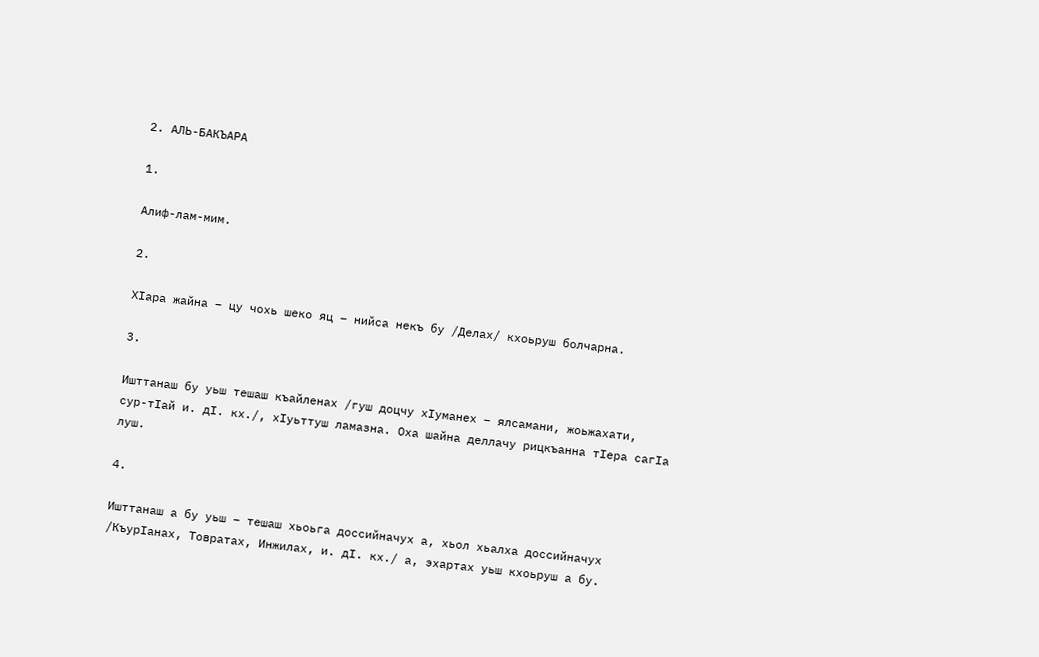2. АЛЬ-БАКЪАРА

1.

Алиф-лам-мим.

2.

ХIара жайна – цу чохь шеко яц – нийса некъ бу /Делах/ кхоьруш болчарна.

3.

Ишттанаш бу уьш тешаш къайленах /гуш доцчу хIуманех – ялсамани, жоьжахати,
сур-тIай и. дI. кх./‚ хIуьттуш ламазна. Оха шайна деллачу рицкъанна тIера сагIа
луш.

4.

Ишттанаш а бу уьш – тешаш хьоьга доссийначух а‚ хьол хьалха доссийначух
/КъурIанах‚ Товратах‚ Инжилах‚ и. дI. кх./ а‚ эхартах уьш кхоьруш а бу.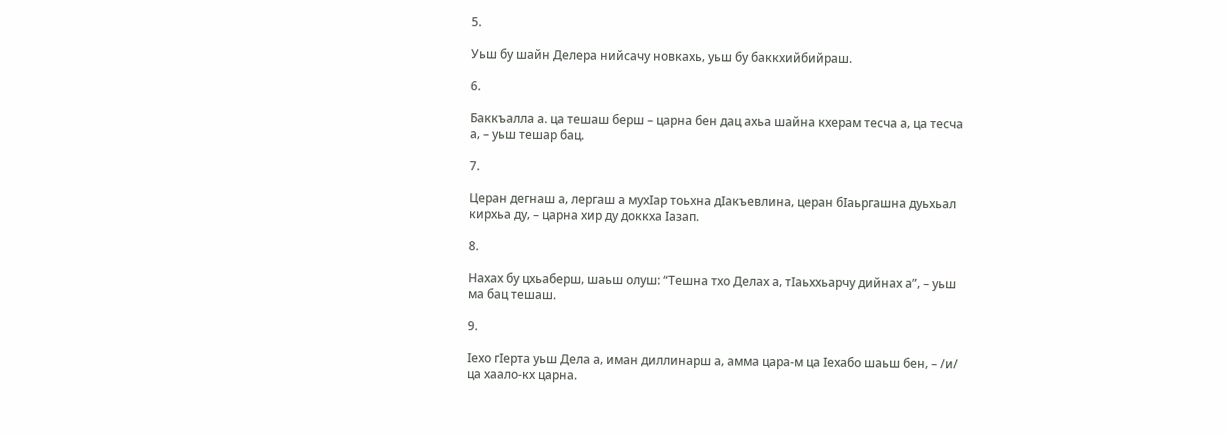5.

Уьш бу шайн Делера нийсачу новкахь‚ уьш бу баккхийбийраш.

6.

Баккъалла а. ца тешаш берш – царна бен дац ахьа шайна кхерам тесча а‚ ца тесча
а‚ – уьш тешар бац.

7.

Церан дегнаш а‚ лергаш а мухIар тоьхна дIакъевлина‚ церан бIаьргашна дуьхьал
кирхьа ду‚ – царна хир ду доккха Iазап.

8.

Нахах бу цхьаберш‚ шаьш олуш: “Тешна тхо Делах а‚ тIаьххьарчу дийнах а”‚ – уьш
ма бац тешаш.

9.

Iехо гIерта уьш Дела а‚ иман диллинарш а‚ амма цара-м ца Iехабо шаьш бен‚ – /и/
ца хаало-кх царна.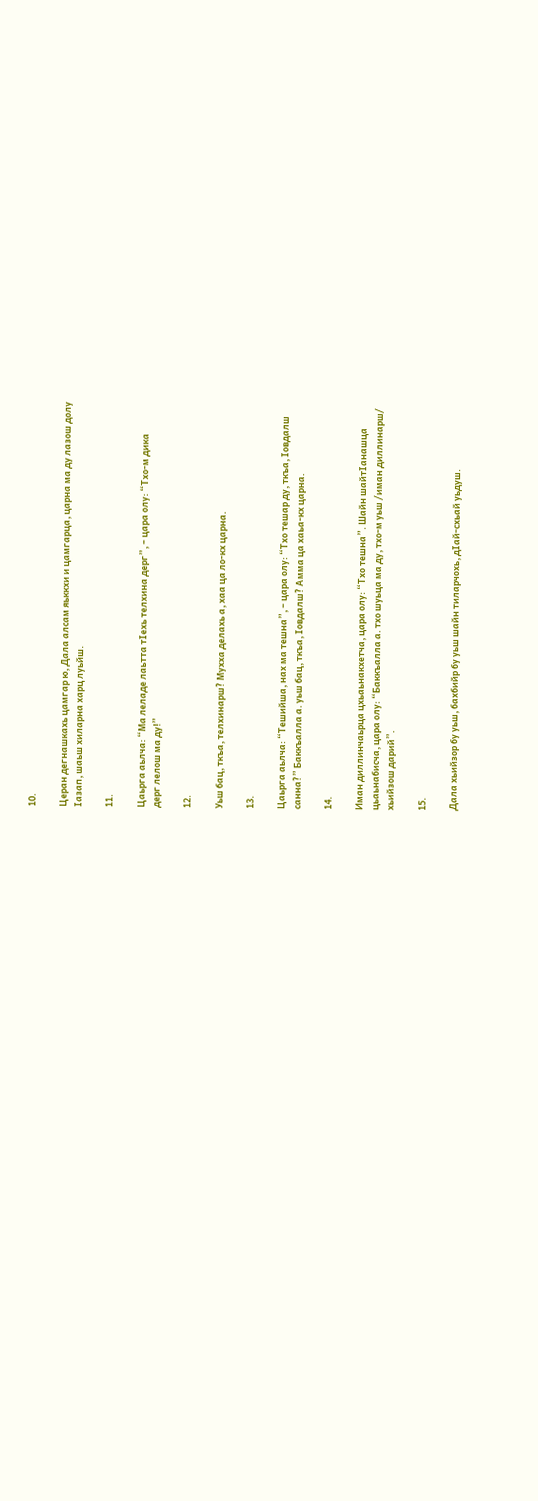10.

Церан дегнашкахь цамгар ю‚ Дала алсам яьккхи и цамгарца‚ царна ма ду лазош долу
Iазап‚ шаьш хиларна харц луьйш.

11.

Цаьрга аьлча: “Ма леладе лаьтта тIехь телхина дерг”‚ – цара олу: “Тхо-м дика
дерг лелош ма ду!”

12.

Уьш бац‚ ткъа‚ телхинарш? Мухха делахь а‚ хаа ца ло-кх царна.

13.

Цаьрга аьлча: “Тешийша‚ нах ма тешна”‚ – цара олу: “Тхо тешар ду‚ ткъа‚ Iовдалш
санна?” Баккъалла а. уьш бац‚ ткъа‚ Iовдалш? Амма ца хаьа-кх царна.

14.

Иман диллинчаьрца цхьаьнакхетча‚ цара олу: “Тхо тешна”. Шайн шайтIанашца
цьаьнабисча‚ цара олу: “Баккъалла а. тхо шуьца ма ду‚ тхо-м уьш /иман диллинарш/
хьийзош дарий”.

15.

Дала хьийзор бу уьш‚ бахбийр бу уьш шайн тиларчохь‚ дIай-схьай уьдуш.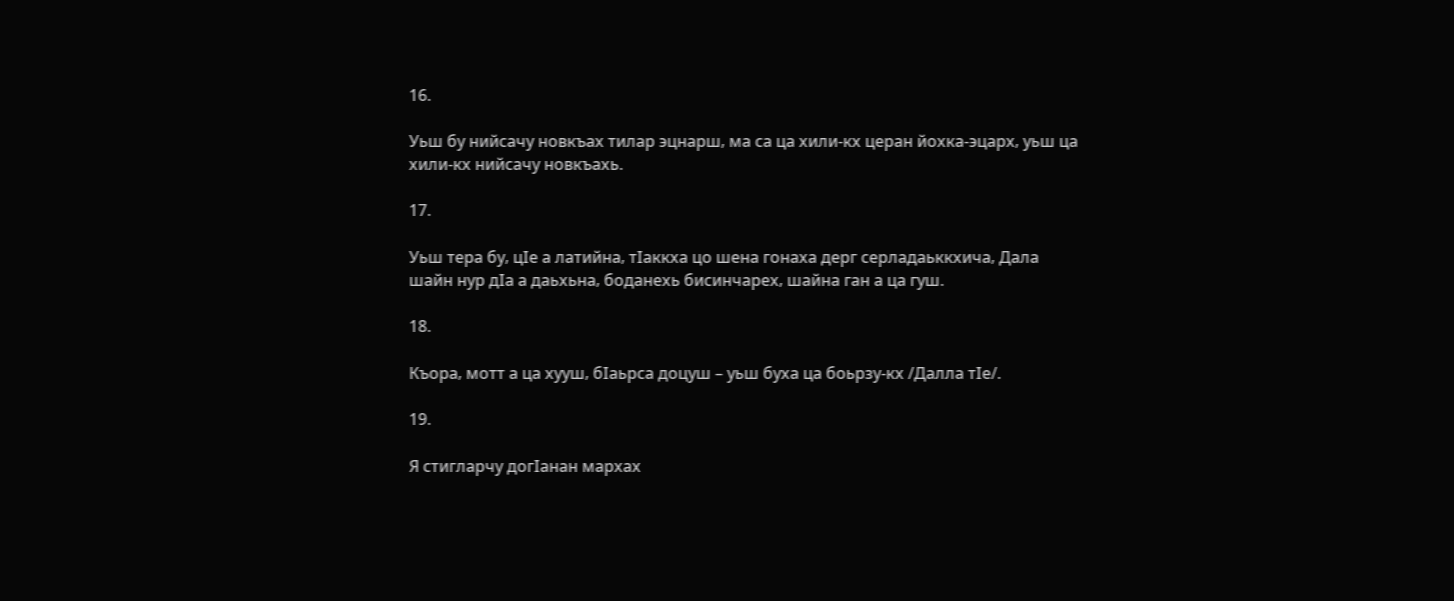16.

Уьш бу нийсачу новкъах тилар эцнарш‚ ма са ца хили-кх церан йохка-эцарх‚ уьш ца
хили-кх нийсачу новкъахь.

17.

Уьш тера бу‚ цIе а латийна‚ тIаккха цо шена гонаха дерг серладаьккхича‚ Дала
шайн нур дIа а даьхьна‚ боданехь бисинчарех‚ шайна ган а ца гуш.

18.

Къора‚ мотт а ца хууш‚ бIаьрса доцуш – уьш буха ца боьрзу-кх /Далла тIе/.

19.

Я стигларчу догIанан мархах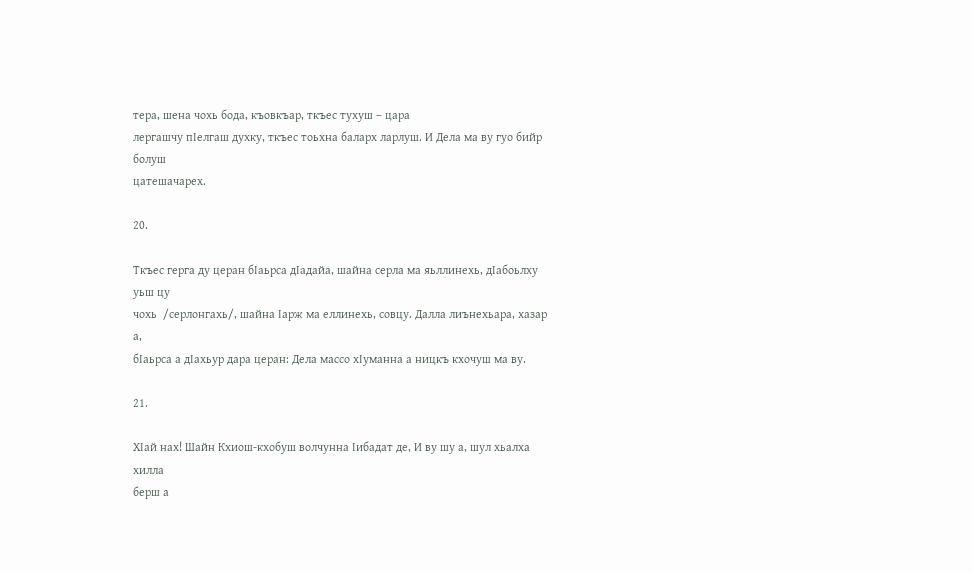тера‚ шена чохь бода‚ къовкъар‚ ткъес тухуш – цара
лергашчу пIелгаш духку‚ ткъес тоьхна баларх ларлуш. И Дела ма ву гуо бийр болуш
цатешачарех.

20.

Ткъес герга ду церан бIаьрса дIадайа‚ шайна серла ма яьллинехь‚ дIабоьлху уьш цу
чохь  /серлонгахь/‚ шайна Iарж ма еллинехь‚ совцу. Далла лиънехьара‚ хазар а‚
бIаьрса а дIахьур дара церан: Дела массо хIуманна а ницкъ кхочуш ма ву.

21.

ХIай нах! Шайн Кхиош-кхобуш волчунна Iибадат де‚ И ву шу а‚ шул хьалха хилла
берш а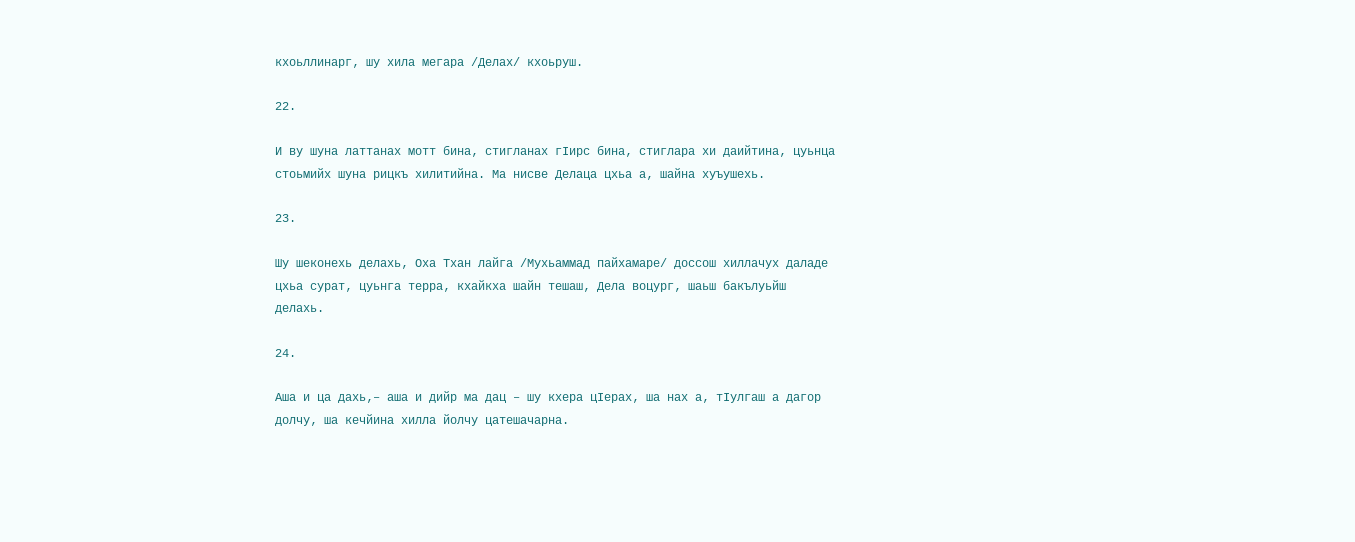кхоьллинарг‚ шу хила мегара /Делах/ кхоьруш.

22.

И ву шуна латтанах мотт бина‚ стигланах гIирс бина‚ стиглара хи даийтина‚ цуьнца
стоьмийх шуна рицкъ хилитийна. Ма нисве Делаца цхьа а‚ шайна хуъушехь.

23.

Шу шеконехь делахь‚ Оха Тхан лайга /Мухьаммад пайхамаре/ доссош хиллачух даладе
цхьа сурат‚ цуьнга терра‚ кхайкха шайн тешаш‚ Дела воцург‚ шаьш бакълуьйш
делахь.

24.

Аша и ца дахь‚– аша и дийр ма дац – шу кхера цIерах‚ ша нах а‚ тIулгаш а дагор
долчу‚ ша кечйина хилла йолчу цатешачарна.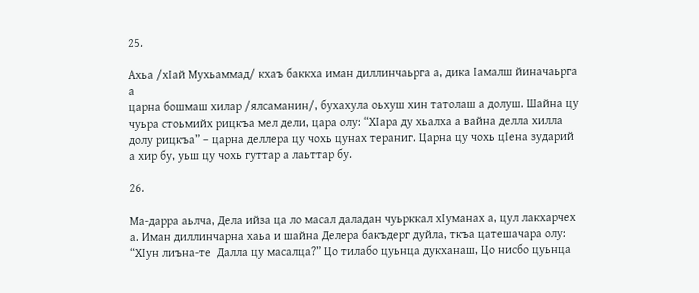25.

Ахьа /хIай Мухьаммад/ кхаъ баккха иман диллинчаьрга а‚ дика Iамалш йиначаьрга а
царна бошмаш хилар /ялсаманин/‚ бухахула оьхуш хин татолаш а долуш. Шайна цу
чуьра стоьмийх рицкъа мел дели‚ цара олу: “ХIара ду хьалха а вайна делла хилла
долу рицкъа” – царна деллера цу чохь цунах тераниг. Царна цу чохь цIена зударий
а хир бу‚ уьш цу чохь гуттар а лаьттар бу.

26.

Ма-дарра аьлча‚ Дела ийза ца ло масал даладан чуьрккал хIуманах а‚ цул лакхарчех
а. Иман диллинчарна хаьа и шайна Делера бакъдерг дуйла‚ ткъа цатешачара олу:
“ХIун лиъна-те  Далла цу масалца?” Цо тилабо цуьнца дукханаш‚ Цо нисбо цуьнца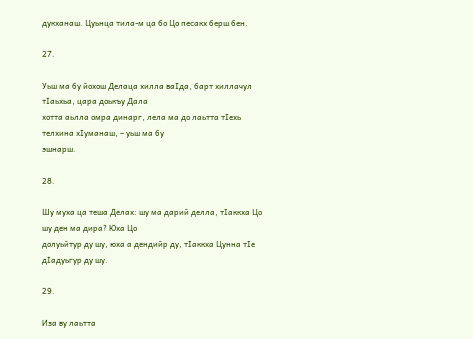дукханаш. Цуьнца тила-м ца бо Цо песакх берш бен.

27.

Уьш ма бу йохош Делаца хилла ваIда‚ барт хиллачул тIаьхьа‚ цара доькъу Дала
хотта аьлла омра динарг‚ лела ма до лаьтта тIехь телхина хIуманаш‚ – уьш ма бу
эшнарш.

28.

Шу муха ца теша Делах: шу ма дарий делла‚ тIаккха Цо шу ден ма дира? Юха Цо
долуьйтур ду шу‚ юха а дендийр ду‚ тIаккха Цунна тIе дIадуьгур ду шу.

29.

Иза ву лаьтта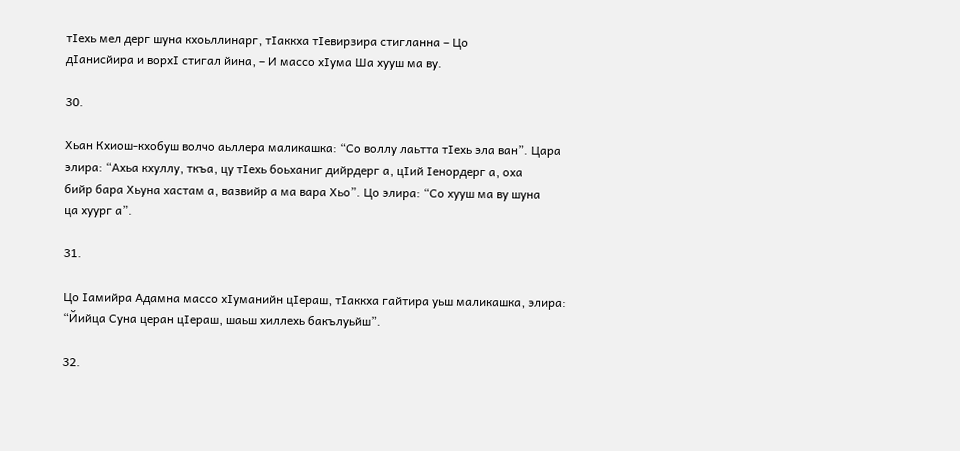тIехь мел дерг шуна кхоьллинарг‚ тIаккха тIевирзира стигланна – Цо
дIанисйира и ворхI стигал йина‚ – И массо хIума Ша хууш ма ву.

30.

Хьан Кхиош-кхобуш волчо аьллера маликашка: “Со воллу лаьтта тIехь эла ван”. Цара
элира: “Ахьа кхуллу‚ ткъа‚ цу тIехь боьханиг дийрдерг а‚ цIий Iенордерг а‚ оха
бийр бара Хьуна хастам а‚ вазвийр а ма вара Хьо”. Цо элира: “Со хууш ма ву шуна
ца хуург а”.

31.

Цо Iамийра Адамна массо хIуманийн цIераш‚ тIаккха гайтира уьш маликашка‚ элира:
“Йийца Суна церан цIераш‚ шаьш хиллехь бакълуьйш”.

32.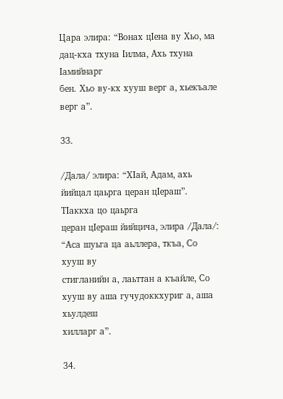Цара элира: “Вонах цIена ву Хьо‚ ма дац-кха тхуна Iилма‚ Ахь тхуна Iамийнарг
бен. Хьо ву-кх хууш верг а‚ хьекъале верг а”.

33.

/Дала/ элира: “ХIай‚ Адам‚ ахь йийцал цаьрга церан цIераш”. ТIаккха цо цаьрга
церан цIераш йийцича‚ элира /Дала/: “Аса шуьга ца аьллера‚ ткъа‚ Со хууш ву
стигланийн а‚ лаьттан а къайле‚ Со хууш ву аша гучудоккхуриг а‚ аша хьулдеш
хилларг а”.

34.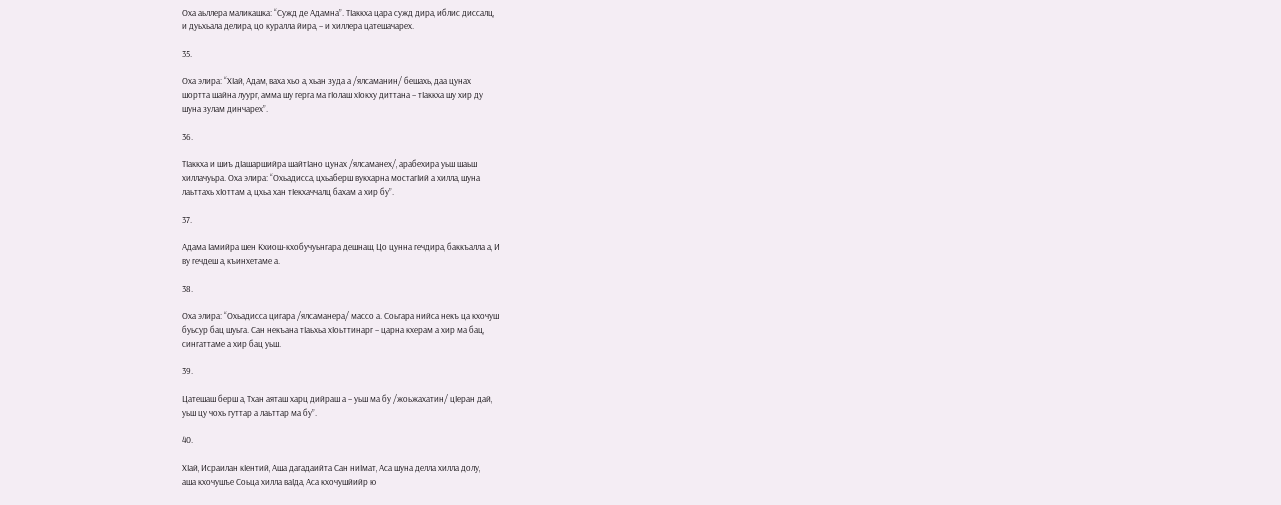Оха аьллера маликашка: “Сужд де Адамна”. ТIаккха цара сужд дира‚ иблис диссалц‚
и дуьхьала делира‚ цо куралла йира‚ – и хиллера цатешачарех.

35.

Оха элира: “ХIай‚ Адам‚ ваха хьо а‚ хьан зуда а /ялсаманин/ бешахь‚ даа цунах
шортта шайна луург‚ амма шу герга ма гIолаш хIокху диттана – тIаккха шу хир ду
шуна зулам динчарех”.

36.

ТIаккха и шиъ дIашаршийра шайтIано цунах /ялсаманех/‚ арабехира уьш шаьш
хиллачуьра. Оха элира: “Охьадисса‚ цхьаберш вукхарна мостагIий а хилла‚ шуна
лаьттахь хIоттам а‚ цхьа хан тIекхаччалц бахам а хир бу”.

37.

Адама Iамийра шен Кхиош-кхобучуьнгара дешнаш‚ Цо цунна гечдира‚ баккъалла а‚ И
ву гечдеш а‚ къинхетаме а.

38.

Оха элира: “Охьадисса цигара /ялсаманера/ массо а. Соьгара нийса некъ ца кхочуш
буьсур бац шуьга. Сан некъана тIаьхьа хIоьттинарг – царна кхерам а хир ма бац‚
сингаттаме а хир бац уьш.

39.

Цатешаш берш а‚ Тхан аяташ харц дийраш а – уьш ма бу /жоьжахатин/ цIеран дай‚
уьш цу чохь гуттар а лаьттар ма бу”.

40.

ХIай‚ Исраилан кIентий‚ Аша дагадаийта Сан ниIмат‚ Аса шуна делла хилла долу‚
аша кхочушъе Соьца хилла ваIда‚ Аса кхочушйийр ю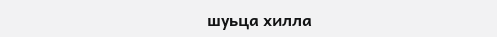шуьца хилла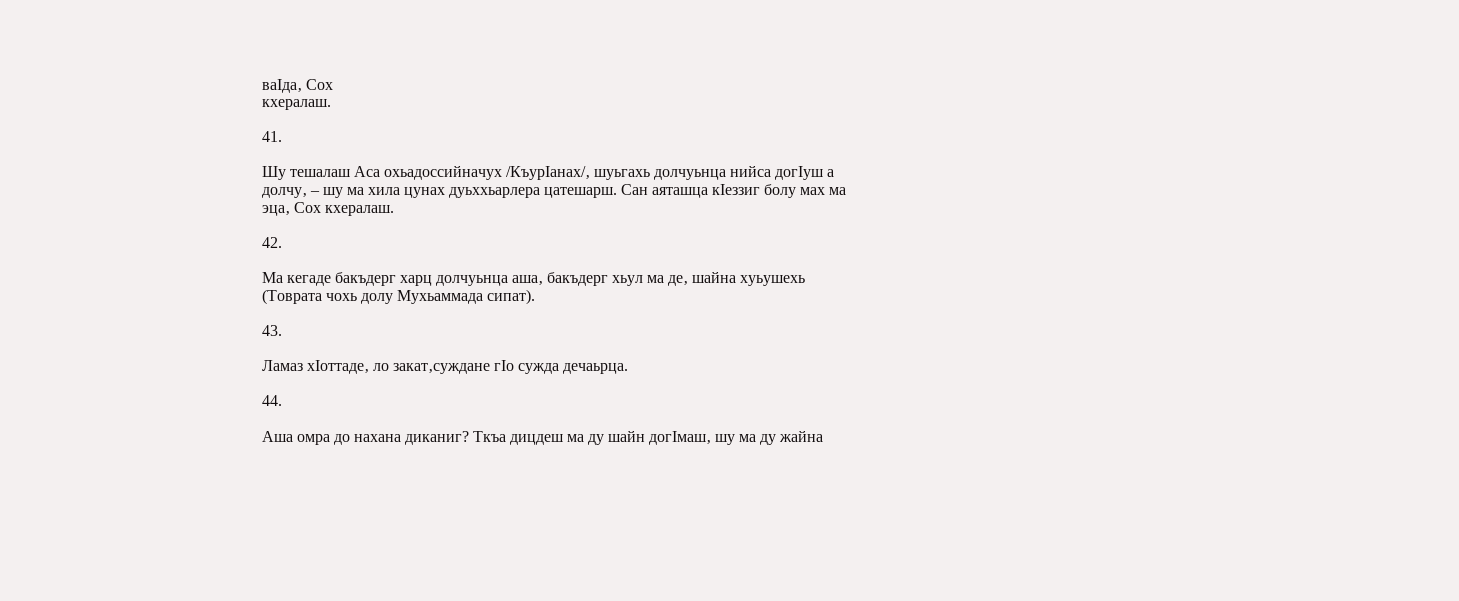ваIда‚ Сох
кхералаш.

41.

Шу тешалаш Аса охьадоссийначух /КъурIанах/‚ шуьгахь долчуьнца нийса догIуш а
долчу‚ – шу ма хила цунах дуьххьарлера цатешарш. Сан аяташца кIеззиг болу мах ма
эца‚ Сох кхералаш.

42.

Ма кегаде бакъдерг харц долчуьнца аша‚ бакъдерг хьул ма де‚ шайна хуьушехь
(Товрата чохь долу Мухьаммада сипат).

43.

Ламаз хIоттаде‚ ло закат‚суждане гIо сужда дечаьрца.

44.

Аша омра до нахана диканиг? Ткъа дицдеш ма ду шайн догIмаш‚ шу ма ду жайна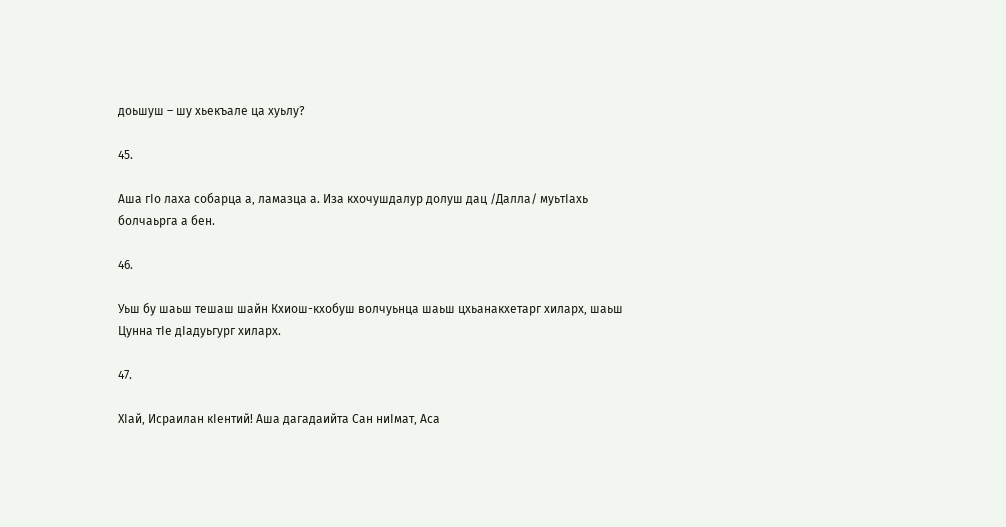доьшуш – шу хьекъале ца хуьлу?

45.

Аша гIо лаха собарца а‚ ламазца а. Иза кхочушдалур долуш дац /Далла/ муьтIахь
болчаьрга а бен.

46.

Уьш бу шаьш тешаш шайн Кхиош-кхобуш волчуьнца шаьш цхьанакхетарг хиларх‚ шаьш
Цунна тIе дIадуьгург хиларх.

47.

ХIай‚ Исраилан кIентий! Аша дагадаийта Сан ниIмат‚ Аса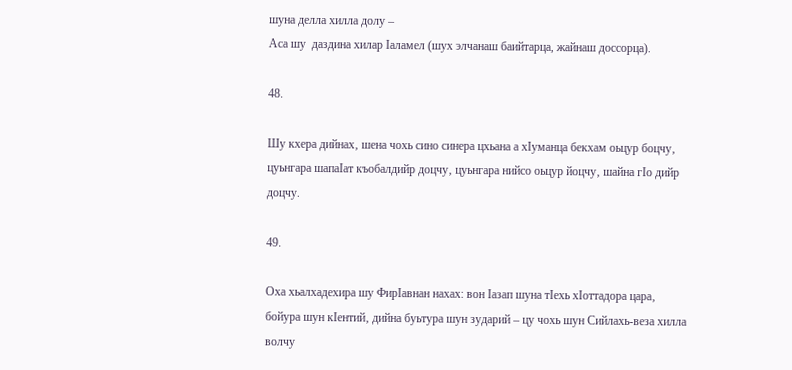шуна делла хилла долу –
Аса шу  даздина хилар Iаламел (шух элчанаш баийтарца, жайнаш доссорца).

48.

Шу кхера дийнах‚ шена чохь сино синера цхьана а хIуманца бекхам оьцур боцчу‚
цуьнгара шапаIат къобалдийр доцчу‚ цуьнгара нийсо оьцур йоцчу‚ шайна гIо дийр
доцчу.

49.

Оха хьалхадехира шу ФирIавнан нахах: вон Iазап шуна тIехь хIоттадора цара‚
бойура шун кIентий‚ дийна буьтура шун зударий – цу чохь шун Сийлахь-веза хилла
волчу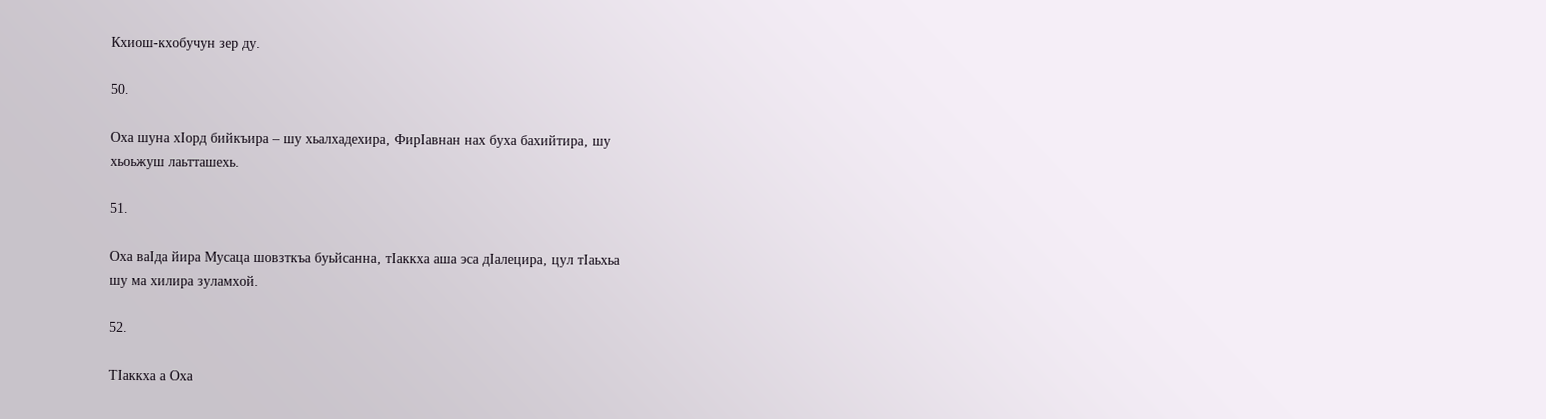Кхиош-кхобучун зер ду.

50.

Оха шуна хIорд бийкъира – шу хьалхадехира‚ ФирIавнан нах буха бахийтира‚ шу
хьоьжуш лаьтташехь.

51.

Оха ваIда йира Мусаца шовзткъа буьйсанна‚ тIаккха аша эса дIалецира‚ цул тIаьхьа
шу ма хилира зуламхой.

52.

ТIаккха а Оха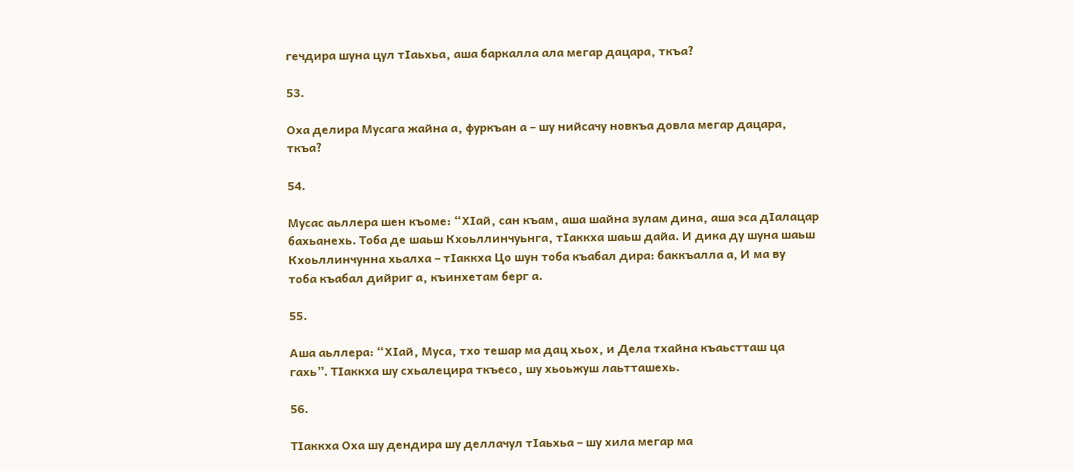гечдира шуна цул тIаьхьа‚ аша баркалла ала мегар дацара‚ ткъа?

53.

Оха делира Мусага жайна а‚ фуркъан а – шу нийсачу новкъа довла мегар дацара‚
ткъа?

54.

Мусас аьллера шен къоме: “ХIай‚ сан къам‚ аша шайна зулам дина‚ аша эса дIалацар
бахьанехь. Тоба де шаьш Кхоьллинчуьнга‚ тIаккха шаьш дайа. И дика ду шуна шаьш
Кхоьллинчунна хьалха – тIаккха Цо шун тоба къабал дира: баккъалла а, И ма ву
тоба къабал дийриг а‚ къинхетам берг а.

55.

Аша аьллера: “ХIай‚ Муса‚ тхо тешар ма дац хьох‚ и Дела тхайна къаьстташ ца
гахь”. ТIаккха шу схьалецира ткъесо‚ шу хьоьжуш лаьтташехь.

56.

ТIаккха Оха шу дендира шу деллачул тIаьхьа – шу хила мегар ма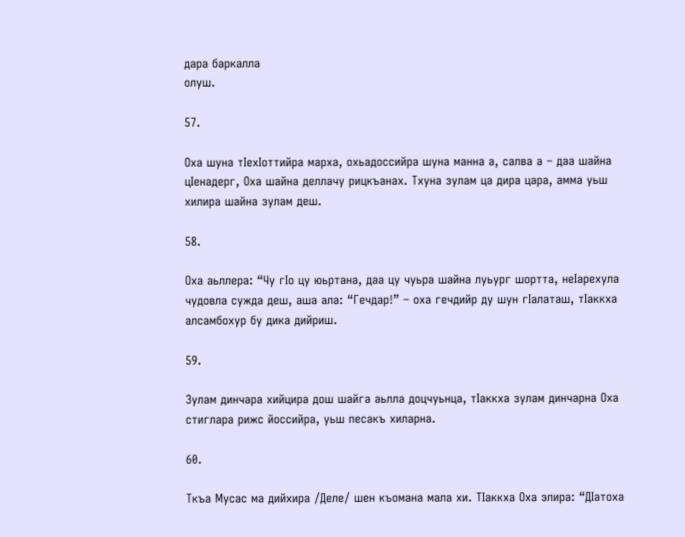дара баркалла
олуш.

57.

Оха шуна тIехIоттийра марха‚ охьадоссийра шуна манна а‚ салва а – даа шайна
цIенадерг‚ Оха шайна деллачу рицкъанах. Тхуна зулам ца дира цара‚ амма уьш
хилира шайна зулам деш.

58.

Оха аьллера: “Чу гIо цу юьртана‚ даа цу чуьра шайна луьург шортта‚ неIарехула
чудовла сужда деш‚ аша ала: “Гечдар!” – оха гечдийр ду шун гIалаташ‚ тIаккха
алсамбохур бу дика дийриш.

59.

Зулам динчара хийцира дош шайга аьлла доцчуьнца‚ тIаккха зулам динчарна Оха
стиглара рижс йоссийра‚ уьш песакъ хиларна.

60.

Ткъа Мусас ма дийхира /Деле/ шен къомана мала хи. ТIаккха Оха элира: “ДIатоха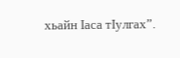хьайн Iаса тIулгах”.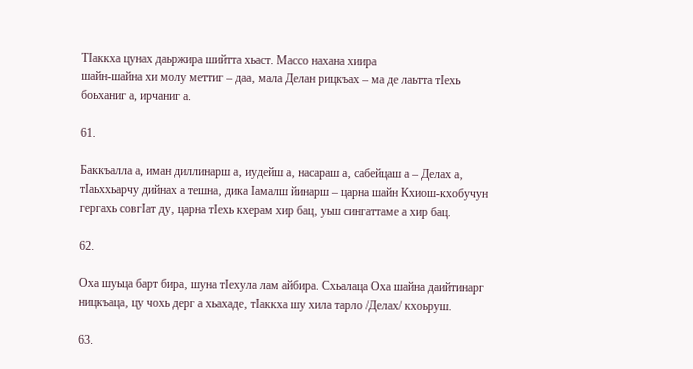ТIаккха цунах даьржира шийтта хьаст. Массо нахана хиира
шайн-шайна хи молу меттиг – даа‚ мала Делан рицкъах – ма де лаьтта тIехь
боьханиг а, ирчаниг а.

61.

Баккъалла а, иман диллинарш а‚ иудейш а‚ насараш а‚ сабейцаш а – Делах а‚
тIаьххьарчу дийнах а тешна‚ дика Iамалш йинарш – царна шайн Кхиош-кхобучун
гергахь совгIат ду‚ царна тIехь кхерам хир бац‚ уьш сингаттаме а хир бац.

62.

Оха шуьца барт бира‚ шуна тIехула лам айбира. Схьалаца Оха шайна даийтинарг
ницкъаца‚ цу чохь дерг а хьахаде‚ тIаккха шу хила тарло /Делах/ кхоьруш.

63.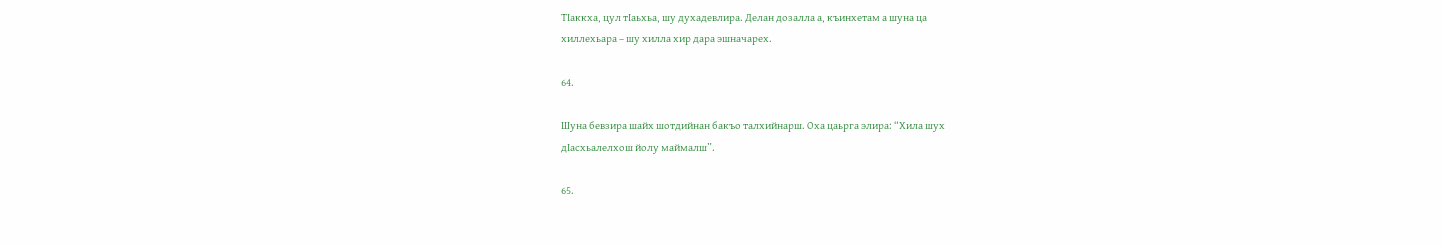ТIаккха‚ цул тIаьхьа‚ шу духадевлира. Делан дозалла а‚ къинхетам а шуна ца
хиллехьара – шу хилла хир дара эшначарех.

64.

Шуна бевзира шайх шотдийнан бакъо талхийнарш. Оха цаьрга элира: “Хила шух
дIасхьалелхош йолу маймалш”.

65.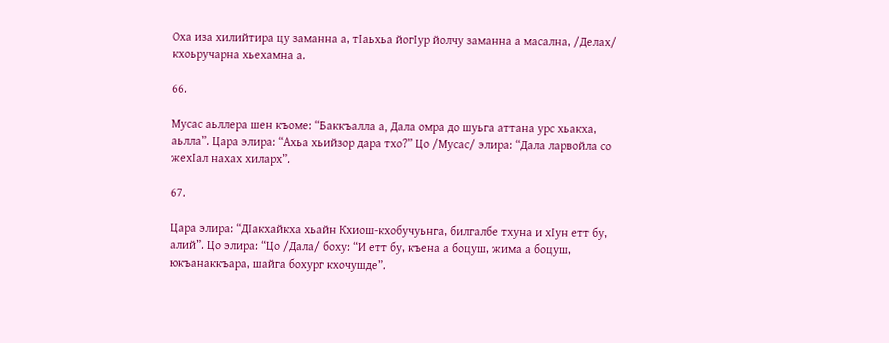Оха иза хилийтира цу заманна а‚ тIаьхьа йогIур йолчу заманна а масална‚ /Делах/
кхоьручарна хьехамна а.

66.

Мусас аьллера шен къоме: “Баккъалла а, Дала омра до шуьга аттана урс хьакха‚
аьлла”. Цара элира: “Ахьа хьийзор дара тхо?” Цо /Мусас/ элира: “Дала ларвойла со
жехIал нахах хиларх”.

67.

Цара элира: “ДIакхайкха хьайн Кхиош-кхобучуьнга‚ билгалбе тхуна и хIун етт бу‚
алий”. Цо элира: “Цо /Дала/ боху: “И етт бу‚ къена а боцуш‚ жима а боцуш‚
юкъанаккъара‚ шайга бохург кхочушде”.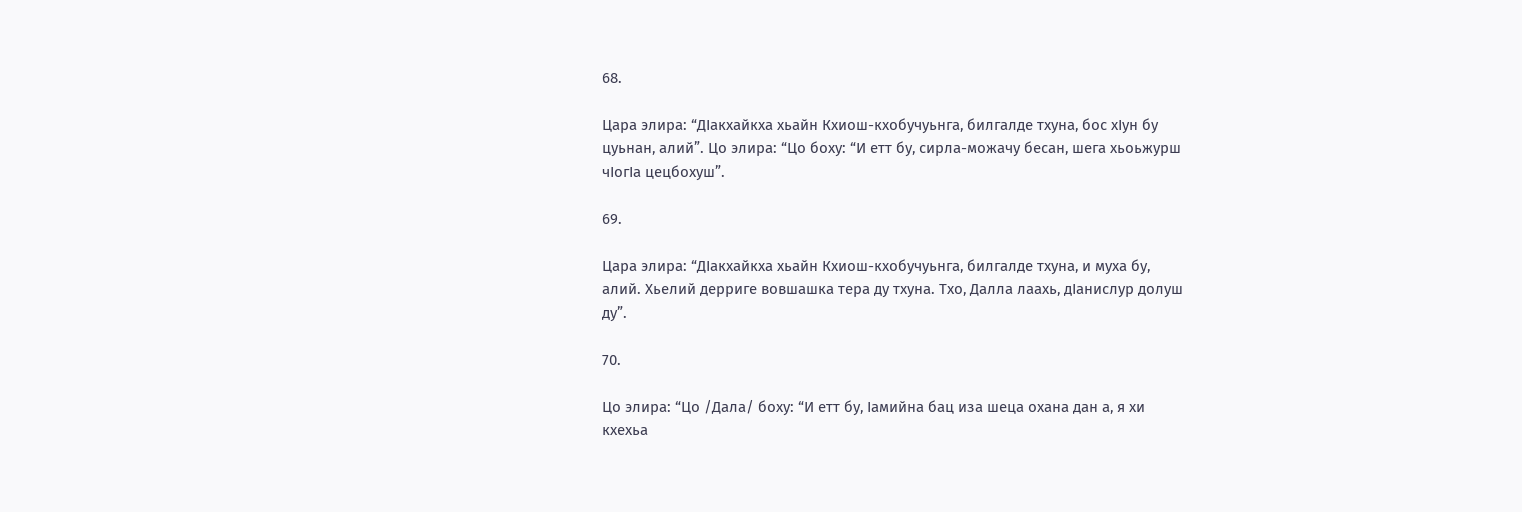68.

Цара элира: “ДIакхайкха хьайн Кхиош-кхобучуьнга‚ билгалде тхуна‚ бос хIун бу
цуьнан‚ алий”. Цо элира: “Цо боху: “И етт бу‚ сирла-можачу бесан‚ шега хьоьжурш
чIогIа цецбохуш”.

69.

Цара элира: “ДIакхайкха хьайн Кхиош-кхобучуьнга‚ билгалде тхуна‚ и муха бу‚
алий. Хьелий дерриге вовшашка тера ду тхуна. Тхо‚ Далла лаахь‚ дIанислур долуш
ду”.

70.

Цо элира: “Цо /Дала/ боху: “И етт бу‚ Iамийна бац иза шеца охана дан а‚ я хи
кхехьа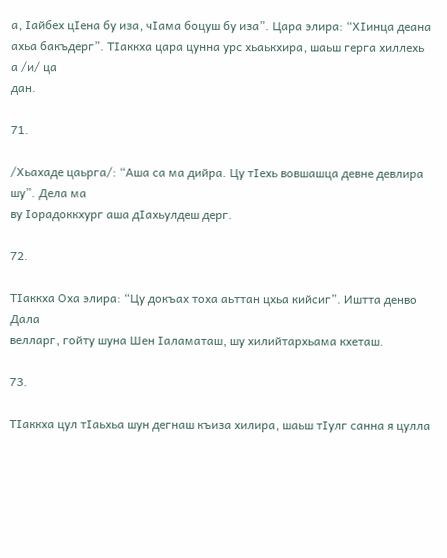а‚ Iайбех цIена бу иза‚ чIама боцуш бу иза”. Цара элира: “ХIинца деана
ахьа бакъдерг”. ТIаккха цара цунна урс хьаькхира‚ шаьш герга хиллехь а /и/ ца
дан.

71.

/Хьахаде цаьрга/: “Аша са ма дийра. Цу тIехь вовшашца девне девлира шу”. Дела ма
ву Iорадоккхург аша дIахьулдеш дерг.

72.

ТIаккха Оха элира: “Цу докъах тоха аьттан цхьа кийсиг”. Иштта денво Дала
велларг‚ гойту шуна Шен Iаламаташ‚ шу хилийтархьама кхеташ.

73.

ТIаккха цул тIаьхьа шун дегнаш къиза хилира‚ шаьш тIулг санна я цулла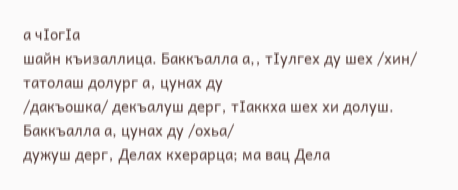а чIогIа
шайн къизаллица. Баккъалла а,‚ тIулгех ду шех /хин/ татолаш долург а‚ цунах ду
/дакъошка/ декъалуш дерг‚ тIаккха шех хи долуш. Баккъалла а, цунах ду /охьа/
дужуш дерг‚ Делах кхерарца; ма вац Дела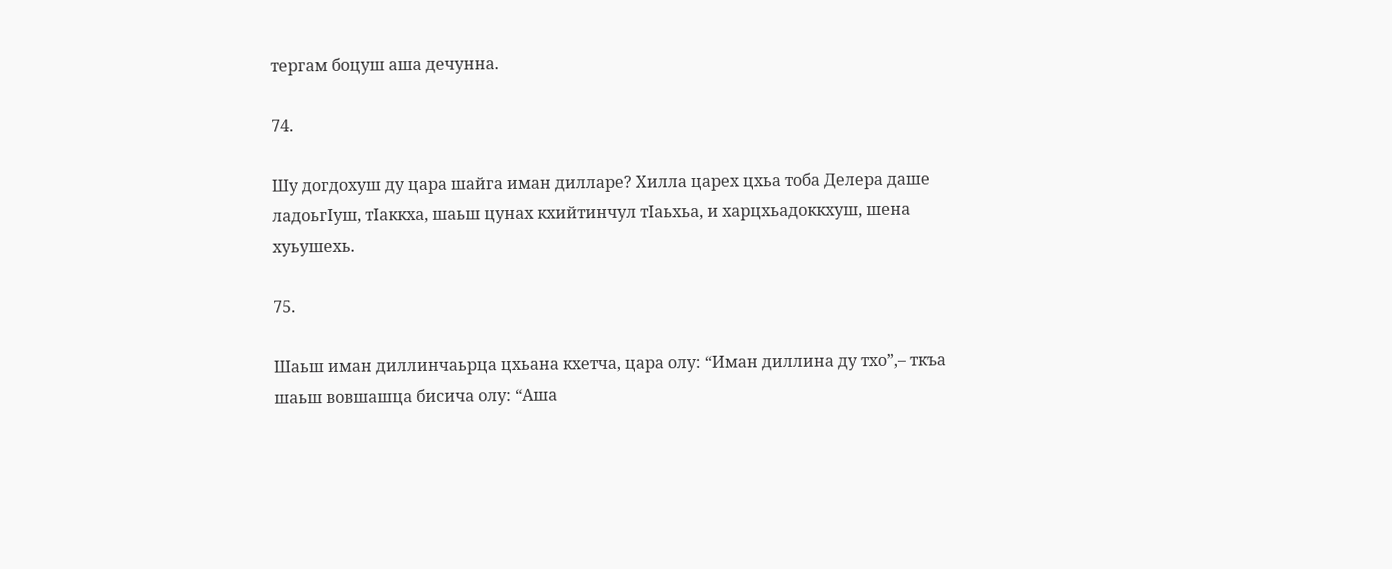тергам боцуш аша дечунна.

74.

Шу догдохуш ду цара шайга иман дилларе? Хилла царех цхьа тоба Делера даше
ладоьгIуш‚ тIаккха‚ шаьш цунах кхийтинчул тIаьхьа‚ и харцхьадоккхуш‚ шена
хуьушехь.

75.

Шаьш иман диллинчаьрца цхьана кхетча‚ цара олу: “Иман диллина ду тхо”‚– ткъа
шаьш вовшашца бисича олу: “Аша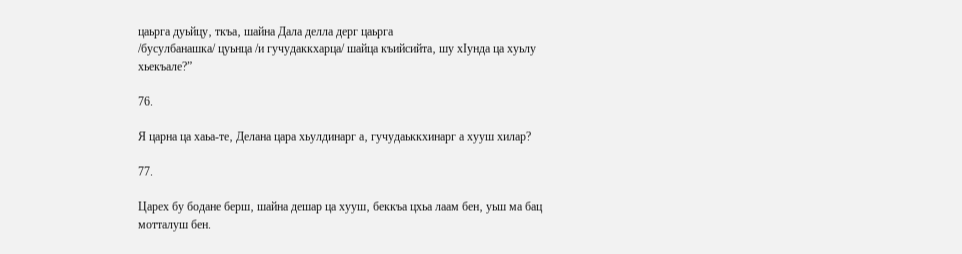цаьрга дуьйцу‚ ткъа‚ шайна Дала делла дерг цаьрга
/бусулбанашка/ цуьнца /и гучудаккхарца/ шайца къийсийта‚ шу хIунда ца хуьлу
хьекъале?”

76.

Я царна ца хаьа-те‚ Делана цара хьулдинарг а‚ гучудаьккхинарг а хууш хилар?

77.

Царех бу бодане берш‚ шайна дешар ца хууш‚ беккъа цхьа лаам бен‚ уьш ма бац
мотталуш бен.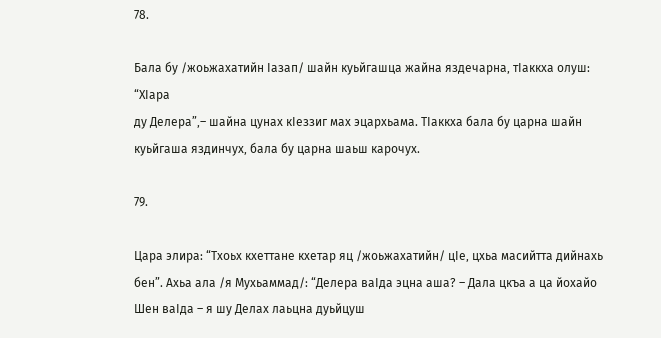78.

Бала бу /жоьжахатийн Iазап/ шайн куьйгашца жайна яздечарна‚ тIаккха олуш: “ХIара
ду Делера”‚– шайна цунах кIеззиг мах эцархьама. ТIаккха бала бу царна шайн
куьйгаша яздинчух‚ бала бу царна шаьш карочух.

79.

Цара элира: “Тхоьх кхеттане кхетар яц /жоьжахатийн/ цIе‚ цхьа масийтта дийнахь
бен”. Ахьа ала /я Мухьаммад/: “Делера ваIда эцна аша? – Дала цкъа а ца йохайо
Шен ваIда – я шу Делах лаьцна дуьйцуш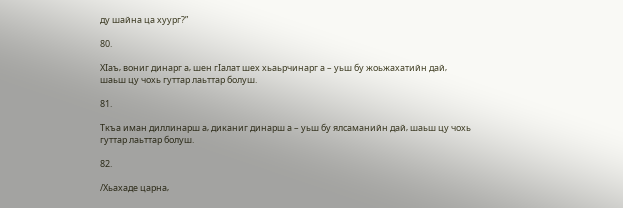ду шайна ца хуург?”

80.

ХIаъ‚ вониг динарг а‚ шен гIалат шех хьаьрчинарг а – уьш бу жоьжахатийн дай‚
шаьш цу чохь гуттар лаьттар болуш.

81.

Ткъа иман диллинарш а‚ диканиг динарш а – уьш бу ялсаманийн дай‚ шаьш цу чохь
гуттар лаьттар болуш.

82.

/Хьахаде царна‚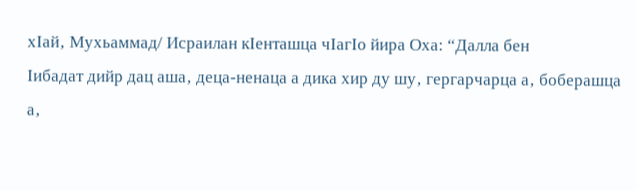хIай‚ Мухьаммад/ Исраилан кIенташца чIагIо йира Оха: “Далла бен
Iибадат дийр дац аша‚ деца-ненаца а дика хир ду шу‚ гергарчарца а‚ боберашца а‚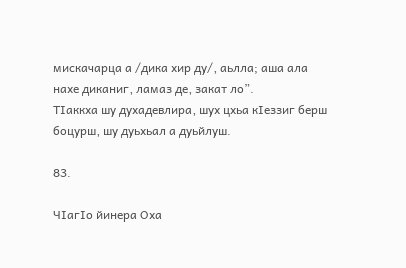мискачарца а /дика хир ду/‚ аьлла; аша ала нахе диканиг‚ ламаз де‚ закат ло”.
ТIаккха шу духадевлира‚ шух цхьа кIеззиг берш боцурш‚ шу дуьхьал а дуьйлуш.

83.

ЧIагIо йинера Оха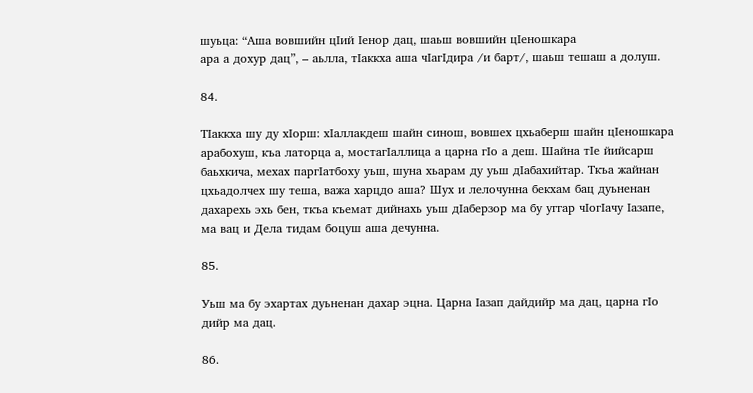шуьца: “Аша вовшийн цIий Iенор дац‚ шаьш вовшийн цIеношкара
ара а дохур дац”‚ – аьлла‚ тIаккха аша чIагIдира /и барт/‚ шаьш тешаш а долуш.

84.

ТIаккха шу ду хIорш: хIаллакдеш шайн синош‚ вовшех цхьаберш шайн цIеношкара
арабохуш‚ къа латорца а‚ мостагIаллица а царна гIо а деш. Шайна тIе йийсарш
баьхкича‚ мехах паргIатбоху уьш‚ шуна хьарам ду уьш дIабахийтар. Ткъа жайнан
цхьадолчех шу теша‚ важа харцдо аша? Шух и лелочунна бекхам бац дуьненан
дахарехь эхь бен‚ ткъа къемат дийнахь уьш дIаберзор ма бу уггар чIогIачу Iазапе‚
ма вац и Дела тидам боцуш аша дечунна.

85.

Уьш ма бу эхартах дуьненан дахар эцна. Царна Iазап дайдийр ма дац‚ царна гIо
дийр ма дац.

86.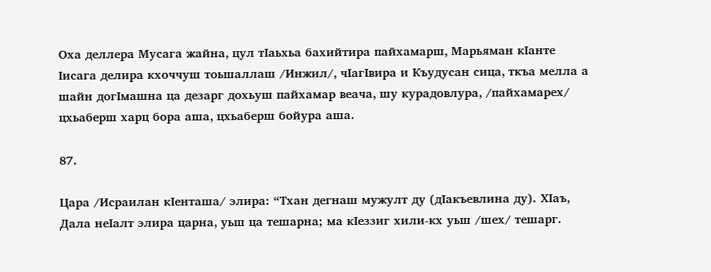Оха деллера Мусага жайна‚ цул тIаьхьа бахийтира пайхамарш‚ Марьяман кIанте
Iисага делира кхоччуш тоьшаллаш /Инжил/‚ чIагIвира и Къудусан сица‚ ткъа мелла а
шайн догIмашна ца дезарг дохьуш пайхамар веача‚ шу курадовлура‚ /пайхамарех/
цхьаберш харц бора аша‚ цхьаберш бойура аша.

87.

Цара /Исраилан кIенташа/ элира: “Тхан дегнаш мужулт ду (дIакъевлина ду). ХIаъ‚
Дала неIалт элира царна‚ уьш ца тешарна; ма кIеззиг хили-кх уьш /шех/ тешарг.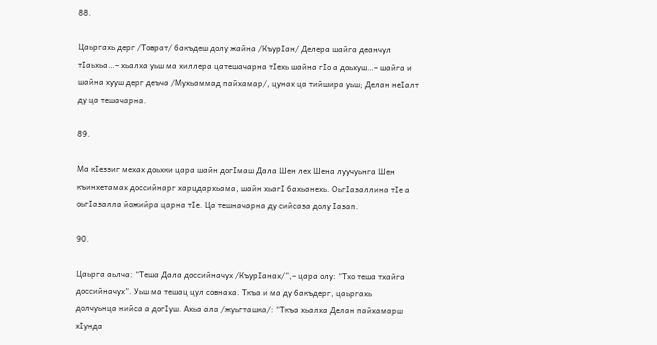88.

Цаьргахь дерг /Товрат/ бакъдеш долу жайна /КъурIан/ Делера шайга деанчул
тIаьхьа…– хьалха уьш ма хиллера цатешачарна тIехь шайна гIо а доьхуш…– шайга и
шайна хууш дерг деъча /Мухьаммад пайхамар/‚ цунах ца тийшира уьш; Делан неIалт
ду ца тешачарна.

89.

Ма кIеззиг мехах доьхки цара шайн догIмаш Дала Шен лех Шена луучуьнга Шен
къинхетамах доссийнарг харцдархьама‚ шайн хьагI бахьанехь. ОьгIазаллина тIе а
оьгIазалла йожийра царна тIе. Ца тешначарна ду сийсаза долу Iазап.

90.

Цаьрга аьлча: “Теша Дала доссийначух /КъурIанах/”‚– цара олу: “Тхо теша тхайга
доссийначух”. Уьш ма тешац цул совнаха. Ткъа и ма ду бакъдерг‚ цаьргахь
долчуьнца нийса а догIуш. Ахьа ала /жуьгташка/: “Ткъа хьалха Делан пайхамарш
хIунда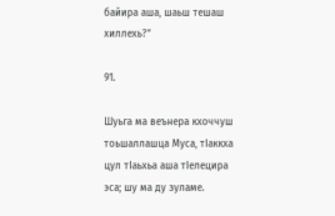байира аша‚ шаьш тешаш хиллехь?”

91.

Шуьга ма веънера кхоччуш тоьшаллашца Муса‚ тIаккха цул тIаьхьа аша тIелецира
эса; шу ма ду зуламе.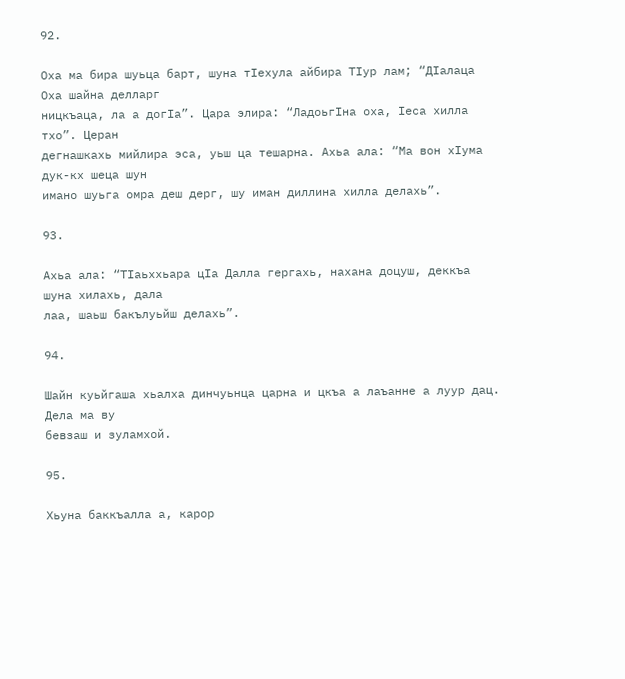92.

Оха ма бира шуьца барт‚ шуна тIехула айбира ТIур лам; “ДIалаца Оха шайна делларг
ницкъаца‚ ла а догIа”. Цара элира: “ЛадоьгIна оха‚ Iеса хилла тхо”. Церан
дегнашкахь мийлира эса‚ уьш ца тешарна. Ахьа ала: “Ма вон хIума дук-кх шеца шун
имано шуьга омра деш дерг‚ шу иман диллина хилла делахь”.

93.

Ахьа ала: “ТIаьххьара цIа Далла гергахь‚ нахана доцуш‚ деккъа шуна хилахь‚ дала
лаа‚ шаьш бакълуьйш делахь”.

94.

Шайн куьйгаша хьалха динчуьнца царна и цкъа а лаъанне а луур дац. Дела ма ву
бевзаш и зуламхой.

95.

Хьуна баккъалла а, карор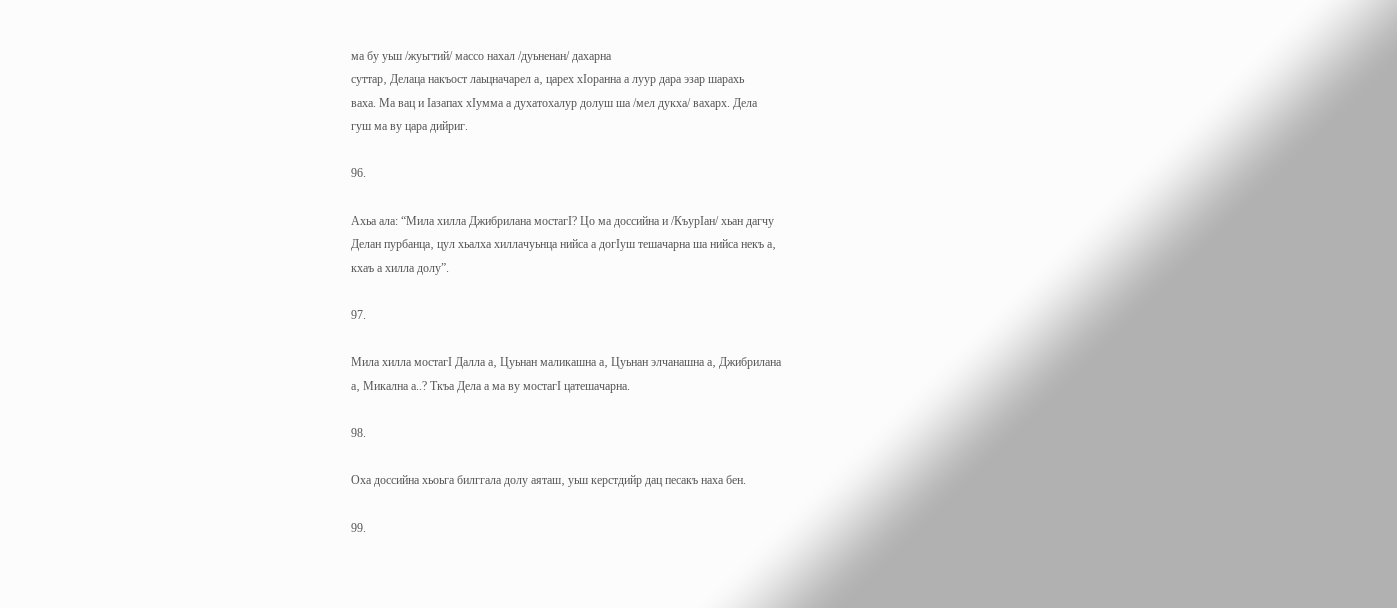ма бу уьш /жуьгтий/ массо нахал /дуьненан/ дахарна
суттар‚ Делаца накъост лаьцначарел а‚ царех хIоранна а луур дара эзар шарахь
ваха. Ма вац и Iазапах хIумма а духатохалур долуш ша /мел дукха/ вахарх. Дела
гуш ма ву цара дийриг.

96.

Ахьа ала: “Мила хилла Джибрилана мостагI? Цо ма доссийна и /КъурIан/ хьан дагчу
Делан пурбанца‚ цул хьалха хиллачуьнца нийса а догIуш тешачарна ша нийса некъ а‚
кхаъ а хилла долу”.

97.

Мила хилла мостагI Далла а‚ Цуьнан маликашна а‚ Цуьнан элчанашна а‚ Джибрилана
а‚ Микална а..? Ткъа Дела а ма ву мостагI цатешачарна.

98.

Оха доссийна хьоьга билггала долу аяташ‚ уьш керстдийр дац песакъ наха бен.

99.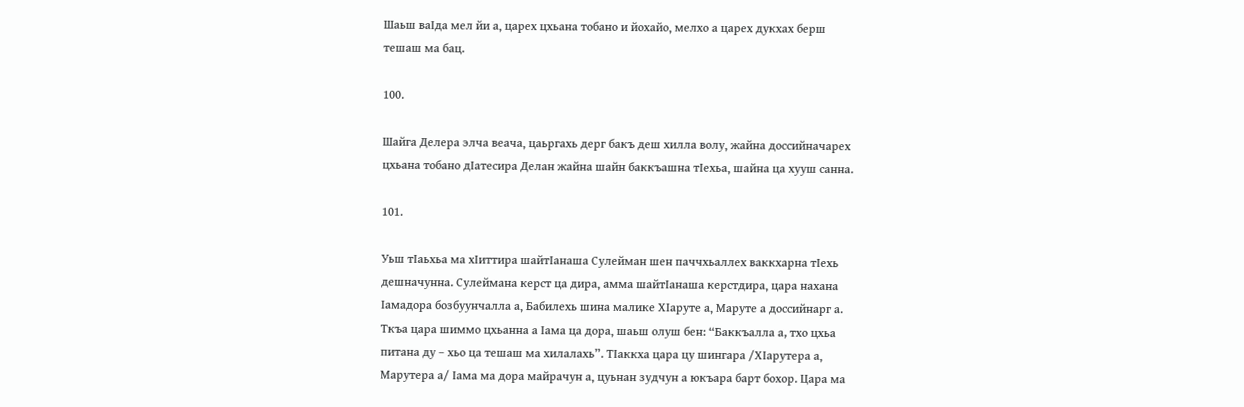Шаьш ваIда мел йи а‚ царех цхьана тобано и йохайо‚ мелхо а царех дукхах берш
тешаш ма бац.

100.

Шайга Делера элча веача‚ цаьргахь дерг бакъ деш хилла волу‚ жайна доссийначарех
цхьана тобано дIатесира Делан жайна шайн баккъашна тIехьа‚ шайна ца хууш санна.

101.

Уьш тIаьхьа ма хIиттира шайтIанаша Сулейман шен паччхьаллех ваккхарна тIехь
дешначунна. Сулеймана керст ца дира‚ амма шайтIанаша керстдира‚ цара нахана
Iамадора бозбуунчалла а‚ Бабилехь шина малике ХIаруте а‚ Маруте а доссийнарг а.
Ткъа цара шиммо цхьанна а Iама ца дора‚ шаьш олуш бен: “Баккъалла а, тхо цхьа
питана ду – хьо ца тешаш ма хилалахь”. ТIаккха цара цу шингара /ХIарутера а‚
Марутера а/ Iама ма дора майрачун а‚ цуьнан зудчун а юкъара барт бохор. Цара ма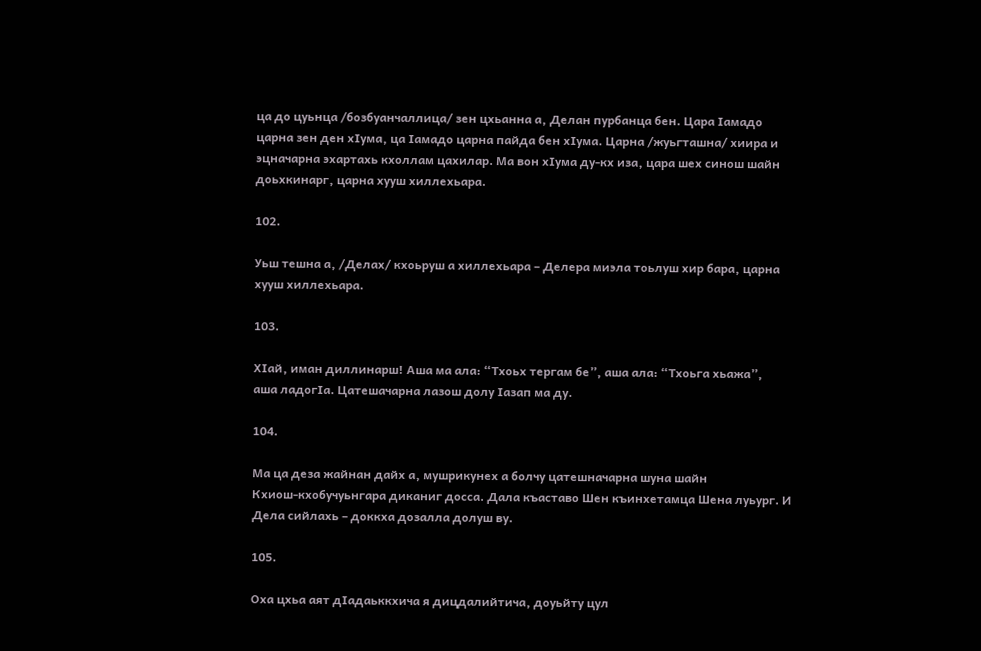ца до цуьнца /бозбуанчаллица/ зен цхьанна а‚ Делан пурбанца бен. Цара Iамадо
царна зен ден хIума‚ ца Iамадо царна пайда бен хIума. Царна /жуьгташна/ хиира и
эцначарна эхартахь кхоллам цахилар. Ма вон хIума ду-кх иза‚ цара шех синош шайн
доьхкинарг‚ царна хууш хиллехьара.

102.

Уьш тешна а‚ /Делах/ кхоьруш а хиллехьара – Делера миэла тоьлуш хир бара‚ царна
хууш хиллехьара.

103.

ХIай‚ иман диллинарш! Аша ма ала: “Тхоьх тергам бе”‚ аша ала: “Тхоьга хьажа”‚
аша ладогIа. Цатешачарна лазош долу Iазап ма ду.

104.

Ма ца деза жайнан дайх а‚ мушрикунех а болчу цатешначарна шуна шайн
Кхиош-кхобучуьнгара диканиг досса. Дала къаставо Шен къинхетамца Шена луьург. И
Дела сийлахь – доккха дозалла долуш ву.

105.

Оха цхьа аят дIадаьккхича я дицдалийтича‚ доуьйту цул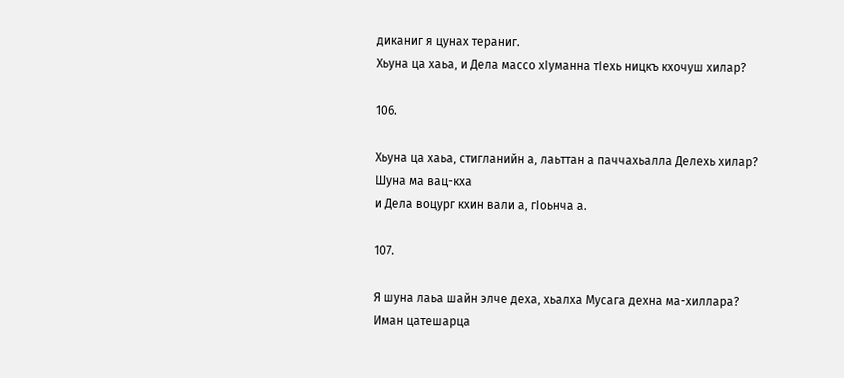диканиг я цунах тераниг.
Хьуна ца хаьа‚ и Дела массо хIуманна тIехь ницкъ кхочуш хилар?

106.

Хьуна ца хаьа‚ стигланийн а‚ лаьттан а паччахьалла Делехь хилар? Шуна ма вац-кха
и Дела воцург кхин вали а‚ гIоьнча а.

107.

Я шуна лаьа шайн элче деха‚ хьалха Мусага дехна ма-хиллара? Иман цатешарца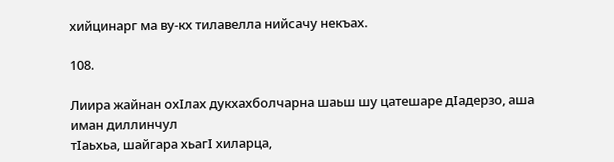хийцинарг ма ву-кх тилавелла нийсачу некъах.

108.

Лиира жайнан охIлах дукхахболчарна шаьш шу цатешаре дIадерзо‚ аша иман диллинчул
тIаьхьа‚ шайгара хьагI хиларца‚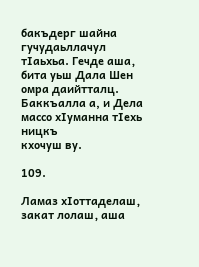бакъдерг шайна гучудаьллачул тIаьхьа. Гечде аша‚
бита уьш Дала Шен омра даийтталц. Баккъалла а, и Дела массо хIуманна тIехь ницкъ
кхочуш ву.

109.

Ламаз хIоттаделаш‚ закат лолаш‚ аша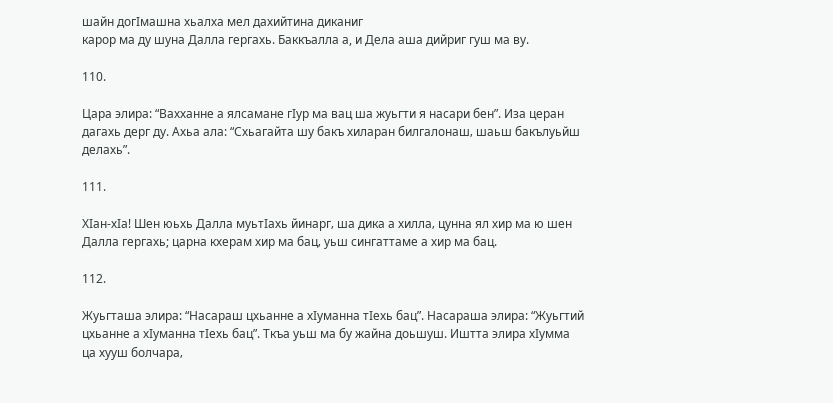шайн догIмашна хьалха мел дахийтина диканиг
карор ма ду шуна Далла гергахь. Баккъалла а, и Дела аша дийриг гуш ма ву.

110.

Цара элира: “Вахханне а ялсамане гIур ма вац ша жуьгти я насари бен”. Иза церан
дагахь дерг ду. Ахьа ала: “Схьагайта шу бакъ хиларан билгалонаш‚ шаьш бакълуьйш
делахь”.

111.

ХIан-хIа! Шен юьхь Далла муьтIахь йинарг‚ ша дика а хилла‚ цунна ял хир ма ю шен
Далла гергахь; царна кхерам хир ма бац‚ уьш сингаттаме а хир ма бац.

112.

Жуьгташа элира: “Насараш цхьанне а хIуманна тIехь бац”. Насараша элира: “Жуьгтий
цхьанне а хIуманна тIехь бац”. Ткъа уьш ма бу жайна доьшуш. Иштта элира хIумма
ца хууш болчара‚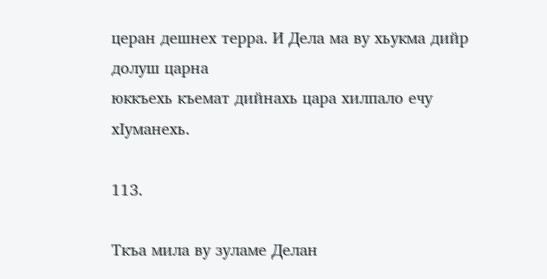церан дешнех терра. И Дела ма ву хьукма дийр долуш царна
юккъехь къемат дийнахь цара хилпало ечу хIуманехь.

113.

Ткъа мила ву зуламе Делан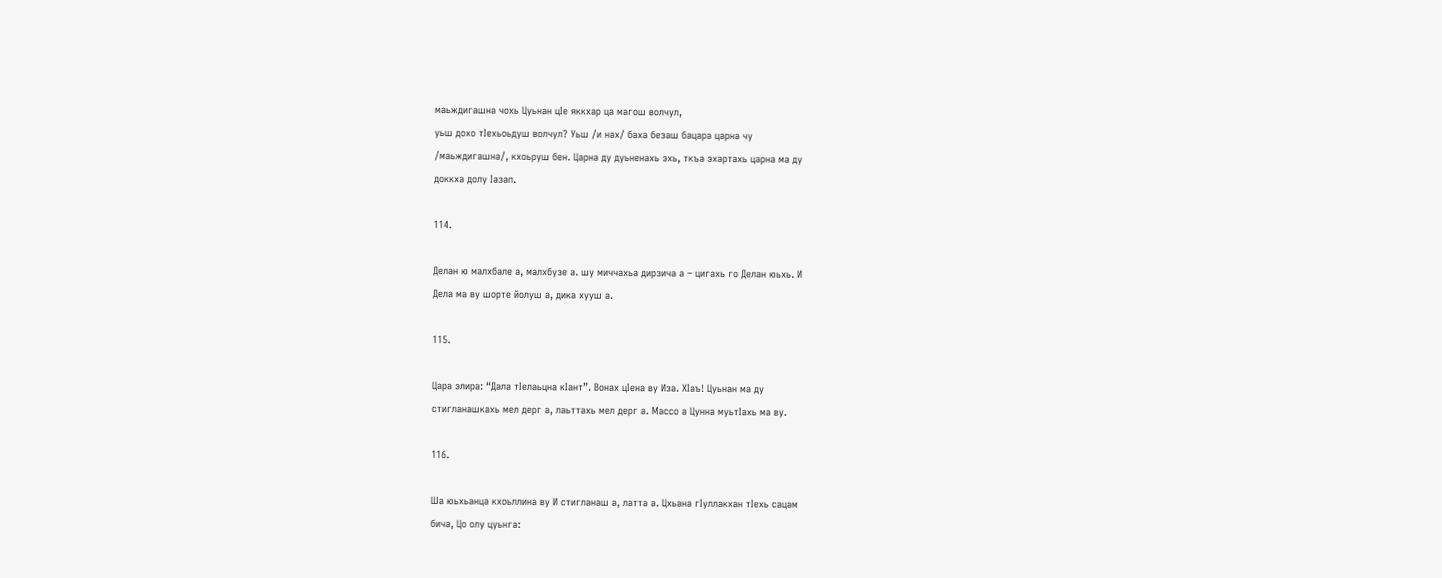маьждигашна чохь Цуьнан цIе яккхар ца магош волчул‚
уьш дохо тIехьоьдуш волчул? Уьш /и нах/ баха безаш бацара царна чу
/маьждигашна/‚ кхоьруш бен. Царна ду дуьненахь эхь‚ ткъа эхартахь царна ма ду
доккха долу Iазап.

114.

Делан ю малхбале а‚ малхбузе а. шу миччахьа дирзича а – цигахь го Делан юьхь. И
Дела ма ву шорте йолуш а‚ дика хууш а.

115.

Цара элира: “Дала тIелаьцна кIант”. Вонах цIена ву Иза. ХIаъ! Цуьнан ма ду
стигланашкахь мел дерг а‚ лаьттахь мел дерг а. Массо а Цунна муьтIахь ма ву.

116.

Ша юьхьанца кхоьллина ву И стигланаш а‚ латта а. Цхьана гIуллакхан тIехь сацам
бича‚ Цо олу цуьнга: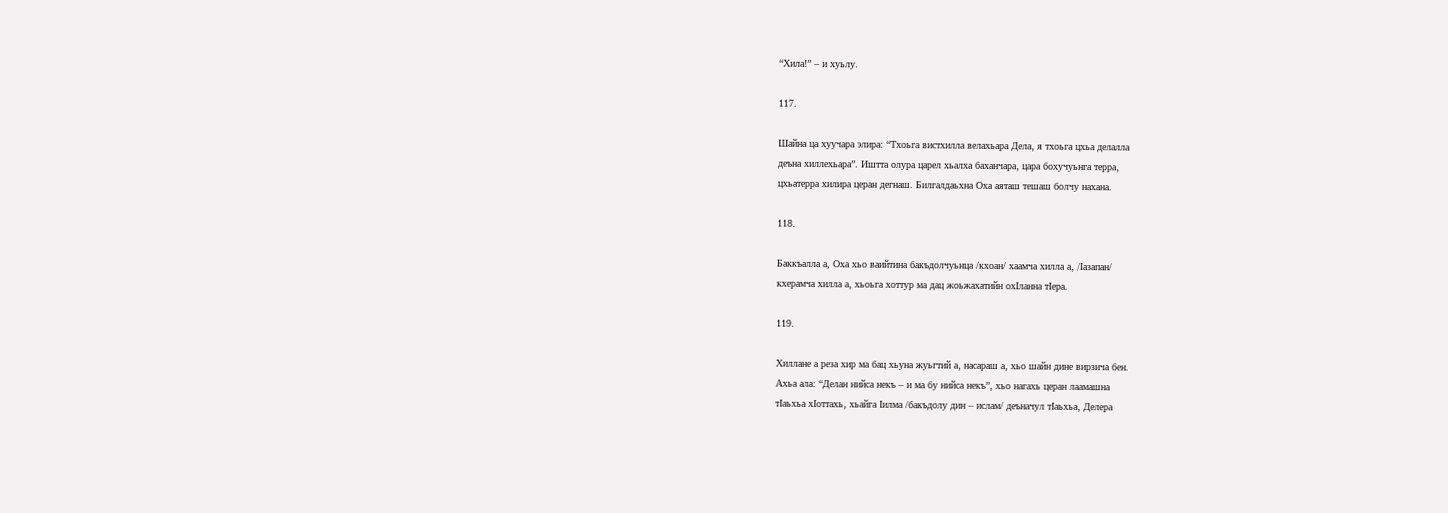“Хила!” – и хуьлу.

117.

Шайна ца хуучара элира: “Тхоьга вистхилла велахьара Дела‚ я тхоьга цхьа делалла
деъна хиллехьара”. Иштта олура царел хьалха баханчара‚ цара бохучуьнга терра‚
цхьатерра хилира церан дегнаш. Билгалдаьхна Оха аяташ тешаш болчу нахана.

118.

Баккъалла а, Оха хьо ваийтина бакъдолчуьнца /кхоан/ хаамча хилла а‚ /Iазапан/
кхерамча хилла а‚ хьоьга хоттур ма дац жоьжахатийн охIланна тIера.

119.

Хиллане а реза хир ма бац хьуна жуьгтий а‚ насараш а‚ хьо шайн дине вирзича бен.
Ахьа ала: “Делан нийса некъ – и ма бу нийса некъ”‚ хьо нагахь церан лаамашна
тIаьхьа хIоттахь‚ хьайга Iилма /бакъдолу дин – ислам/ деъначул тIаьхьа‚ Делера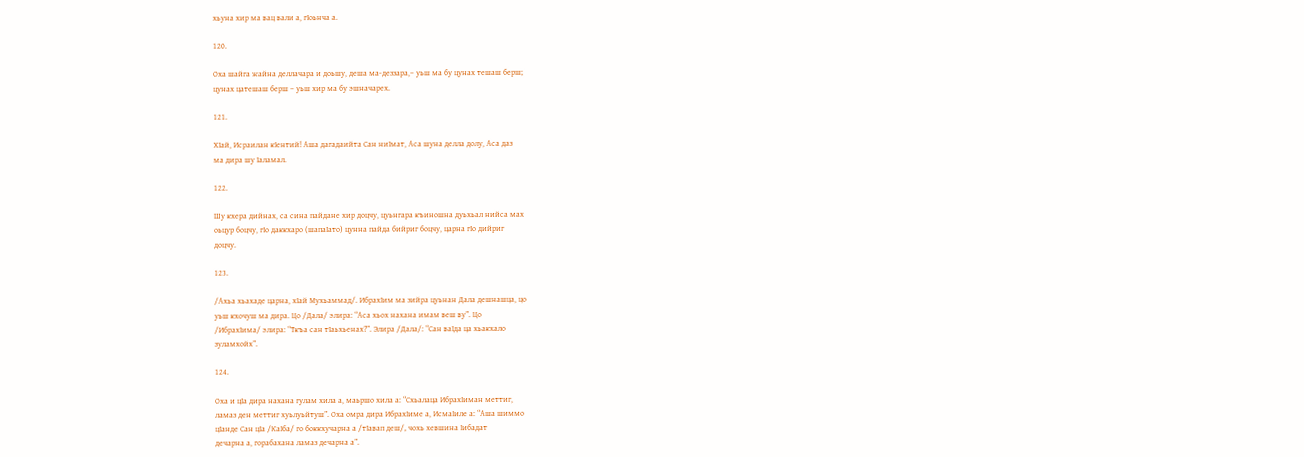хьуна хир ма вац вали а‚ гIоьнча а.

120.

Оха шайга жайна деллачара и доьшу‚ деша ма-деззара‚– уьш ма бу цунах тешаш берш;
цунах цатешаш берш – уьш хир ма бу эшначарех.

121.

ХIай‚ Исраилан кIентий! Аша дагадаийта Сан ниIмат‚ Аса шуна делла долу‚ Аса даз
ма дира шу Iаламал.

122.

Шу кхера дийнах‚ са сина пайдане хир доцчу‚ цуьнгара къиношна дуьхьал нийса мах
оьцур боцчу‚ гIо даккхаро (шапаIато) цунна пайда бийриг боцчу‚ царна гIо дийриг
доцчу.

123.

/Ахьа хьахаде царна‚ хIай Мухьаммад/. ИбрахIим ма зийра цуьнан Дала дешнашца‚ цо
уьш кхочуш ма дира. Цо /Дала/ элира: “Аса хьох нахана имам веш ву”. Цо
/ИбрахIима/ элира: “Ткъа сан тIаьхьенах?”. Элира /Дала/: “Сан ваIда ца хьакхало
зуламхойх”.

124.

Оха и цIа дира нахана гулам хила а‚ маьршо хила а: “Схьалаца ИбрахIиман меттиг‚
ламаз ден меттиг хуьлуьйтуш”. Оха омра дира ИбрахIиме а‚ ИсмаIиле а: “Аша шиммо
цIанде Сан цIа /КаIба/ го боккхучарна а /тIавап деш/, чохь хевшина Iибадат
дечарна а‚ горабахана ламаз дечарна а”.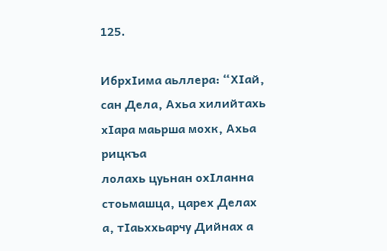125.

ИбрхIима аьллера: “ХIай‚ сан Дела‚ Ахьа хилийтахь хIара маьрша мохк‚ Ахьа рицкъа
лолахь цуьнан охIланна стоьмашца‚ царех Делах а‚ тIаьххьарчу Дийнах а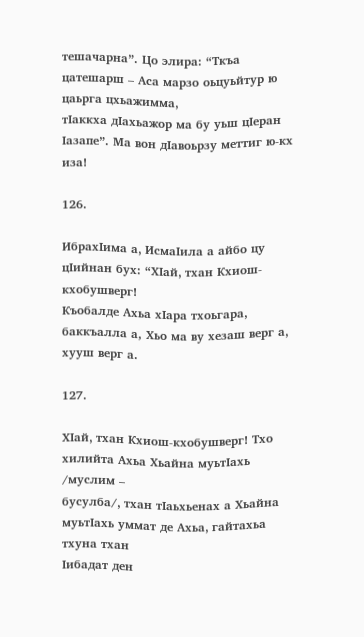тешачарна”. Цо элира: “Ткъа цатешарш – Аса марзо оьцуьйтур ю цаьрга цхьажимма‚
тIаккха дIахьажор ма бу уьш цIеран Iазапе”. Ма вон дIавоьрзу меттиг ю-кх иза!

126.

ИбрахIима а‚ ИсмаIила а айбо цу цIийнан бух: “ХIай‚ тхан Кхиош-кхобушверг!
Къобалде Ахьа хIара тхоьгара‚ баккъалла а, Хьо ма ву хезаш верг а‚ хууш верг а.

127.

ХIай‚ тхан Кхиош-кхобушверг! Тхо хилийта Ахьа Хьайна муьтIахь /муслим –
бусулба/‚ тхан тIаьхьенах а Хьайна муьтIахь уммат де Ахьа‚ гайтахьа тхуна тхан
Iибадат ден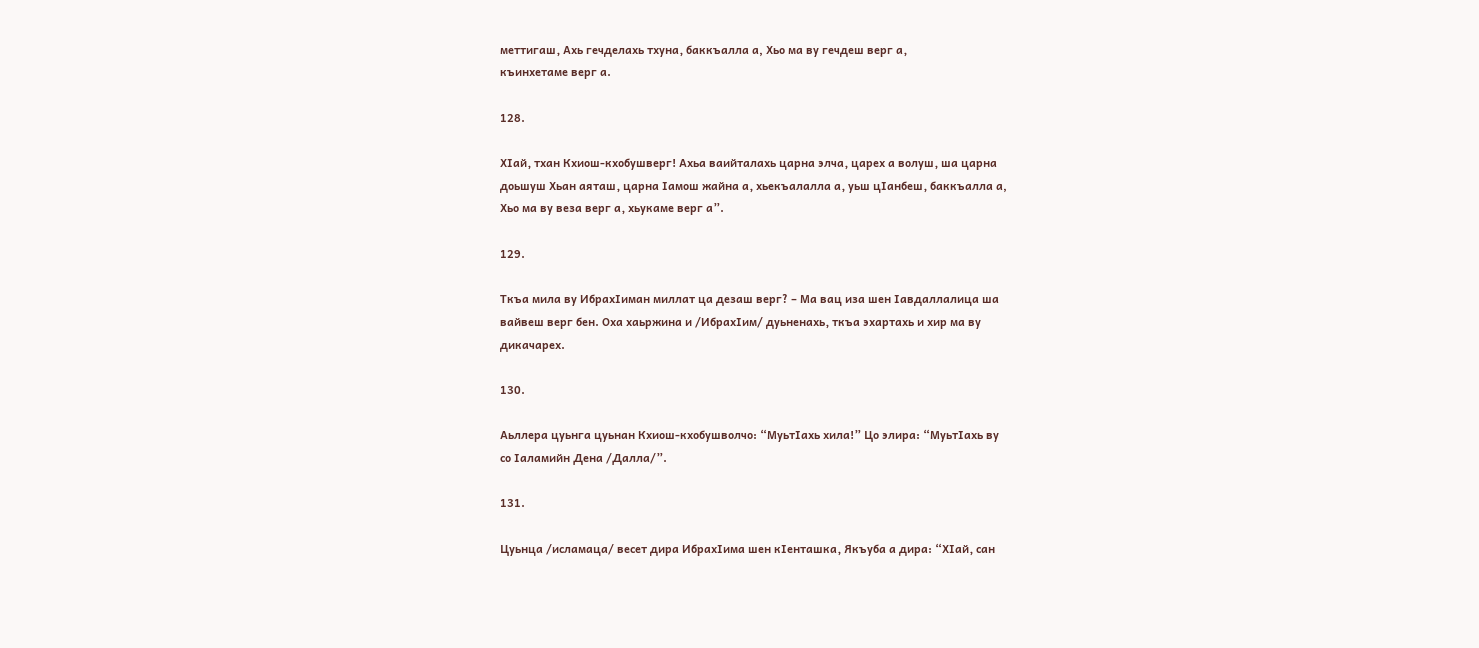меттигаш‚ Ахь гечделахь тхуна‚ баккъалла а, Хьо ма ву гечдеш верг а‚
къинхетаме верг а.

128.

ХIай‚ тхан Кхиош-кхобушверг! Ахьа ваийталахь царна элча‚ царех а волуш‚ ша царна
доьшуш Хьан аяташ‚ царна Iамош жайна а‚ хьекъалалла а‚ уьш цIанбеш‚ баккъалла а,
Хьо ма ву веза верг а‚ хьукаме верг а”.

129.

Ткъа мила ву ИбрахIиман миллат ца дезаш верг? – Ма вац иза шен Iавдаллалица ша
вайвеш верг бен. Оха хаьржина и /ИбрахIим/ дуьненахь‚ ткъа эхартахь и хир ма ву
дикачарех.

130.

Аьллера цуьнга цуьнан Кхиош-кхобушволчо: “МуьтIахь хила!” Цо элира: “МуьтIахь ву
со Iаламийн Дена /Далла/”.

131.

Цуьнца /исламаца/ весет дира ИбрахIима шен кIенташка‚ Якъуба а дира: “ХIай‚ сан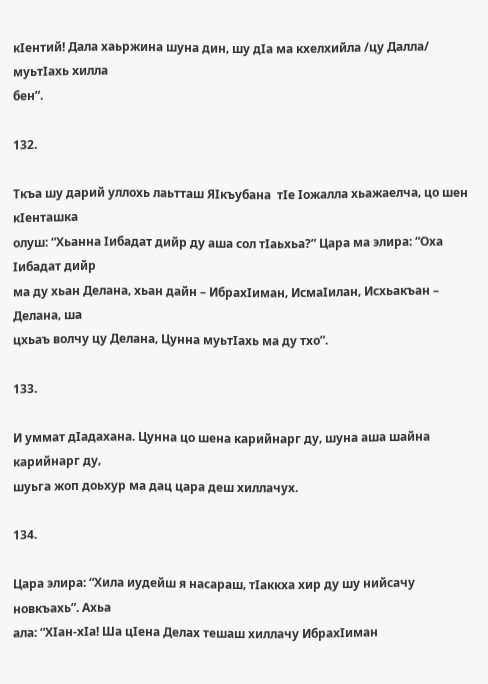кIентий! Дала хаьржина шуна дин‚ шу дIа ма кхелхийла /цу Далла/ муьтIахь хилла
бен”.

132.

Ткъа шу дарий уллохь лаьтташ ЯIкъубана  тIе Iожалла хьажаелча‚ цо шен кIенташка
олуш: “Хьанна Iибадат дийр ду аша сол тIаьхьа?” Цара ма элира: “Оха Iибадат дийр
ма ду хьан Делана‚ хьан дайн – ИбрахIиман‚ ИсмаIилан‚ Исхьакъан – Делана‚ ша
цхьаъ волчу цу Делана‚ Цунна муьтIахь ма ду тхо”.

133.

И уммат дIадахана. Цунна цо шена карийнарг ду‚ шуна аша шайна карийнарг ду‚
шуьга жоп доьхур ма дац цара деш хиллачух.

134.

Цара элира: “Хила иудейш я насараш‚ тIаккха хир ду шу нийсачу новкъахь”. Ахьа
ала: “ХIан-хIа! Ша цIена Делах тешаш хиллачу ИбрахIиман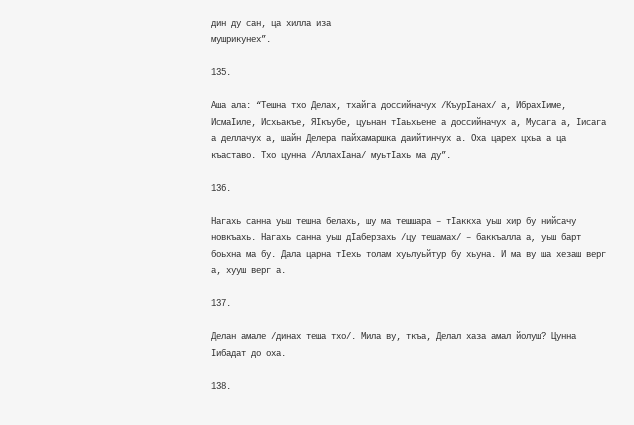дин ду сан‚ ца хилла иза
мушрикунех”.

135.

Аша ала: “Тешна тхо Делах‚ тхайга доссийначух /КъурIанах/ а‚ ИбрахIиме‚
ИсмаIиле‚ Исхьакъе‚ ЯIкъубе‚ цуьнан тIаьхьене а доссийначух а‚ Мусага а‚ Iисага
а деллачух а‚ шайн Делера пайхамаршка даийтинчух а. Оха царех цхьа а ца
къаставо. Тхо цунна /АллахIана/ муьтIахь ма ду”.

136.

Нагахь санна уьш тешна белахь‚ шу ма тешшара – тIаккха уьш хир бу нийсачу
новкъахь. Нагахь санна уьш дIаберзахь /цу тешамах/ – баккъалла а, уьш барт
боьхна ма бу. Дала царна тIехь толам хуьлуьйтур бу хьуна. И ма ву ша хезаш верг
а‚ хууш верг а.

137.

Делан амале /динах теша тхо/. Мила ву‚ ткъа‚ Делал хаза амал йолуш? Цунна
Iибадат до оха.

138.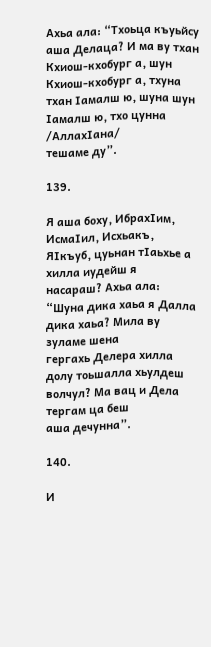Ахьа ала: “Тхоьца къуьйсу аша Делаца? И ма ву тхан Кхиош-кхобург а‚ шун
Кхиош-кхобург а‚ тхуна тхан Iамалш ю‚ шуна шун Iамалш ю‚ тхо цунна /АллахIана/
тешаме ду”.

139.

Я аша боху‚ ИбрахIим‚ ИсмаIил‚ Исхьакъ‚ ЯIкъуб‚ цуьнан тIаьхье а хилла иудейш я
насараш? Ахьа ала: “Шуна дика хаьа я Далла дика хаьа? Мила ву зуламе шена
гергахь Делера хилла долу тоьшалла хьулдеш волчул? Ма вац и Дела тергам ца беш
аша дечунна”.

140.

И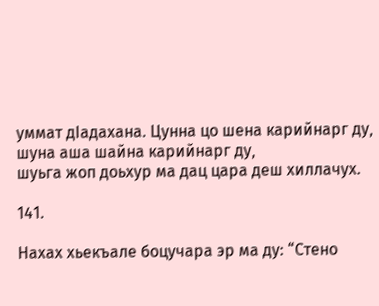уммат дIадахана. Цунна цо шена карийнарг ду‚ шуна аша шайна карийнарг ду‚
шуьга жоп доьхур ма дац цара деш хиллачух.

141.

Нахах хьекъале боцучара эр ма ду: “Стено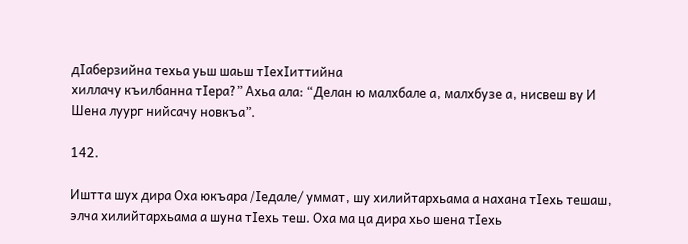дIаберзийна техьа уьш шаьш тIехIиттийна
хиллачу къилбанна тIера?” Ахьа ала: “Делан ю малхбале а‚ малхбузе а‚ нисвеш ву И
Шена луург нийсачу новкъа”.

142.

Иштта шух дира Оха юкъара /Iедале/ уммат‚ шу хилийтархьама а нахана тIехь тешаш‚
элча хилийтархьама а шуна тIехь теш. Оха ма ца дира хьо шена тIехь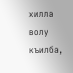хилла волу
къилба‚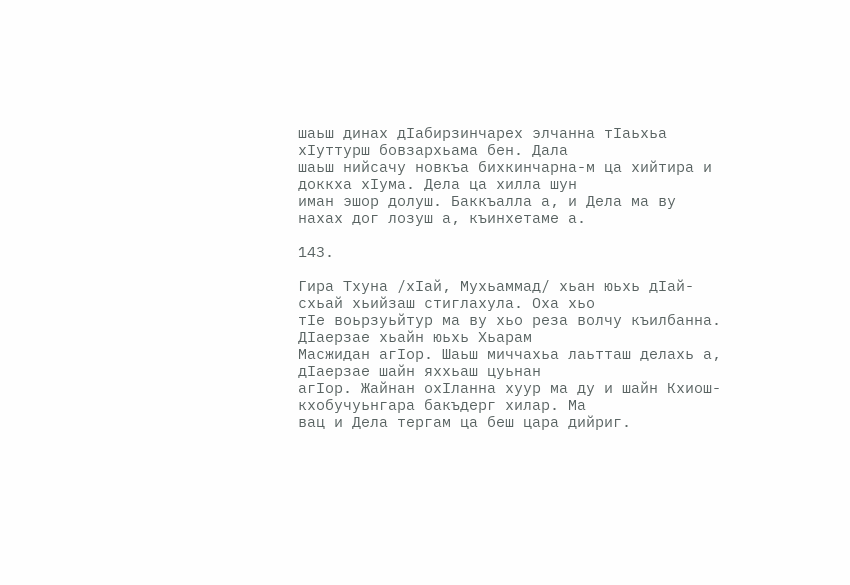шаьш динах дIабирзинчарех элчанна тIаьхьа хIуттурш бовзархьама бен. Дала
шаьш нийсачу новкъа бихкинчарна-м ца хийтира и доккха хIума. Дела ца хилла шун
иман эшор долуш. Баккъалла а, и Дела ма ву нахах дог лозуш а‚ къинхетаме а.

143.

Гира Тхуна /хIай‚ Мухьаммад/ хьан юьхь дIай-схьай хьийзаш стиглахула. Оха хьо
тIе воьрзуьйтур ма ву хьо реза волчу къилбанна. ДIаерзае хьайн юьхь Хьарам
Масжидан агIор. Шаьш миччахьа лаьтташ делахь а‚ дIаерзае шайн яххьаш цуьнан
агIор. Жайнан охIланна хуур ма ду и шайн Кхиош- кхобучуьнгара бакъдерг хилар. Ма
вац и Дела тергам ца беш цара дийриг.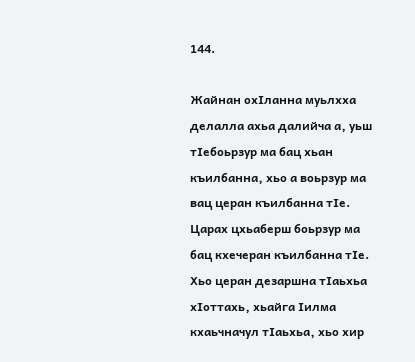144.

Жайнан охIланна муьлхха делалла ахьа далийча а‚ уьш тIебоьрзур ма бац хьан
къилбанна‚ хьо а воьрзур ма вац церан къилбанна тIе. Царах цхьаберш боьрзур ма
бац кхечеран къилбанна тIе. Хьо церан дезаршна тIаьхьа хIоттахь‚ хьайга Iилма
кхаьчначул тIаьхьа‚ хьо хир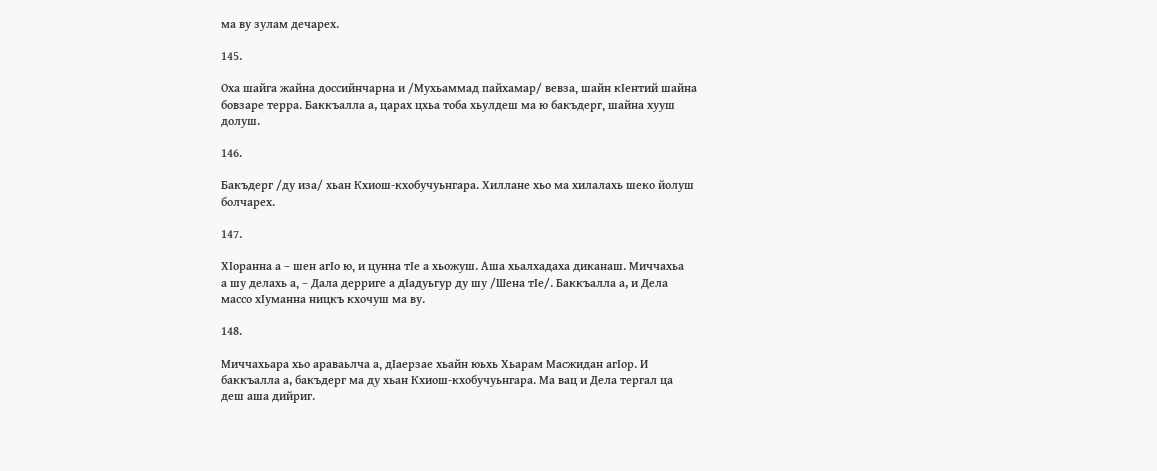ма ву зулам дечарех.

145.

Оха шайга жайна доссийнчарна и /Мухьаммад пайхамар/ вевза‚ шайн кIентий шайна
бовзаре терра. Баккъалла а, царах цхьа тоба хьулдеш ма ю бакъдерг‚ шайна хууш
долуш.

146.

Бакъдерг /ду иза/ хьан Кхиош-кхобучуьнгара. Хиллане хьо ма хилалахь шеко йолуш
болчарех.

147.

ХIоранна а – шен агIо ю‚ и цунна тIе а хьожуш. Аша хьалхадаха диканаш. Миччахьа
а шу делахь а‚ – Дала дерриге а дIадуьгур ду шу /Шена тIе/. Баккъалла а, и Дела
массо хIуманна ницкъ кхочуш ма ву.

148.

Миччахьара хьо араваьлча а‚ дIаерзае хьайн юьхь Хьарам Масжидан агIор. И
баккъалла а, бакъдерг ма ду хьан Кхиош-кхобучуьнгара. Ма вац и Дела тергал ца
деш аша дийриг.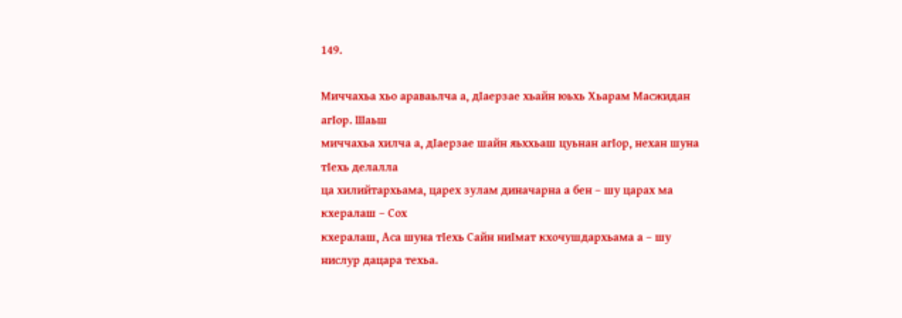149.

Миччахьа хьо араваьлча а‚ дIаерзае хьайн юьхь Хьарам Масжидан агIор. Шаьш
миччахьа хилча а‚ дIаерзае шайн яьххьаш цуьнан агIор‚ нехан шуна тIехь делалла
ца хилийтархьама‚ царех зулам диначарна а бен – шу царах ма кхералаш – Сох
кхералаш‚ Аса шуна тIехь Сайн ниIмат кхочушдархьама а – шу нислур дацара техьа.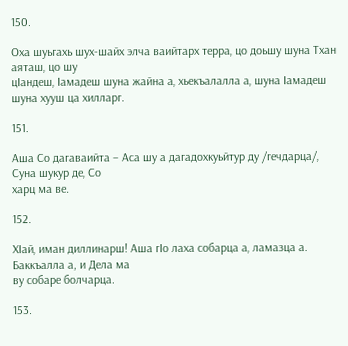150.

Оха шуьгахь шух-шайх элча ваийтарх терра‚ цо доьшу шуна Тхан аяташ‚ цо шу
цIандеш‚ Iамадеш шуна жайна а‚ хьекъалалла а‚ шуна Iамадеш шуна хууш ца хилларг.

151.

Аша Со дагаваийта – Аса шу а дагадохкуьйтур ду /гечдарца/‚ Суна шукур де‚ Со
харц ма ве.

152.

ХIай‚ иман диллинарш! Аша гIо лаха собарца а‚ ламазца а. Баккъалла а, и Дела ма
ву собаре болчарца.

153.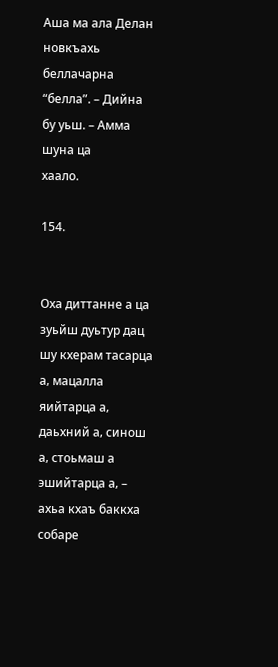Аша ма ала Делан новкъахь беллачарна “белла”. – Дийна бу уьш. – Амма шуна ца
хаало.

154.


Оха диттанне а ца зуьйш дуьтур дац шу кхерам тасарца а‚ мацалла яийтарца а‚
даьхний а‚ синош а‚ стоьмаш а эшийтарца а‚ – ахьа кхаъ баккха собаре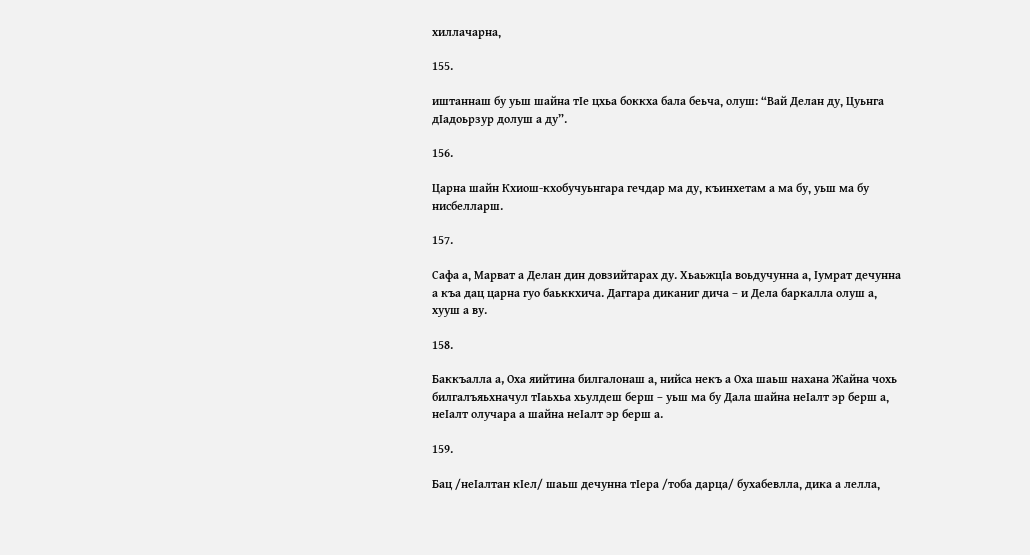хиллачарна‚

155.

иштаннаш бу уьш шайна тIе цхьа боккха бала беьча‚ олуш: “Вай Делан ду‚ Цуьнга
дIадоьрзур долуш а ду”.

156.

Царна шайн Кхиош-кхобучуьнгара гечдар ма ду‚ къинхетам а ма бу‚ уьш ма бу
нисбелларш.

157.

Сафа а‚ Марват а Делан дин довзийтарах ду. ХьаьжцIа воьдучунна а‚ Iумрат дечунна
а къа дац царна гуо баьккхича. Даггара диканиг дича – и Дела баркалла олуш а‚
хууш а ву.

158.

Баккъалла а, Оха яийтина билгалонаш а‚ нийса некъ а Оха шаьш нахана Жайна чохь
билгалъяьхначул тIаьхьа хьулдеш берш – уьш ма бу Дала шайна неIалт эр берш а‚
неIалт олучара а шайна неIалт эр берш а.

159.

Бац /неIалтан кIел/ шаьш дечунна тIера /тоба дарца/ бухабевлла‚ дика а лелла‚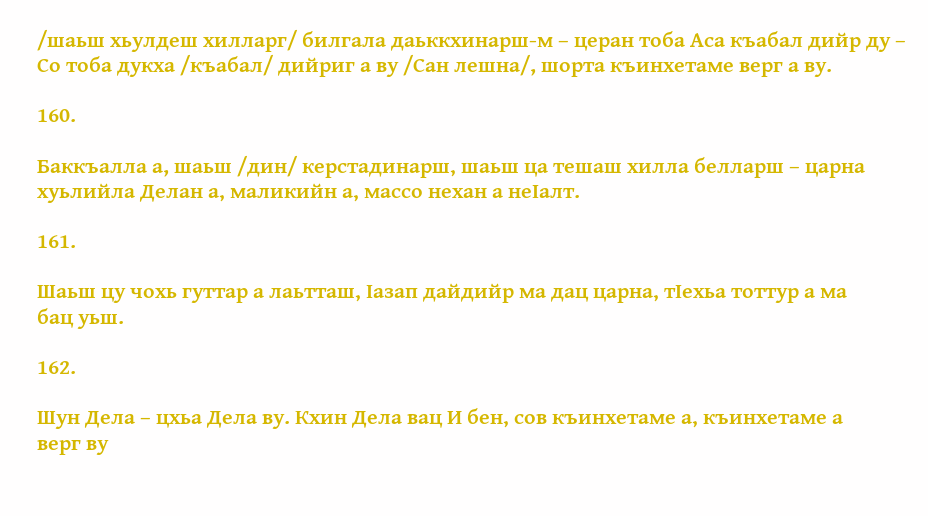/шаьш хьулдеш хилларг/ билгала даьккхинарш-м – церан тоба Аса къабал дийр ду –
Со тоба дукха /къабал/ дийриг а ву /Сан лешна/, шорта къинхетаме верг а ву.

160.

Баккъалла а, шаьш /дин/ керстадинарш‚ шаьш ца тешаш хилла белларш – царна
хуьлийла Делан а‚ маликийн а‚ массо нехан а неIалт.

161.

Шаьш цу чохь гуттар а лаьтташ‚ Iазап дайдийр ма дац царна‚ тIехьа тоттур а ма
бац уьш.

162.

Шун Дела – цхьа Дела ву. Кхин Дела вац И бен‚ сов къинхетаме а‚ къинхетаме а
верг ву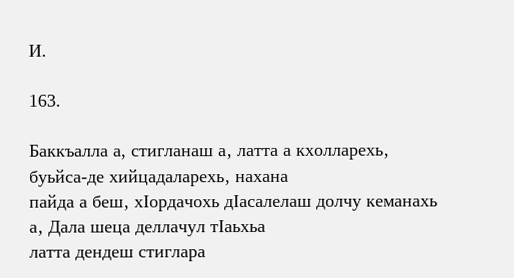И.

163.

Баккъалла а, стигланаш а‚ латта а кхолларехь‚ буьйса-де хийцадаларехь‚ нахана
пайда а беш‚ хIордачохь дIасалелаш долчу кеманахь а‚ Дала шеца деллачул тIаьхьа
латта дендеш стиглара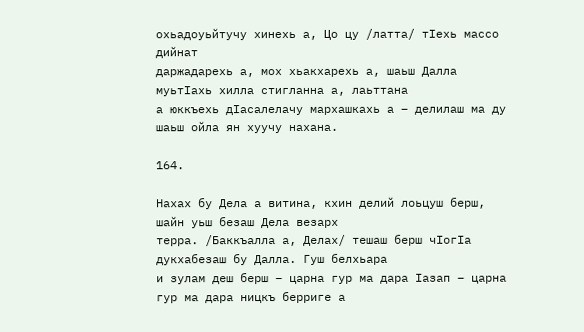охьадоуьйтучу хинехь а‚ Цо цу /латта/ тIехь массо дийнат
даржадарехь а‚ мох хьакхарехь а‚ шаьш Далла муьтIахь хилла стигланна а‚ лаьттана
а юккъехь дIасалелачу мархашкахь а – делилаш ма ду шаьш ойла ян хуучу нахана.

164.

Нахах бу Дела а витина‚ кхин делий лоьцуш берш‚ шайн уьш безаш Дела везарх
терра. /Баккъалла а, Делах/ тешаш берш чIогIа дукхабезаш бу Далла. Гуш белхьара
и зулам деш берш – царна гур ма дара Iазап – царна гур ма дара ницкъ берриге а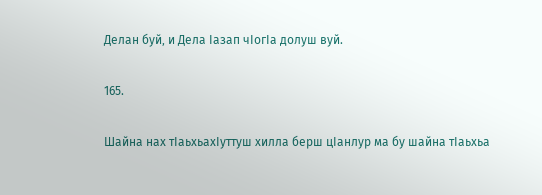Делан буй‚ и Дела Iазап чIогIа долуш вуй.

165.

Шайна нах тIаьхьахIуттуш хилла берш цIанлур ма бу шайна тIаьхьа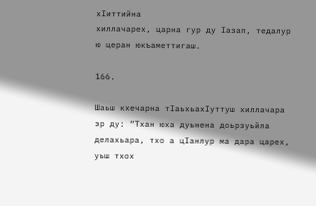хIиттийна
хиллачарех‚ царна гур ду Iазап‚ тедалур ю церан юкъаметтигаш.

166.

Шаьш кхечарна тIаьхьахIуттуш хиллачара эр ду: “Тхан юха дуьнена доьрзуьйла
делахьара‚ тхо а цIанлур ма дара царех‚ уьш тхох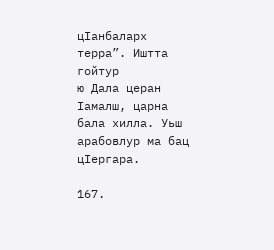цIанбаларх терра”. Иштта гойтур
ю Дала церан Iамалш‚ царна бала хилла. Уьш арабовлур ма бац цIергара.

167.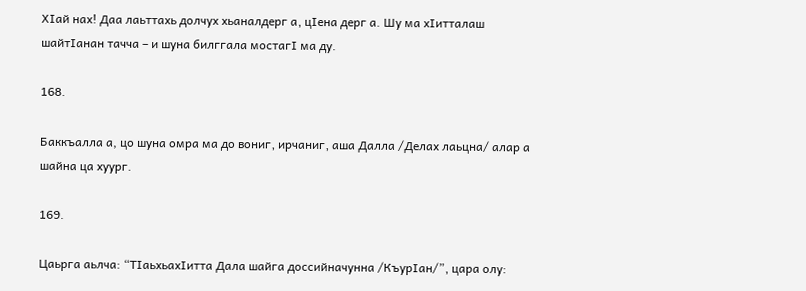ХIай нах! Даа лаьттахь долчух хьаналдерг а‚ цIена дерг а. Шу ма хIитталаш
шайтIанан тачча – и шуна билггала мостагI ма ду.

168.

Баккъалла а, цо шуна омра ма до вониг‚ ирчаниг‚ аша Далла /Делах лаьцна/ алар а
шайна ца хуург.

169.

Цаьрга аьлча: “ТIаьхьахIитта Дала шайга доссийначунна /КъурIан/”‚ цара олу: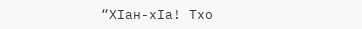“ХIан-хIа! Тхо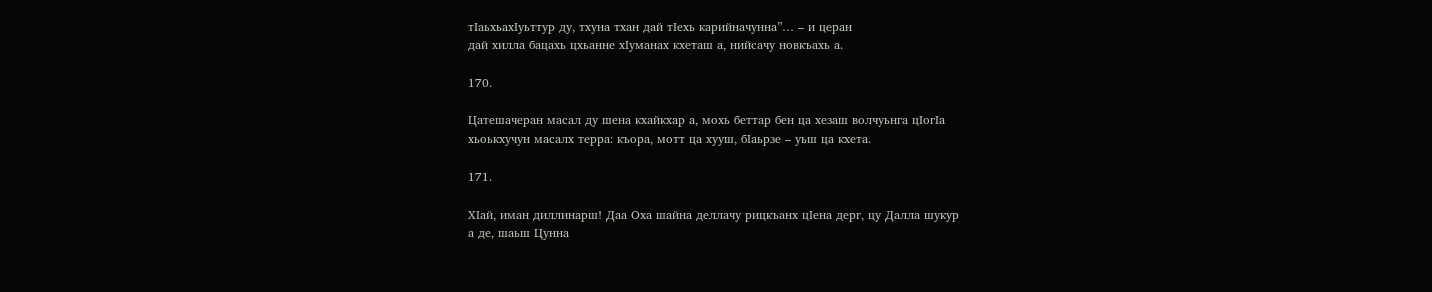тIаьхьахIуьттур ду‚ тхуна тхан дай тIехь карийначунна”… – и церан
дай хилла бацахь цхьанне хIуманах кхеташ а‚ нийсачу новкъахь а.

170.

Цатешачеран масал ду шена кхайкхар а‚ мохь беттар бен ца хезаш волчуьнга цIогIа
хьоькхучун масалх терра: къора‚ мотт ца хууш‚ бIаьрзе – уьш ца кхета.

171.

ХIай‚ иман диллинарш! Даа Оха шайна деллачу рицкъанх цIена дерг‚ цу Далла шукур
а де‚ шаьш Цунна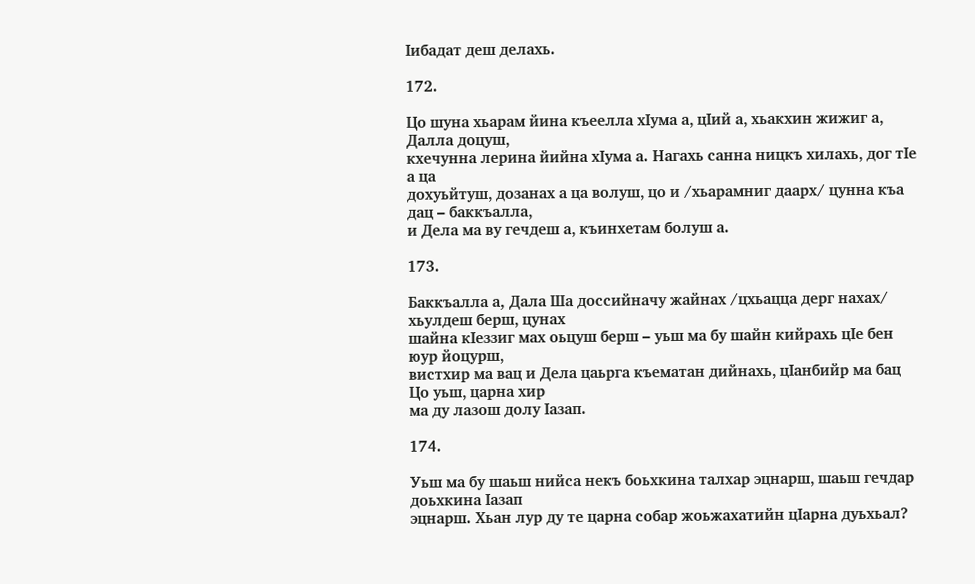Iибадат деш делахь.

172.

Цо шуна хьарам йина къеелла хIума а‚ цIий а‚ хьакхин жижиг а‚ Далла доцуш‚
кхечунна лерина йийна хIума а. Нагахь санна ницкъ хилахь‚ дог тIе а ца
дохуьйтуш‚ дозанах а ца волуш‚ цо и /хьарамниг даарх/ цунна къа дац – баккъалла‚
и Дела ма ву гечдеш а‚ къинхетам болуш а.

173.

Баккъалла а, Дала Ша доссийначу жайнах /цхьацца дерг нахах/ хьулдеш берш‚ цунах
шайна кIеззиг мах оьцуш берш – уьш ма бу шайн кийрахь цIе бен юур йоцурш‚
вистхир ма вац и Дела цаьрга къематан дийнахь‚ цIанбийр ма бац Цо уьш‚ царна хир
ма ду лазош долу Iазап.

174.

Уьш ма бу шаьш нийса некъ боьхкина талхар эцнарш‚ шаьш гечдар доьхкина Iазап
эцнарш. Хьан лур ду те царна собар жоьжахатийн цIарна дуьхьал?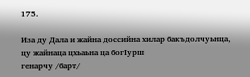175.

Иза ду Дала и жайна доссийна хилар бакъдолчуьнца‚ цу жайнаца цхьаьна ца богIурш
генарчу /барт/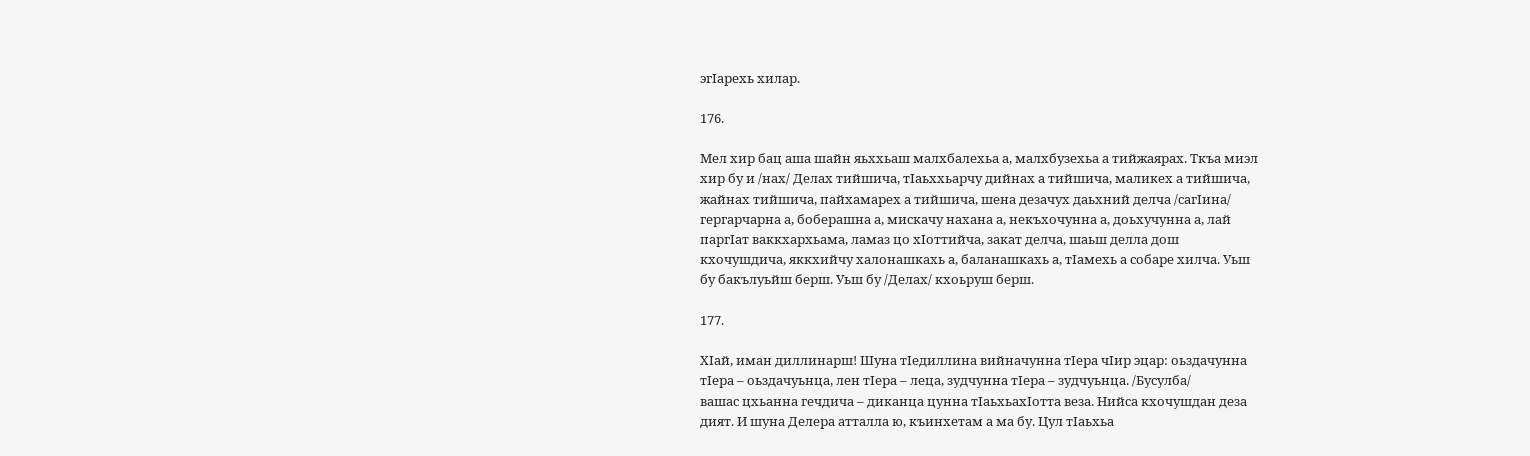эгIарехь хилар.

176.

Мел хир бац аша шайн яьххьаш малхбалехьа а‚ малхбузехьа а тийжаярах. Ткъа миэл
хир бу и /нах/ Делах тийшича‚ тIаьххьарчу дийнах а тийшича‚ маликех а тийшича‚
жайнах тийшича‚ пайхамарех а тийшича‚ шена дезачух даьхний делча /сагIина/
гергарчарна а‚ боберашна а‚ мискачу нахана а‚ некъхочунна а‚ доьхучунна а‚ лай
паргIат ваккхархьама‚ ламаз цо хIоттийча‚ закат делча‚ шаьш делла дош
кхочушдича‚ яккхийчу халонашкахь а‚ баланашкахь а‚ тIамехь а собаре хилча. Уьш
бу бакълуьйш берш. Уьш бу /Делах/ кхоьруш берш.

177.

ХIай‚ иман диллинарш! Шуна тIедиллина вийначунна тIера чIир эцар: оьздачунна
тIера – оьздачуьнца‚ лен тIера – леца‚ зудчунна тIера – зудчуьнца. /Бусулба/
вашас цхьанна гечдича – диканца цунна тIаьхьахIотта веза. Нийса кхочушдан деза
дият. И шуна Делера атталла ю‚ къинхетам а ма бу. Цул тIаьхьа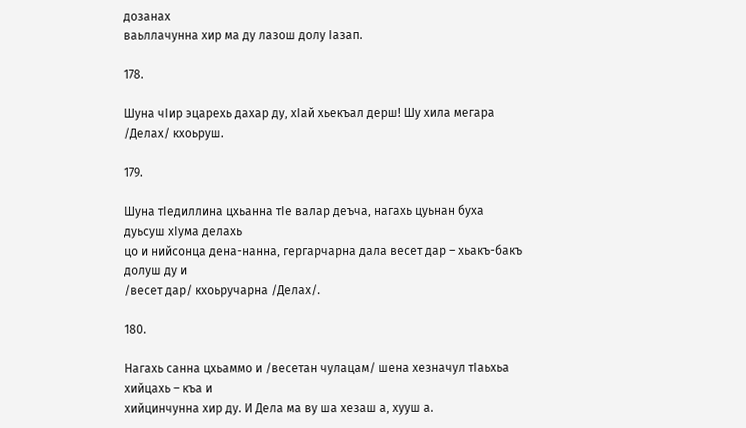дозанах
ваьллачунна хир ма ду лазош долу Iазап.

178.

Шуна чIир эцарехь дахар ду‚ хIай хьекъал дерш! Шу хила мегара /Делах/ кхоьруш.

179.

Шуна тIедиллина цхьанна тIе валар деъча‚ нагахь цуьнан буха дуьсуш хIума делахь
цо и нийсонца дена-нанна‚ гергарчарна дала весет дар – хьакъ-бакъ долуш ду и
/весет дар/ кхоьручарна /Делах/.

180.

Нагахь санна цхьаммо и /весетан чулацам/ шена хезначул тIаьхьа хийцахь – къа и
хийцинчунна хир ду. И Дела ма ву ша хезаш а‚ хууш а.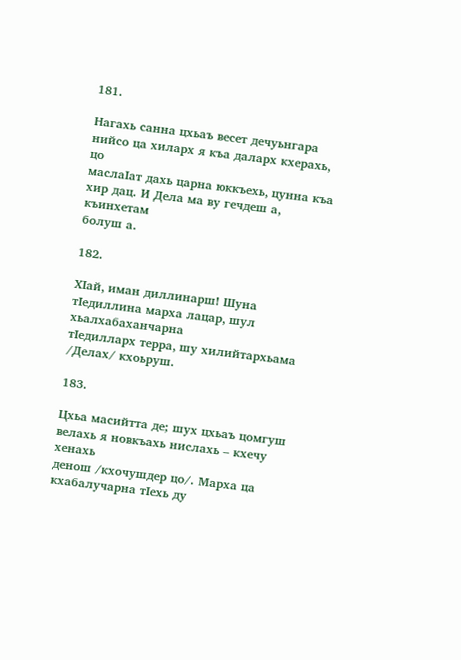181.

Нагахь санна цхьаъ весет дечуьнгара нийсо ца хиларх я къа даларх кхерахь‚ цо
маслаIат дахь царна юккъехь‚ цунна къа хир дац. И Дела ма ву гечдеш а‚ къинхетам
болуш а.

182.

ХIай‚ иман диллинарш! Шуна тIедиллина марха лацар‚ шул хьалхабаханчарна
тIедилларх терра‚ шу хилийтархьама /Делах/ кхоьруш.

183.

Цхьа масийтта де; шух цхьаъ цомгуш велахь я новкъахь нислахь – кхечу хенахь
денош /кхочушдер цо/. Марха ца кхабалучарна тIехь ду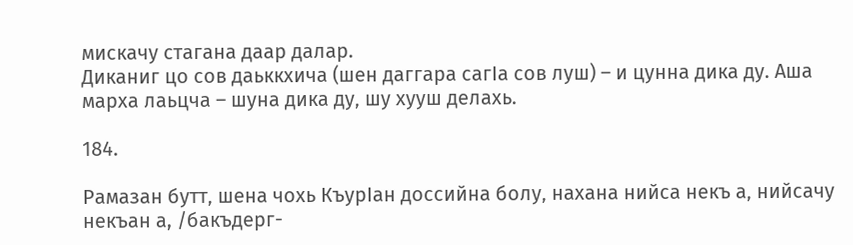мискачу стагана даар далар.
Диканиг цо сов даьккхича (шен даггара сагIа сов луш) – и цунна дика ду. Аша
марха лаьцча – шуна дика ду‚ шу хууш делахь.

184.

Рамазан бутт‚ шена чохь КъурIан доссийна болу‚ нахана нийса некъ а‚ нийсачу
некъан а, /бакъдерг-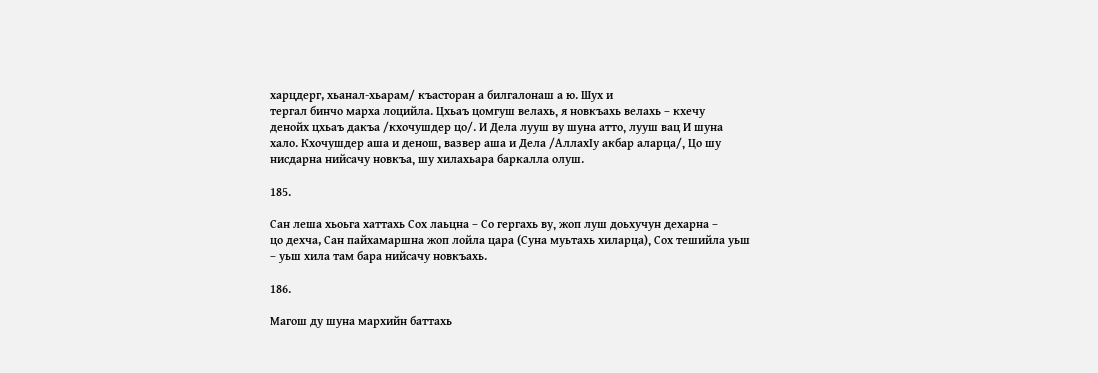харцдерг, хьанал-хьарам/ къасторан а билгалонаш а ю. Шух и
тергал бинчо марха лоцийла. Цхьаъ цомгуш велахь‚ я новкъахь велахь – кхечу
денойх цхьаъ дакъа /кхочушдер цо/. И Дела лууш ву шуна атто‚ лууш вац И шуна
хало. Кхочушдер аша и денош‚ вазвер аша и Дела /АллахIу акбар аларца/‚ Цо шу
нисдарна нийсачу новкъа‚ шу хилахьара баркалла олуш.

185.

Сан леша хьоьга хаттахь Сох лаьцна – Со гергахь ву‚ жоп луш доьхучун дехарна –
цо дехча, Сан пайхамаршна жоп лойла цара (Суна муьтахь хиларца)‚ Сох тешийла уьш
– уьш хила там бара нийсачу новкъахь.

186.

Магош ду шуна мархийн баттахь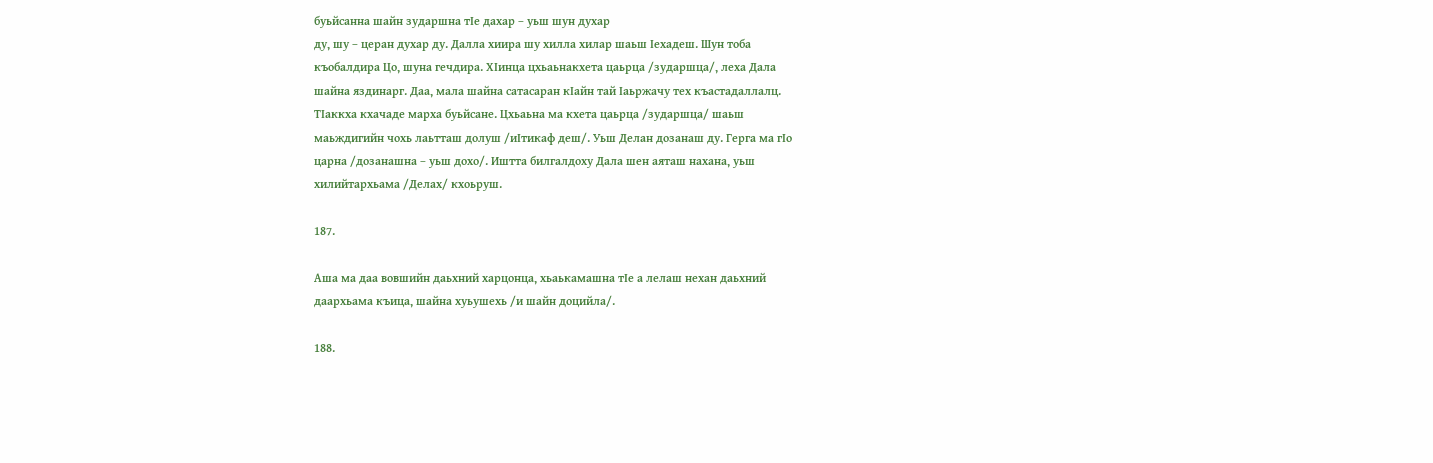буьйсанна шайн зударшна тIе дахар – уьш шун духар
ду‚ шу – церан духар ду. Далла хиира шу хилла хилар шаьш Iехадеш. Шун тоба
къобалдира Цо‚ шуна гечдира. ХIинца цхьаьнакхета цаьрца /зударшца/‚ леха Дала
шайна яздинарг. Даа‚ мала шайна сатасаран кIайн тай Iаьржачу тех къастадаллалц.
ТIаккха кхачаде марха буьйсане. Цхьаьна ма кхета цаьрца /зударшца/ шаьш
маьждигийн чохь лаьтташ долуш /иIтикаф деш/. Уьш Делан дозанаш ду. Герга ма гIо
царна /дозанашна – уьш дохо/. Иштта билгалдоху Дала шен аяташ нахана‚ уьш
хилийтархьама /Делах/ кхоьруш.

187.

Аша ма даа вовшийн даьхний харцонца‚ хьаькамашна тIе а лелаш нехан даьхний
даархьама къица‚ шайна хуьушехь /и шайн доцийла/.

188.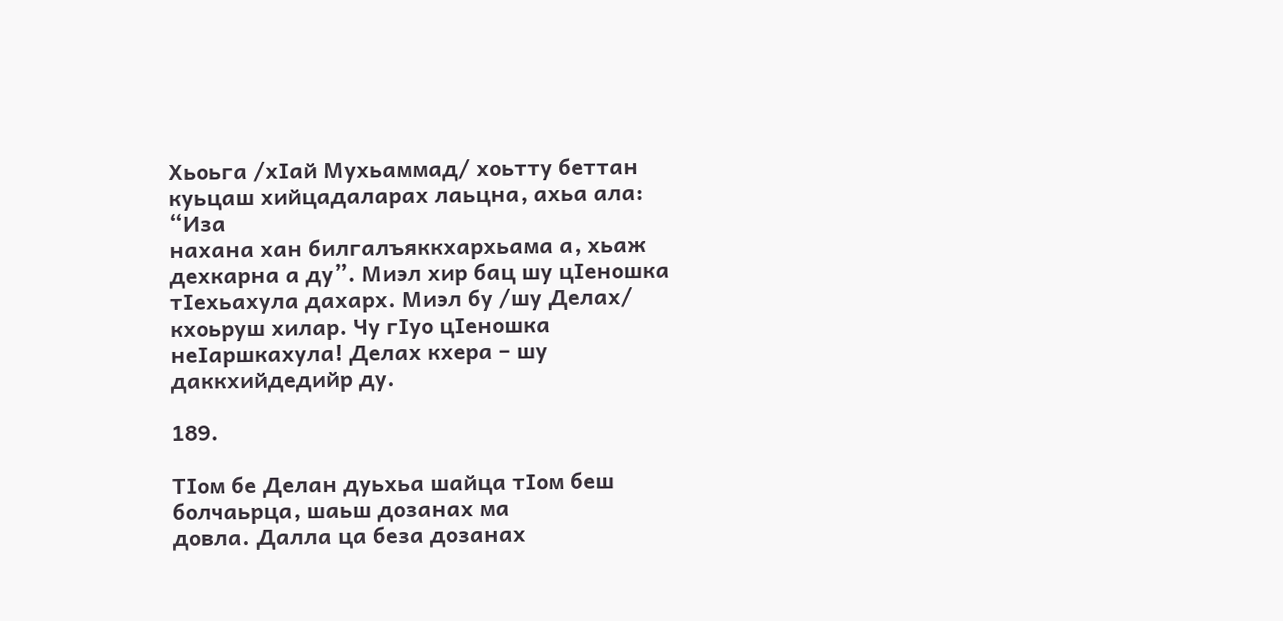Хьоьга /хIай Мухьаммад/ хоьтту беттан куьцаш хийцадаларах лаьцна‚ ахьа ала: “Иза
нахана хан билгалъяккхархьама а‚ хьаж дехкарна а ду”. Миэл хир бац шу цIеношка
тIехьахула дахарх. Миэл бу /шу Делах/ кхоьруш хилар. Чу гIуо цIеношка
неIаршкахула! Делах кхера – шу даккхийдедийр ду.

189.

ТIом бе Делан дуьхьа шайца тIом беш болчаьрца‚ шаьш дозанах ма
довла. Далла ца беза дозанах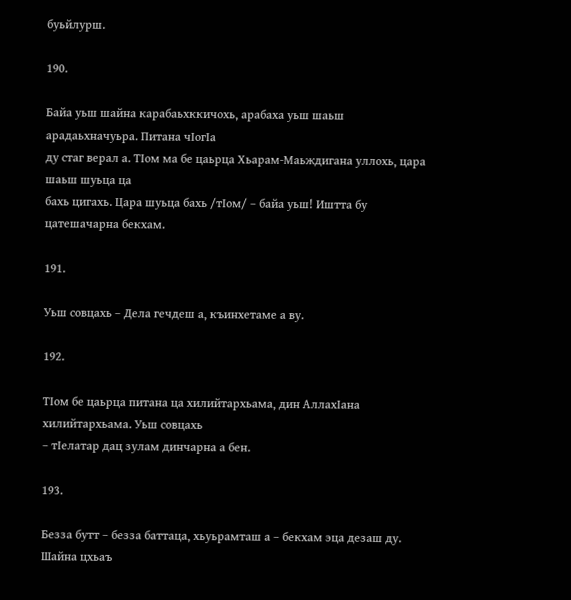буьйлурш.

190.

Байа уьш шайна карабаьхккичохь‚ арабаха уьш шаьш арадаьхначуьра. Питана чIогIа
ду стаг верал а. ТIом ма бе цаьрца Хьарам-Маьждигана уллохь‚ цара шаьш шуьца ца
бахь цигахь. Цара шуьца бахь /тIом/ – байа уьш! Иштта бу цатешачарна бекхам.

191.

Уьш совцахь – Дела гечдеш а‚ къинхетаме а ву.

192.

ТIом бе цаьрца питана ца хилийтархьама‚ дин АллахIана хилийтархьама. Уьш совцахь
– тIелатар дац зулам динчарна а бен.

193.

Безза бутт – безза баттаца‚ хьуьрамташ а – бекхам эца дезаш ду. Шайна цхьаъ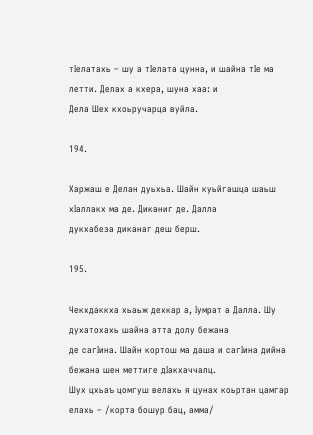тIелатахь – шу а тIелата цунна‚ и шайна тIе ма летти. Делах а кхера, шуна хаа: и
Дела Шех кхоьручарца вуйла.

194.

Харжаш е Делан дуьхьа. Шайн куьйгашца шаьш хIаллакх ма де. Диканиг де. Далла
дукхабеза диканаг деш берш.

195.

Чекхдаккха хьаьж дехкар а‚ Iумрат а Далла. Шу духатохахь шайна атта долу бежана
де сагIина. Шайн кортош ма даша и сагIина дийна бежана шен меттиге дIакхаччалц.
Шух цхьаъ цомгуш велахь я цунах коьртан цамгар елахь – /корта бошур бац‚ амма/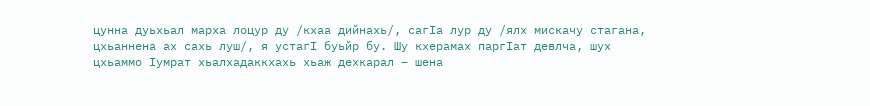цунна дуьхьал марха лоцур ду /кхаа дийнахь/‚ сагIа лур ду /ялх мискачу стагана‚
цхьаннена ах сахь луш/‚ я устагI буьйр бу. Шу кхерамах паргIат девлча‚ шух
цхьаммо Iумрат хьалхадаккхахь хьаж дехкарал – шена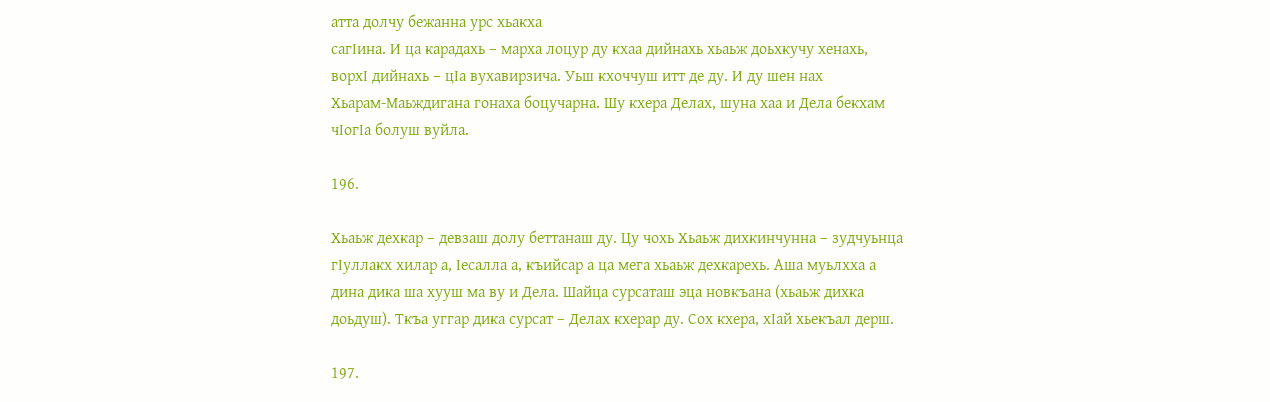атта долчу бежанна урс хьакха
сагIина. И ца карадахь – марха лоцур ду кхаа дийнахь хьаьж доьхкучу хенахь‚
ворхI дийнахь – цIа вухавирзича. Уьш кхоччуш итт де ду. И ду шен нах
Хьарам-Маьждигана гонаха боцучарна. Шу кхера Делах‚ шуна хаа и Дела бекхам
чIогIа болуш вуйла.

196.

Хьаьж дехкар – девзаш долу беттанаш ду. Цу чохь Хьаьж дихкинчунна – зудчуьнца
гIуллакх хилар а‚ Iесалла а‚ къийсар а ца мега хьаьж дехкарехь. Аша муьлхха а
дина дика ша хууш ма ву и Дела. Шайца сурсаташ эца новкъана (хьаьж дихка
доьдуш). Ткъа уггар дика сурсат – Делах кхерар ду. Сох кхера‚ хIай хьекъал дерш.

197.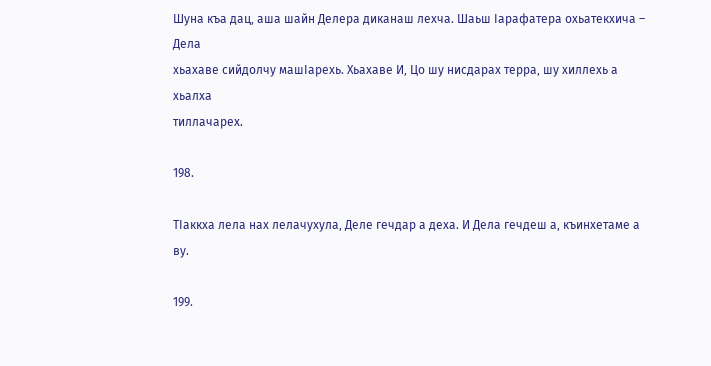Шуна къа дац‚ аша шайн Делера диканаш лехча. Шаьш Iарафатера охьатекхича – Дела
хьахаве сийдолчу машIарехь. Хьахаве И‚ Цо шу нисдарах терра‚ шу хиллехь а хьалха
тиллачарех.

198.

ТIаккха лела нах лелачухула‚ Деле гечдар а деха. И Дела гечдеш а‚ къинхетаме а
ву.

199.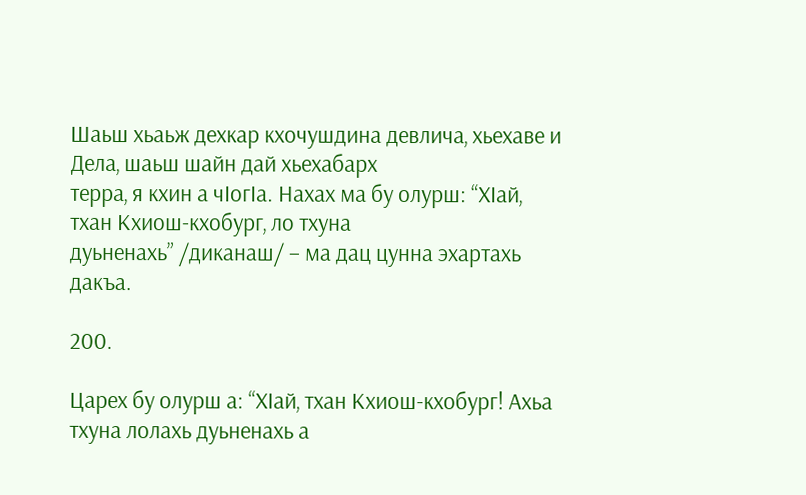Шаьш хьаьж дехкар кхочушдина девлича‚ хьехаве и Дела‚ шаьш шайн дай хьехабарх
терра‚ я кхин а чIогIа. Нахах ма бу олурш: “ХIай‚ тхан Кхиош-кхобург‚ ло тхуна
дуьненахь” /диканаш/ – ма дац цунна эхартахь дакъа.

200.

Царех бу олурш а: “ХIай‚ тхан Кхиош-кхобург! Ахьа тхуна лолахь дуьненахь а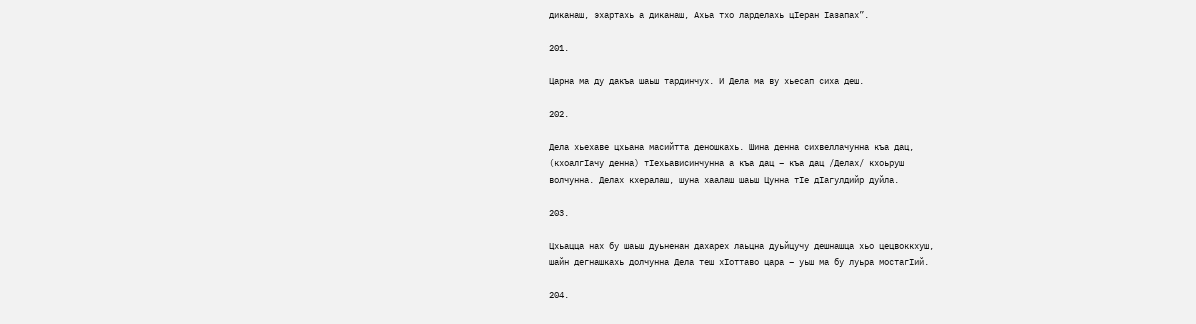диканаш‚ эхартахь а диканаш‚ Ахьа тхо ларделахь цIеран Iазапах”.

201.

Царна ма ду дакъа шаьш тардинчух. И Дела ма ву хьесап сиха деш.

202.

Дела хьехаве цхьана масийтта деношкахь. Шина денна сихвеллачунна къа дац‚
(кхоалгIачу денна) тIехьависинчунна а къа дац – къа дац /Делах/ кхоьруш
волчунна. Делах кхералаш‚ шуна хаалаш шаьш Цунна тIе дIагулдийр дуйла.

203.

Цхьацца нах бу шаьш дуьненан дахарех лаьцна дуьйцучу дешнашца хьо цецвоккхуш‚
шайн дегнашкахь долчунна Дела теш хIоттаво цара – уьш ма бу луьра мостагIий.

204.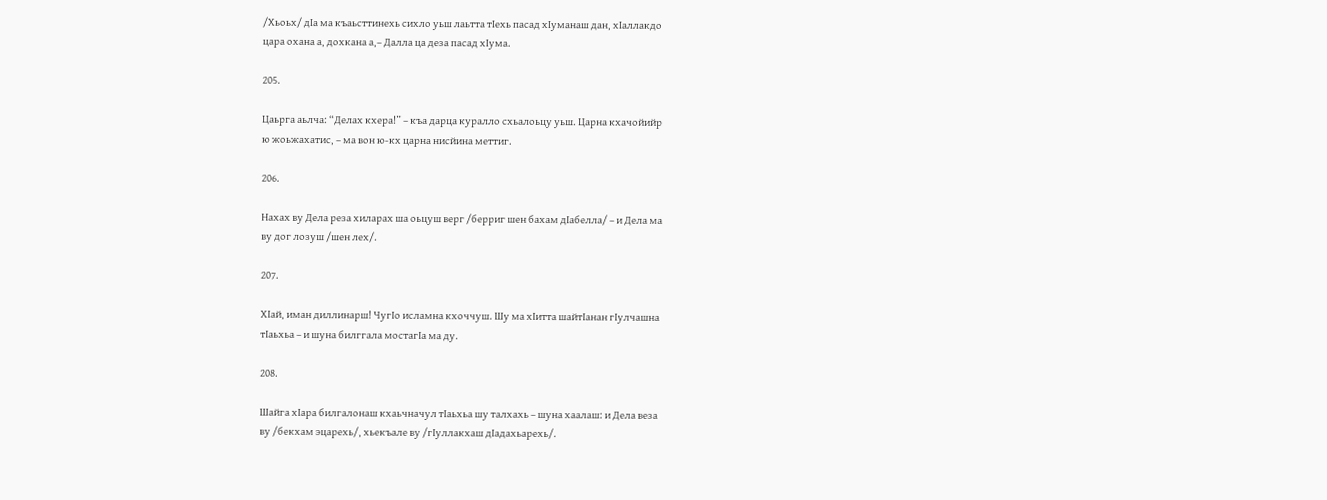/Хьоьх/ дIа ма къаьсттинехь сихло уьш лаьтта тIехь пасад хIуманаш дан‚ хIаллакдо
цара охана а‚ дохкана а‚– Далла ца деза пасад хIума.

205.

Цаьрга аьлча: “Делах кхера!” – къа дарца куралло схьалоьцу уьш. Царна кхачойийр
ю жоьжахатис‚ – ма вон ю-кх царна нисйина меттиг.

206.

Нахах ву Дела реза хиларах ша оьцуш верг /берриг шен бахам дIабелла/ – и Дела ма
ву дог лозуш /шен лех/.

207.

ХIай‚ иман диллинарш! ЧугIо исламна кхоччуш. Шу ма хIитта шайтIанан гIулчашна
тIаьхьа – и шуна билггала мостагIа ма ду.

208.

Шайга хIара билгалонаш кхаьчначул тIаьхьа шу талхахь – шуна хаалаш: и Дела веза
ву /бекхам эцарехь/‚ хьекъале ву /гIуллакхаш дIадахьарехь/.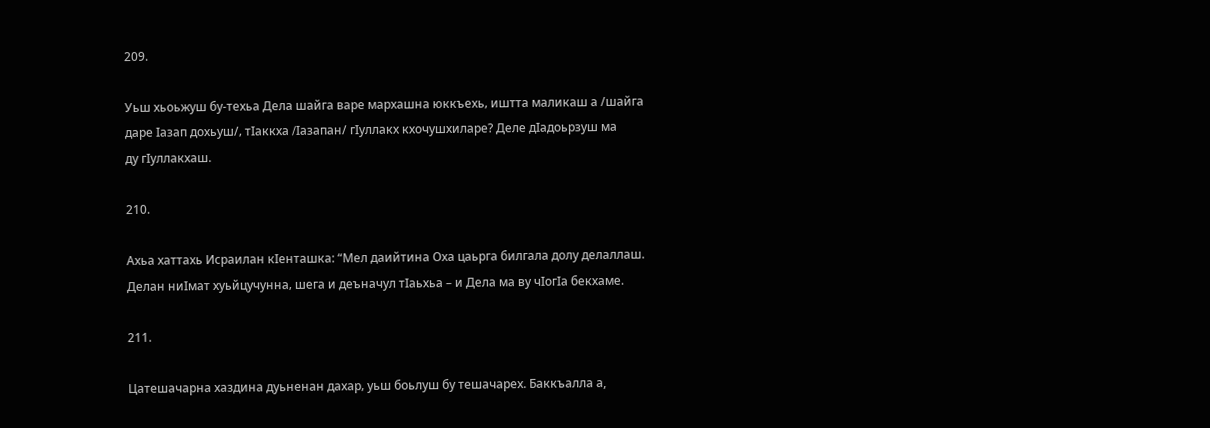209.

Уьш хьоьжуш бу-техьа Дела шайга варе мархашна юккъехь‚ иштта маликаш а /шайга
даре Iазап дохьуш/‚ тIаккха /Iазапан/ гIуллакх кхочушхиларе? Деле дIадоьрзуш ма
ду гIуллакхаш.

210.

Ахьа хаттахь Исраилан кIенташка: “Мел даийтина Оха цаьрга билгала долу делаллаш.
Делан ниIмат хуьйцучунна‚ шега и деъначул тIаьхьа – и Дела ма ву чIогIа бекхаме.

211.

Цатешачарна хаздина дуьненан дахар‚ уьш боьлуш бу тешачарех. Баккъалла а,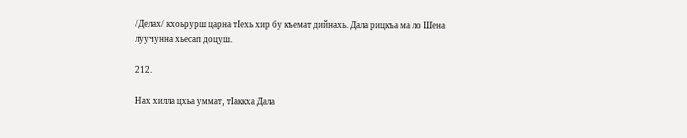/Делах/ кхоьрурш царна тIехь хир бу къемат дийнахь. Дала рицкъа ма ло Шена
луучунна хьесап доцуш.

212.

Нах хилла цхьа уммат‚ тIаккха Дала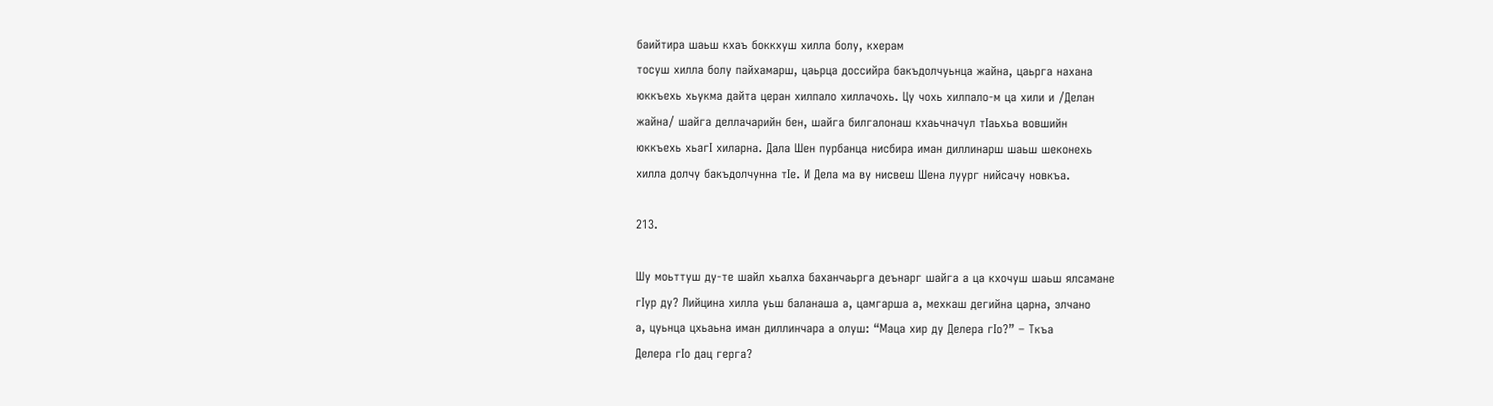баийтира шаьш кхаъ боккхуш хилла болу‚ кхерам
тосуш хилла болу пайхамарш‚ цаьрца доссийра бакъдолчуьнца жайна‚ цаьрга нахана
юккъехь хьукма дайта церан хилпало хиллачохь. Цу чохь хилпало-м ца хили и /Делан
жайна/ шайга деллачарийн бен‚ шайга билгалонаш кхаьчначул тIаьхьа вовшийн
юккъехь хьагI хиларна. Дала Шен пурбанца нисбира иман диллинарш шаьш шеконехь
хилла долчу бакъдолчунна тIе. И Дела ма ву нисвеш Шена луург нийсачу новкъа.

213.

Шу моьттуш ду-те шайл хьалха баханчаьрга деънарг шайга а ца кхочуш шаьш ялсамане
гIур ду? Лийцина хилла уьш баланаша а‚ цамгарша а‚ мехкаш дегийна царна‚ элчано
а‚ цуьнца цхьаьна иман диллинчара а олуш: “Маца хир ду Делера гIо?” – Ткъа
Делера гIо дац герга?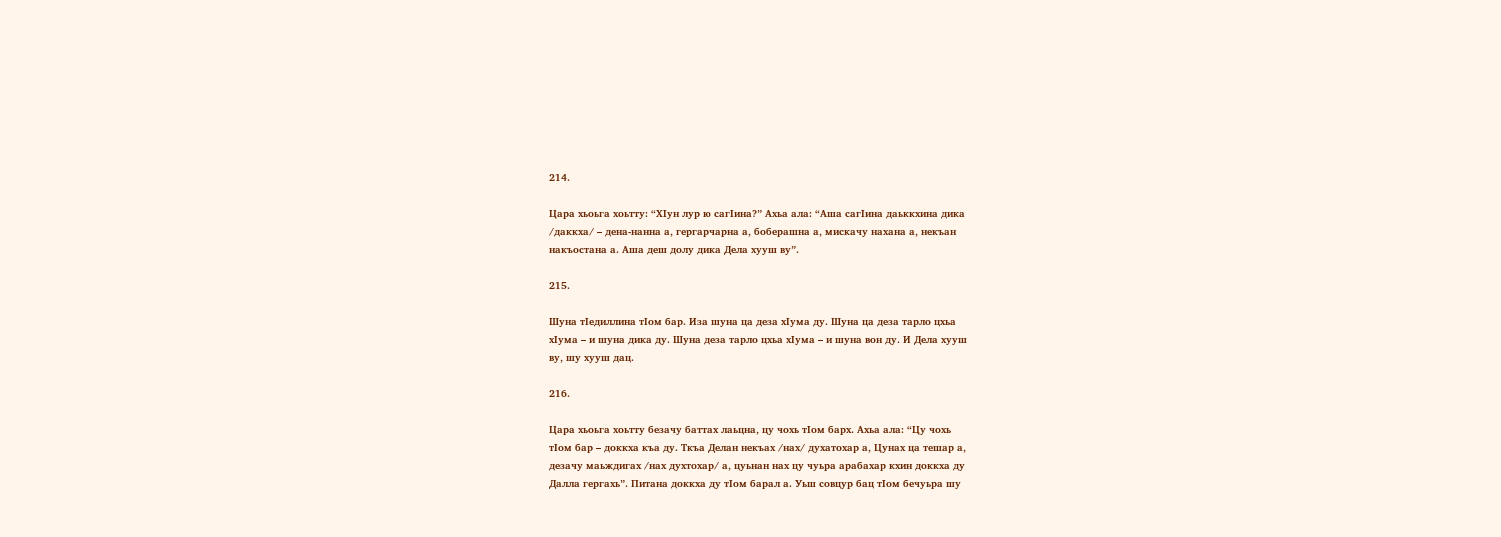214.

Цара хьоьга хоьтту: “ХIун лур ю сагIина?” Ахьа ала: “Аша сагIина даьккхина дика
/даккха/ – дена-нанна а‚ гергарчарна а‚ боберашна а‚ мискачу нахана а‚ некъан
накъостана а. Аша деш долу дика Дела хууш ву”.

215.

Шуна тIедиллина тIом бар. Иза шуна ца деза хIума ду. Шуна ца деза тарло цхьа
хIума – и шуна дика ду. Шуна деза тарло цхьа хIума – и шуна вон ду. И Дела хууш
ву‚ шу хууш дац.

216.

Цара хьоьга хоьтту безачу баттах лаьцна‚ цу чохь тIом барх. Ахьа ала: “Цу чохь
тIом бар – доккха къа ду. Ткъа Делан некъах /нах/ духатохар а‚ Цунах ца тешар а‚
дезачу маьждигах /нах духтохар/ а‚ цуьнан нах цу чуьра арабахар кхин доккха ду
Далла гергахь”. Питана доккха ду тIом барал а. Уьш совцур бац тIом бечуьра шу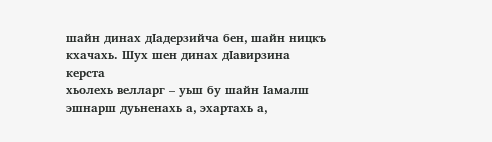шайн динах дIадерзийча бен‚ шайн ницкъ кхачахь. Шух шен динах дIавирзина керста
хьолехь велларг – уьш бу шайн Iамалш эшнарш дуьненахь а‚ эхартахь а‚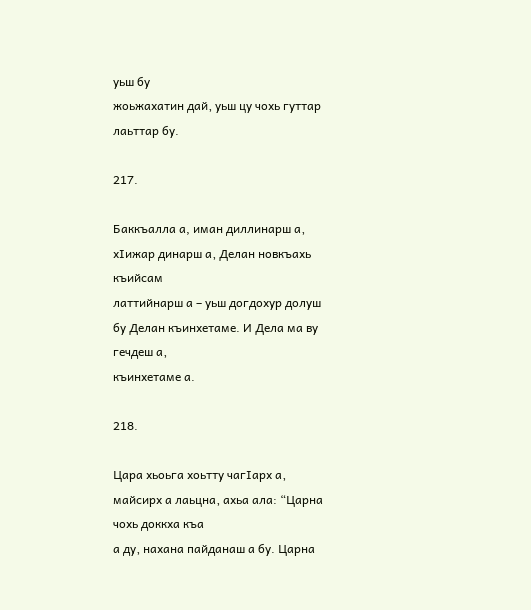уьш бу
жоьжахатин дай‚ уьш цу чохь гуттар лаьттар бу.

217.

Баккъалла а, иман диллинарш а‚ хIижар динарш а‚ Делан новкъахь къийсам
латтийнарш а – уьш догдохур долуш бу Делан къинхетаме. И Дела ма ву гечдеш а‚
къинхетаме а.

218.

Цара хьоьга хоьтту чагIарх а‚ майсирх а лаьцна‚ ахьа ала: “Царна чохь доккха къа
а ду‚ нахана пайданаш а бу. Царна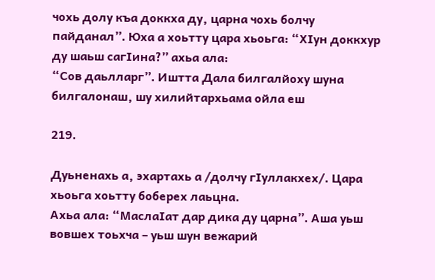чохь долу къа доккха ду‚ царна чохь болчу
пайданал”. Юха а хоьтту цара хьоьга: “ХIун доккхур ду шаьш сагIина?” ахьа ала:
“Сов даьлларг”. Иштта Дала билгалйоху шуна билгалонаш‚ шу хилийтархьама ойла еш

219.

Дуьненахь а‚ эхартахь а /долчу гIуллакхех/. Цара хьоьга хоьтту боберех лаьцна.
Ахьа ала: “МаслаIат дар дика ду царна”. Аша уьш вовшех тоьхча – уьш шун вежарий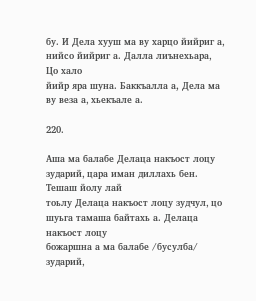бу. И Дела хууш ма ву харцо йийриг а‚ нийсо йийриг а. Далла лиънехьара‚ Цо хало
йийр яра шуна. Баккъалла а, Дела ма ву веза а‚ хьекъале а.

220.

Аша ма балабе Делаца накъост лоцу зударий‚ цара иман диллахь бен. Тешаш йолу лай
тоьлу Делаца накъост лоцу зудчул‚ цо шуьга тамаша байтахь а. Делаца накъост лоцу
божаршна а ма балабе /бусулба/ зударий‚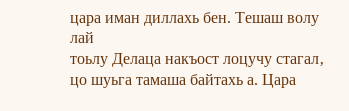цара иман диллахь бен. Тешаш волу лай
тоьлу Делаца накъост лоцучу стагал‚ цо шуьга тамаша байтахь а. Цара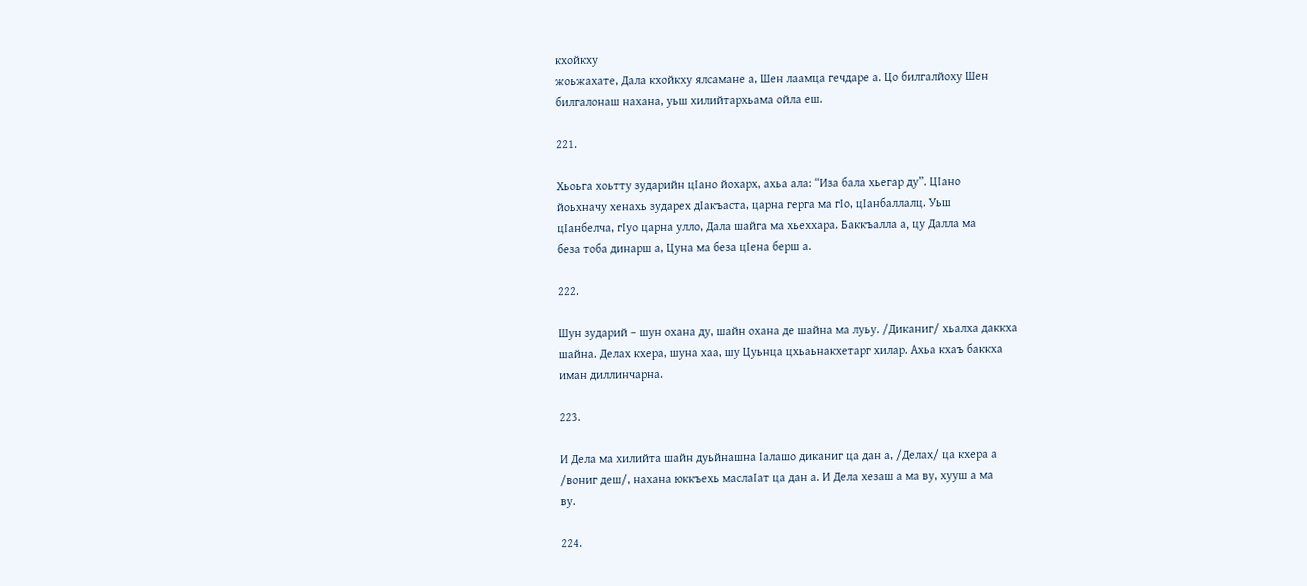кхойкху
жоьжахате‚ Дала кхойкху ялсамане а‚ Шен лаамца гечдаре а. Цо билгалйоху Шен
билгалонаш нахана‚ уьш хилийтархьама ойла еш.

221.

Хьоьга хоьтту зударийн цIано йохарх‚ ахьа ала: “Иза бала хьегар ду”. ЦIано
йоьхначу хенахь зударех дIакъаста‚ царна герга ма гIо‚ цIанбаллалц. Уьш
цIанбелча‚ гIуо царна улло‚ Дала шайга ма хьеххара. Баккъалла а, цу Далла ма
беза тоба динарш а‚ Цуна ма беза цIена берш а.

222.

Шун зударий – шун охана ду‚ шайн охана де шайна ма луьу. /Диканиг/ хьалха даккха
шайна. Делах кхера‚ шуна хаа‚ шу Цуьнца цхьаьнакхетарг хилар. Ахьа кхаъ баккха
иман диллинчарна.

223.

И Дела ма хилийта шайн дуьйнашна Iалашо диканиг ца дан а‚ /Делах/ ца кхера а
/вониг деш/‚ нахана юккъехь маслаIат ца дан а. И Дела хезаш а ма ву‚ хууш а ма
ву.

224.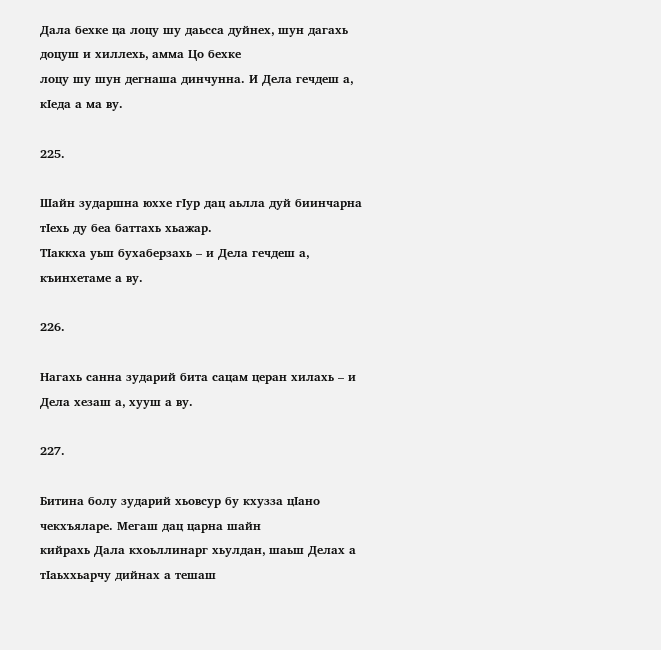Дала бехке ца лоцу шу даьсса дуйнех‚ шун дагахь доцуш и хиллехь‚ амма Цо бехке
лоцу шу шун дегнаша динчунна. И Дела гечдеш а‚ кIеда а ма ву.

225.

Шайн зударшна юххе гIур дац аьлла дуй биинчарна тIехь ду беа баттахь хьажар.
ТIаккха уьш бухаберзахь – и Дела гечдеш а‚ къинхетаме а ву.

226.

Нагахь санна зударий бита сацам церан хилахь – и Дела хезаш а‚ хууш а ву.

227.

Битина болу зударий хьовсур бу кхузза цIано чекхъяларе. Мегаш дац царна шайн
кийрахь Дала кхоьллинарг хьулдан‚ шаьш Делах а тIаьххьарчу дийнах а тешаш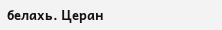белахь. Церан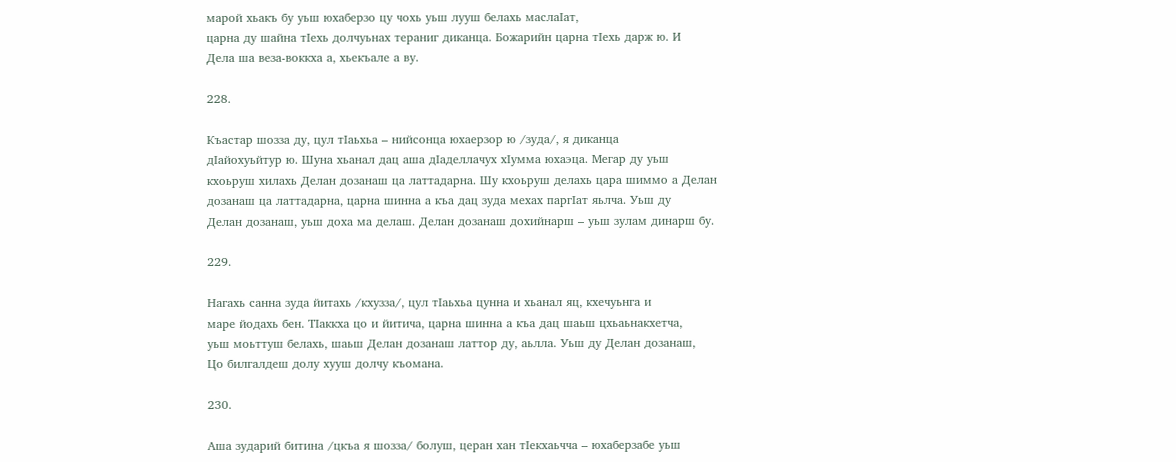марой хьакъ бу уьш юхаберзо цу чохь уьш лууш белахь маслаIат‚
царна ду шайна тIехь долчуьнах тераниг диканца. Божарийн царна тIехь дарж ю. И
Дела ша веза-воккха а‚ хьекъале а ву.

228.

Къастар шозза ду‚ цул тIаьхьа – нийсонца юхаерзор ю /зуда/‚ я диканца
дIайохуьйтур ю. Шуна хьанал дац аша дIаделлачух хIумма юхаэца. Мегар ду уьш
кхоьруш хилахь Делан дозанаш ца латтадарна. Шу кхоьруш делахь цара шиммо а Делан
дозанаш ца латтадарна‚ царна шинна а къа дац зуда мехах паргIат яьлча. Уьш ду
Делан дозанаш‚ уьш доха ма делаш. Делан дозанаш дохийнарш – уьш зулам динарш бу.

229.

Нагахь санна зуда йитахь /кхузза/‚ цул тIаьхьа цунна и хьанал яц‚ кхечуьнга и
маре йодахь бен. ТIаккха цо и йитича‚ царна шинна а къа дац шаьш цхьаьнакхетча‚
уьш моьттуш белахь‚ шаьш Делан дозанаш латтор ду‚ аьлла. Уьш ду Делан дозанаш‚
Цо билгалдеш долу хууш долчу къомана.

230.

Аша зударий битина /цкъа я шозза/ болуш‚ церан хан тIекхаьчча – юхаберзабе уьш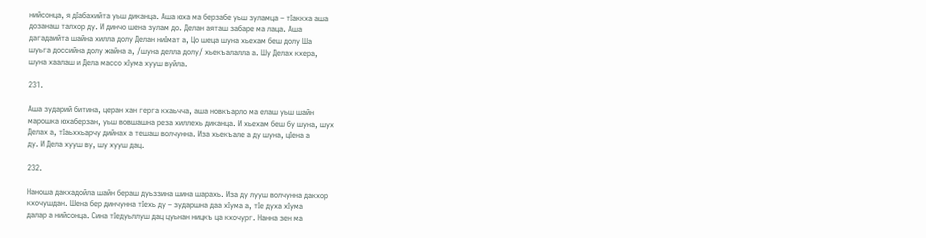нийсонца‚ я дIабахийта уьш диканца. Аша юха ма берзабе уьш зуламца – тIаккха аша
дозанаш талхор ду. И динчо шена зулам до. Делан аяташ забаре ма лаца. Аша
дагадаийта шайна хилла долу Делан ниIмат а‚ Цо шеца шуна хьехам беш долу Ша
шуьга доссийна долу жайна а‚ /шуна делла долу/ хьекъалалла а. Шу Делах кхера‚
шуна хаалаш и Дела массо хIума хууш вуйла.

231.

Аша зударий битина‚ церан хан герга кхаьчча‚ аша новкъарло ма елаш уьш шайн
марошка юхаберзан‚ уьш вовшашна реза хиллехь диканца. И хьехам беш бу шуна‚ шух
Делах а‚ тIаьххьарчу дийнах а тешаш волчунна. Иза хьекъале а ду шуна‚ цIена а
ду. И Дела хууш ву‚ шу хууш дац.

232.

Наноша дакхадойла шайн бераш дуьззина шина шарахь. Иза ду лууш волчунна дакхор
кхочушдан. Шена бер динчунна тIехь ду – зударшна даа хIума а, тIе духа хIума
далар а нийсонца. Сина тIедуьллуш дац цуьнан ницкъ ца кхочург. Нанна зен ма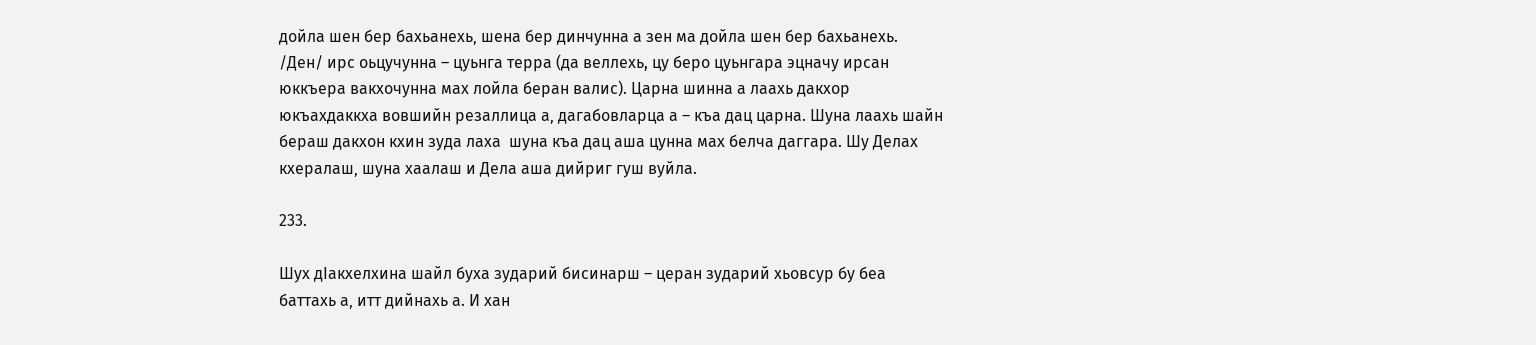дойла шен бер бахьанехь‚ шена бер динчунна а зен ма дойла шен бер бахьанехь.
/Ден/ ирс оьцучунна – цуьнга терра (да веллехь, цу беро цуьнгара эцначу ирсан
юккъера вакхочунна мах лойла беран валис). Царна шинна а лаахь дакхор
юкъахдаккха вовшийн резаллица а‚ дагабовларца а – къа дац царна. Шуна лаахь шайн
бераш дакхон кхин зуда лаха  шуна къа дац аша цунна мах белча даггара. Шу Делах
кхералаш‚ шуна хаалаш и Дела аша дийриг гуш вуйла.

233.

Шух дIакхелхина шайл буха зударий бисинарш – церан зударий хьовсур бу беа
баттахь а‚ итт дийнахь а. И хан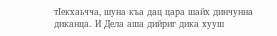тIекхаьчча‚ шуна къа дац цара шайх динчунна
диканца. И Дела аша дийриг дика хууш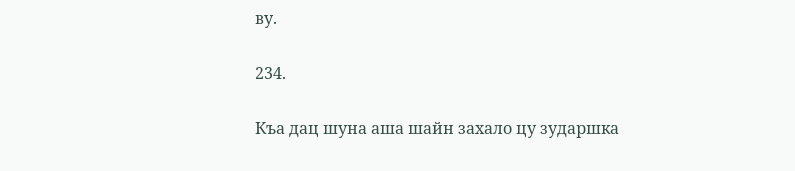ву.

234.

Къа дац шуна аша шайн захало цу зударшка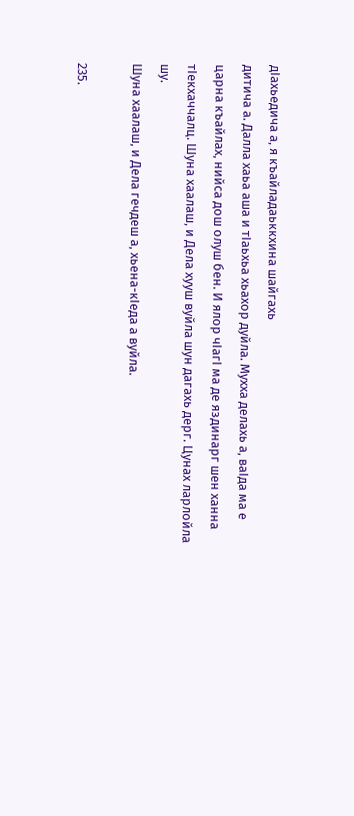дIахьедича а‚ я къайладаьккхина шайгахь
дитича а. Далла хаьа аша и тIаьхьа хьахор дуйла. Мухха делахь а‚ ваIда ма е
царна къайлах‚ нийса дош олуш бен. И ялор чIагI ма де яздинарг шен ханна
тIекхаччалц. Шуна хаалаш‚ и Дела хууш вуйла шун дагахь дерг. Цунах ларлойла шу.
Шуна хаалаш‚ и Дела гечдеш а‚ хьена-кIеда а вуйла.

235.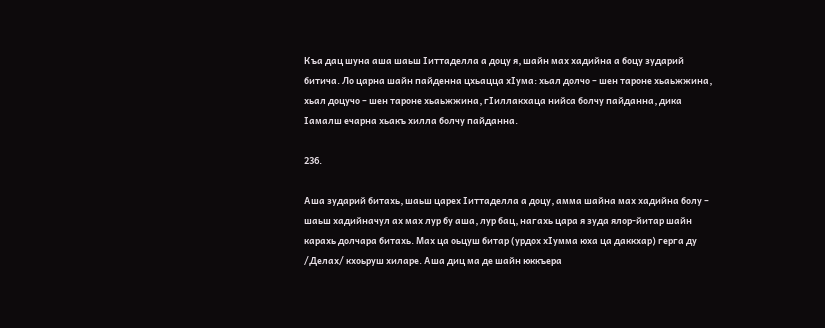Къа дац шуна аша шаьш Iиттаделла а доцу я‚ шайн мах хадийна а боцу зударий
битича. Ло царна шайн пайденна цхьацца хIума: хьал долчо – шен тароне хьаьжжина‚
хьал доцучо – шен тароне хьаьжжина‚ гIиллакхаца нийса болчу пайданна‚ дика
Iамалш ечарна хьакъ хилла болчу пайданна.

236.

Аша зударий битахь‚ шаьш царех Iиттаделла а доцу‚ амма шайна мах хадийна болу –
шаьш хадийначул ах мах лур бу аша‚ лур бац‚ нагахь цара я зуда ялор-йитар шайн
карахь долчара битахь. Мах ца оьцуш битар (урдох хIумма юха ца даккхар) герга ду
/Делах/ кхоьруш хиларе. Аша диц ма де шайн юккъера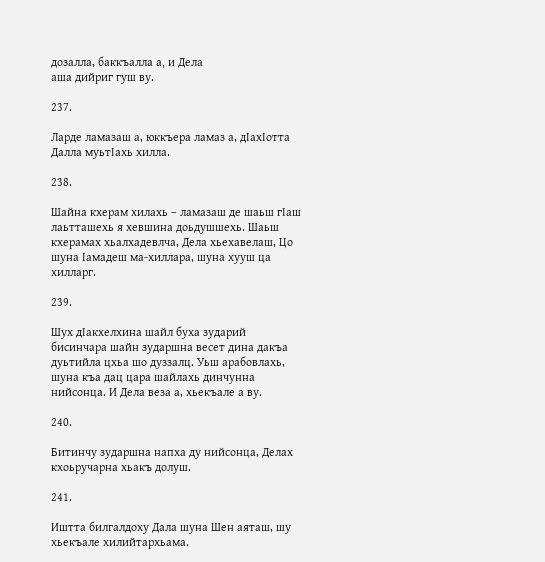дозалла‚ баккъалла а, и Дела
аша дийриг гуш ву.

237.

Ларде ламазаш а‚ юккъера ламаз а‚ дIахIотта Далла муьтIахь хилла.

238.

Шайна кхерам хилахь – ламазаш де шаьш гIаш лаьтташехь я хевшина доьдушшехь. Шаьш
кхерамах хьалхадевлча‚ Дела хьехавелаш‚ Цо шуна Iамадеш ма-хиллара‚ шуна хууш ца
хилларг.

239.

Шух дIакхелхина шайл буха зударий бисинчара шайн зударшна весет дина дакъа
дуьтийла цхьа шо дуззалц. Уьш арабовлахь‚ шуна къа дац цара шайлахь динчунна
нийсонца. И Дела веза а‚ хьекъале а ву.

240.

Битинчу зударшна напха ду нийсонца‚ Делах кхоьручарна хьакъ долуш.

241.

Иштта билгалдоху Дала шуна Шен аяташ‚ шу хьекъале хилийтархьама.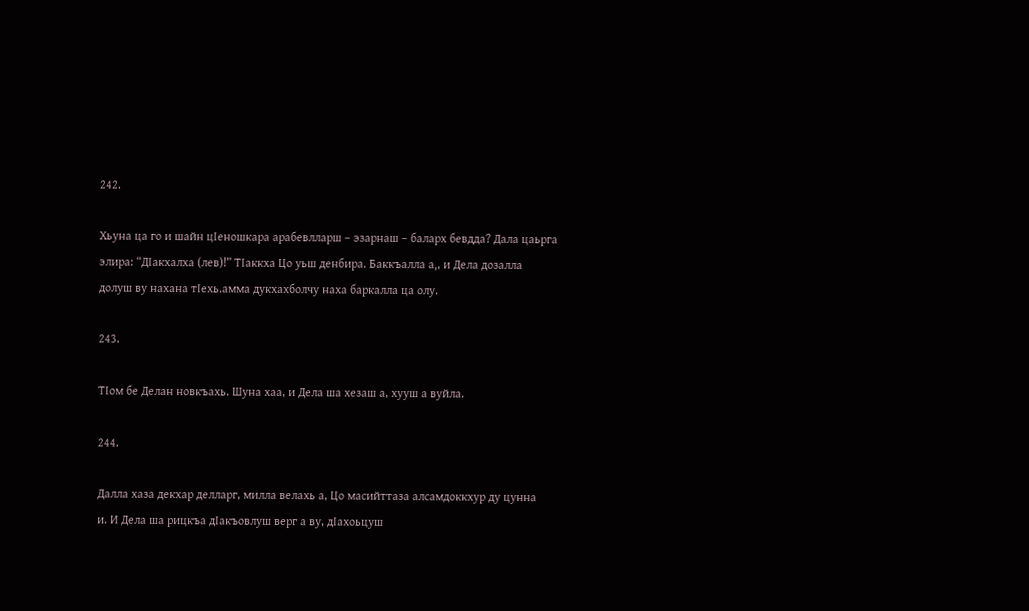242.

Хьуна ца го и шайн цIеношкара арабевлларш – эзарнаш – баларх бевдда? Дала цаьрга
элира: “ДIакхалха (лев)!” ТIаккха Цо уьш денбира. Баккъалла а,‚ и Дела дозалла
долуш ву нахана тIехь.амма дукхахболчу наха баркалла ца олу.

243.

ТIом бе Делан новкъахь. Шуна хаа‚ и Дела ша хезаш а‚ хууш а вуйла.

244.

Далла хаза декхар делларг‚ милла велахь а‚ Цо масийттаза алсамдоккхур ду цунна
и. И Дела ша рицкъа дIакъовлуш верг а ву‚ дIахоьцуш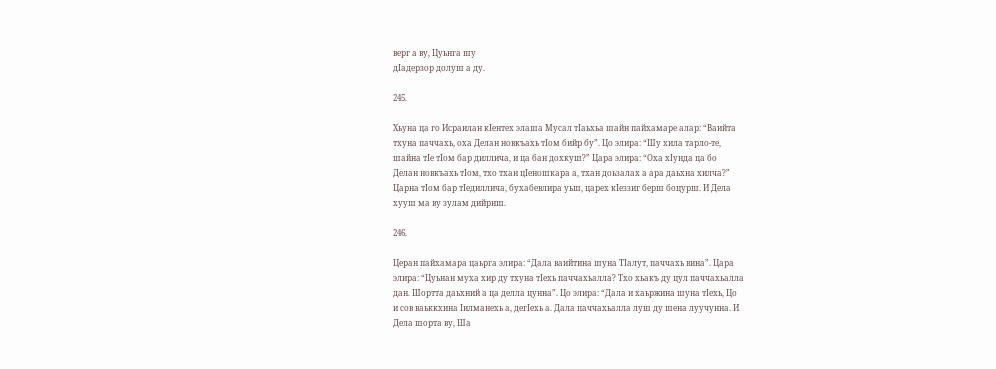верг а ву‚ Цуьнга шу
дIадерзор долуш а ду.

245.

Хьуна ца го Исраилан кIентех элаша Мусал тIаьхьа шайн пайхамаре алар: “Ваийта
тхуна паччахь‚ оха Делан новкъахь тIом бийр бу”. Цо элира: “Шу хила тарло-те‚
шайна тIе тIом бар диллича‚ и ца бан дохкуш?” Цара элира: “Оха хIунда ца бо
Делан новкъахь тIом‚ тхо тхан цIеношкара а, тхан доьзалах а ара даьхна хилча?”
Царна тIом бар тIедиллича‚ бухабевлира уьш‚ царех кIеззиг берш боцурш. И Дела
хууш ма ву зулам дийриш.

246.

Церан пайхамара цаьрга элира: “Дала ваийтина шуна ТIалут‚ паччахь вина”. Цара
элира: “Цуьнан муха хир ду тхуна тIехь паччахьалла? Тхо хьакъ ду цул паччахьалла
дан. Шортта даьхний а ца делла цунна”. Цо элира: “Дала и хаьржина шуна тIехь‚ Цо
и сов ваьккхина Iилманехь а‚ дегIехь а. Дала паччахьалла луш ду шена луучунна. И
Дела шорта ву‚ Ша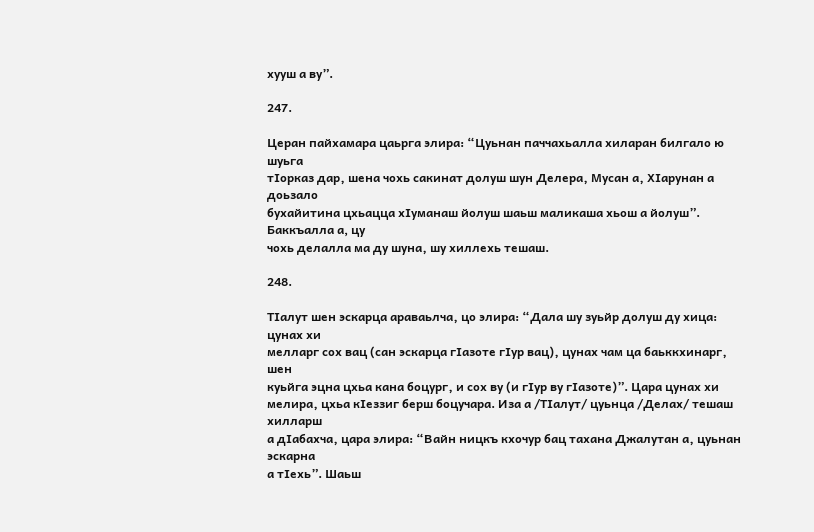хууш а ву”.

247.

Церан пайхамара цаьрга элира: “Цуьнан паччахьалла хиларан билгало ю шуьга
тIорказ дар‚ шена чохь сакинат долуш шун Делера‚ Мусан а‚ ХIарунан а доьзало
бухайитина цхьацца хIуманаш йолуш шаьш маликаша хьош а йолуш”. Баккъалла а, цу
чохь делалла ма ду шуна‚ шу хиллехь тешаш.

248.

ТIалут шен эскарца араваьлча‚ цо элира: “Дала шу зуьйр долуш ду хица: цунах хи
мелларг сох вац (сан эскарца гIазоте гIур вац)‚ цунах чам ца баьккхинарг‚ шен
куьйга эцна цхьа кана боцург‚ и сох ву (и гIур ву гIазоте)”. Цара цунах хи
мелира‚ цхьа кIеззиг берш боцучара. Иза а /ТIалут/ цуьнца /Делах/ тешаш хилларш
а дIабахча‚ цара элира: “Вайн ницкъ кхочур бац тахана Джалутан а‚ цуьнан эскарна
а тIехь”. Шаьш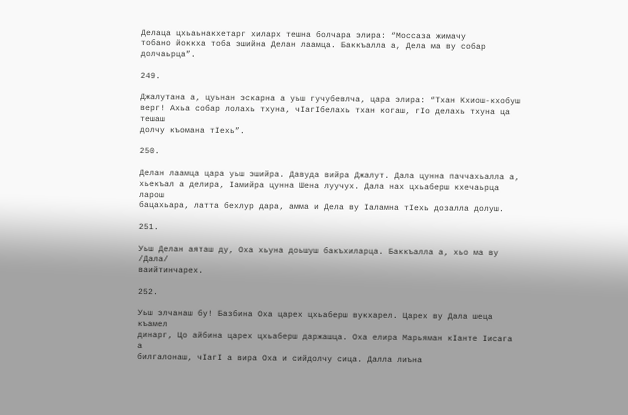Делаца цхьаьнакхетарг хиларх тешна болчара элира: “Моссаза жимачу
тобано йоккха тоба эшийна Делан лаамца. Баккъалла а, Дела ма ву собар
долчаьрца”.

249.

Джалутана а‚ цуьнан эскарна а уьш гучубевлча‚ цара элира: “Тхан Кхиош-кхобуш
верг! Ахьа собар лолахь тхуна‚ чIагIбелахь тхан когаш‚ гIо делахь тхуна ца тешаш
долчу къомана тIехь”.

250.

Делан лаамца цара уьш эшийра. Давуда вийра Джалут. Дала цунна паччахьалла а‚
хьекъал а делира‚ Iамийра цунна Шена луучух. Дала нах цхьаберш кхечаьрца ларош
бацахьара‚ латта бехлур дара‚ амма и Дела ву Iаламна тIехь дозалла долуш.

251.

Уьш Делан аяташ ду‚ Оха хьуна доьшуш бакъхиларца. Баккъалла а‚ хьо ма ву /Дала/
ваийтинчарех.

252.

Уьш элчанаш бу! Базбина Оха царех цхьаберш вукхарел. Царех ву Дала шеца къамел
динарг‚ Цо айбина царех цхьаберш даржашца. Оха елира Марьяман кIанте Iисага а
билгалонаш‚ чIагI а вира Оха и сийдолчу сица. Далла лиъна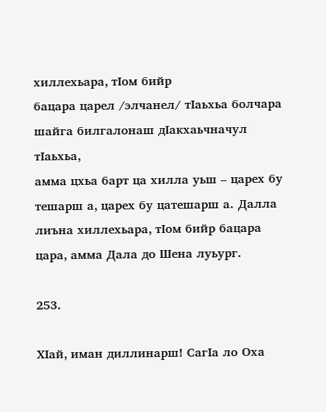хиллехьара‚ тIом бийр
бацара царел /элчанел/ тIаьхьа болчара шайга билгалонаш дIакхаьчначул тIаьхьа‚
амма цхьа барт ца хилла уьш – царех бу тешарш а‚ царех бу цатешарш а. Далла
лиъна хиллехьара‚ тIом бийр бацара цара‚ амма Дала до Шена луьург.

253.

ХIай‚ иман диллинарш! СагIа ло Оха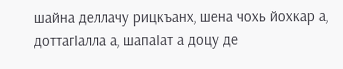шайна деллачу рицкъанх‚ шена чохь йохкар а‚
доттагIалла а‚ шапаIат а доцу де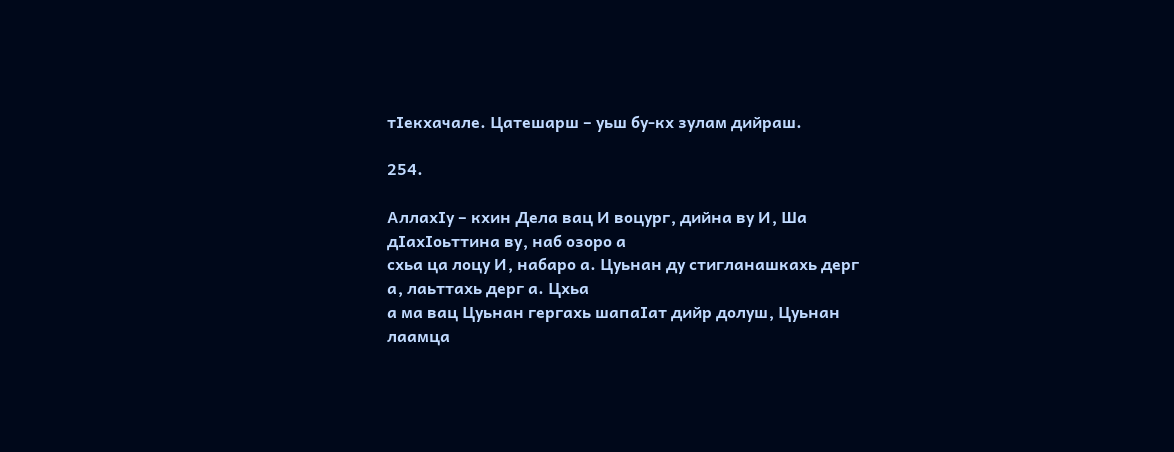тIекхачале. Цатешарш – уьш бу-кх зулам дийраш.

254.

АллахIу – кхин Дела вац И воцург‚ дийна ву И‚ Ша дIахIоьттина ву‚ наб озоро а
схьа ца лоцу И‚ набаро а. Цуьнан ду стигланашкахь дерг а‚ лаьттахь дерг а. Цхьа
а ма вац Цуьнан гергахь шапаIат дийр долуш‚ Цуьнан лаамца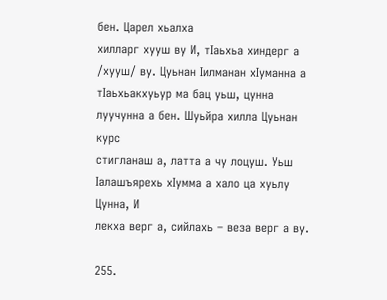бен. Царел хьалха
хилларг хууш ву И‚ тIаьхьа хиндерг а /хууш/ ву. Цуьнан Iилманан хIуманна а
тIаьхьакхуьур ма бац уьш, цунна луучунна а бен. Шуьйра хилла Цуьнан курс
стигланаш а, латта а чу лоцуш. Уьш Iалашъярехь хIумма а хало ца хуьлу Цунна, И
лекха верг а‚ сийлахь – веза верг а ву.

255.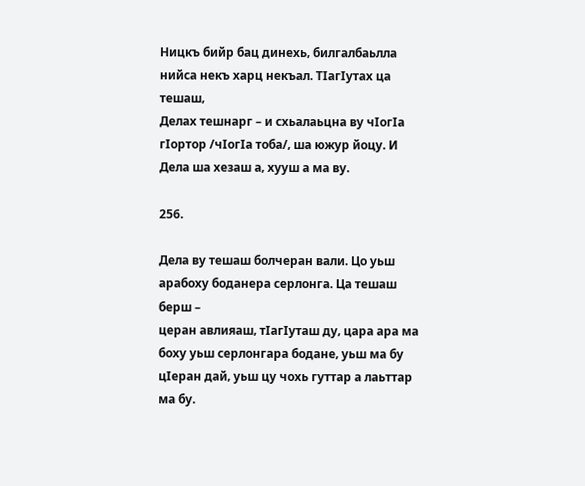Ницкъ бийр бац динехь‚ билгалбаьлла нийса некъ харц некъал. ТIагIутах ца тешаш‚
Делах тешнарг – и схьалаьцна ву чIогIа гIортор /чIогIа тоба/‚ ша южур йоцу. И
Дела ша хезаш а‚ хууш а ма ву.

256.

Дела ву тешаш болчеран вали. Цо уьш арабоху боданера серлонга. Ца тешаш берш –
церан авлияаш‚ тIагIуташ ду‚ цара ара ма боху уьш серлонгара бодане‚ уьш ма бу
цIеран дай‚ уьш цу чохь гуттар а лаьттар ма бу.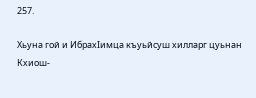257.

Хьуна гой и ИбрахIимца къуьйсуш хилларг цуьнан Кхиош-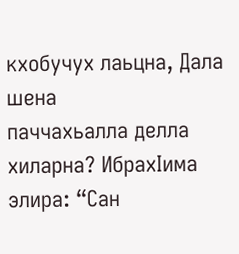кхобучух лаьцна‚ Дала шена
паччахьалла делла хиларна? ИбрахIима элира: “Сан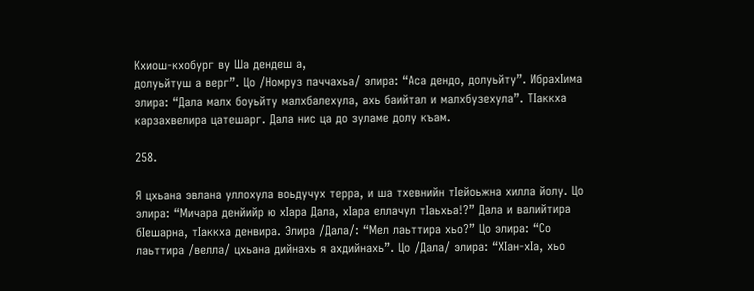Кхиош-кхобург ву Ша дендеш а‚
долуьйтуш а верг”. Цо /Номруз паччахьа/ элира: “Аса дендо‚ долуьйту”. ИбрахIима
элира: “Дала малх боуьйту малхбалехула‚ ахь баийтал и малхбузехула”. ТIаккха
карзахвелира цатешарг. Дала нис ца до зуламе долу къам.

258.

Я цхьана эвлана уллохула воьдучух терра‚ и ша тхевнийн тIейоьжна хилла йолу. Цо
элира: “Мичара денйийр ю хIара Дала‚ хIара еллачул тIаьхьа!?” Дала и валийтира
бIешарна‚ тIаккха денвира. Элира /Дала/: “Мел лаьттира хьо?” Цо элира: “Со
лаьттира /велла/ цхьана дийнахь я ахдийнахь”. Цо /Дала/ элира: “ХIан-хIа‚ хьо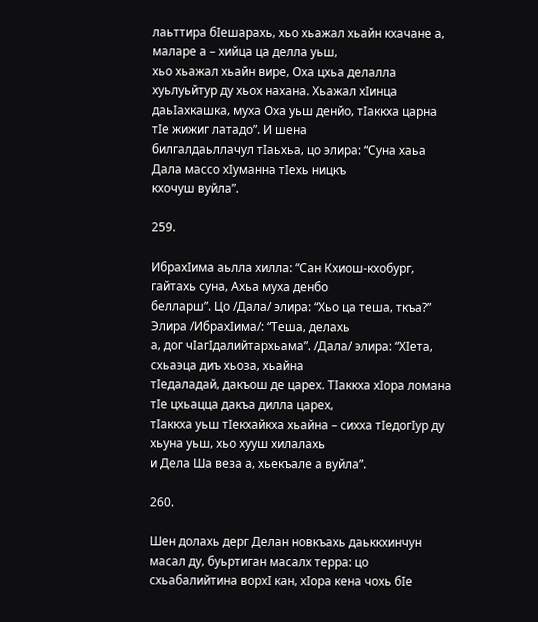лаьттира бIешарахь‚ хьо хьажал хьайн кхачане а‚ маларе а – хийца ца делла уьш‚
хьо хьажал хьайн вире‚ Оха цхьа делалла хуьлуьйтур ду хьох нахана. Хьажал хIинца
даьIахкашка‚ муха Оха уьш денйо‚ тIаккха царна тIе жижиг латадо”. И шена
билгалдаьллачул тIаьхьа‚ цо элира: “Суна хаьа Дала массо хIуманна тIехь ницкъ
кхочуш вуйла”.

259.

ИбрахIима аьлла хилла: “Сан Кхиош-кхобург‚ гайтахь суна‚ Ахьа муха денбо
белларш”. Цо /Дала/ элира: “Хьо ца теша‚ ткъа?” Элира /ИбрахIима/: “Теша‚ делахь
а‚ дог чIагIдалийтархьама”. /Дала/ элира: “ХIета‚ схьаэца диъ хьоза‚ хьайна
тIедаладай‚ дакъош де царех. ТIаккха хIора ломана тIе цхьацца дакъа дилла царех‚
тIаккха уьш тIекхайкха хьайна – сихха тIедогIур ду хьуна уьш‚ хьо хууш хилалахь
и Дела Ша веза а‚ хьекъале а вуйла”.

260.

Шен долахь дерг Делан новкъахь даьккхинчун масал ду‚ буьртиган масалх терра: цо
схьабалийтина ворхI кан‚ хIора кена чохь бIе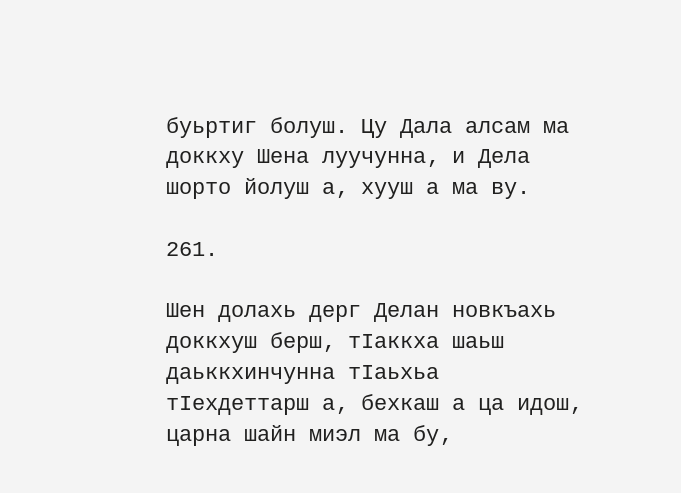буьртиг болуш. Цу Дала алсам ма
доккху Шена луучунна‚ и Дела шорто йолуш а‚ хууш а ма ву.

261.

Шен долахь дерг Делан новкъахь доккхуш берш‚ тIаккха шаьш даьккхинчунна тIаьхьа
тIехдеттарш а‚ бехкаш а ца идош‚ царна шайн миэл ма бу‚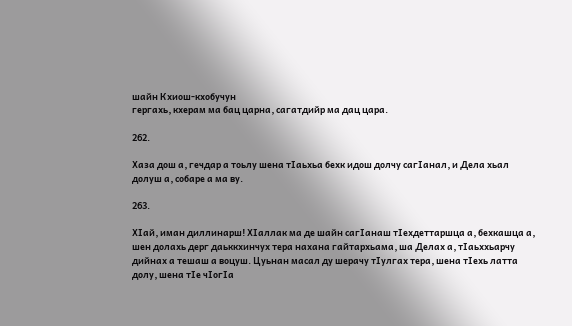шайн Кхиош-кхобучун
гергахь‚ кхерам ма бац царна‚ сагатдийр ма дац цара.

262.

Хаза дош а‚ гечдар а тоьлу шена тIаьхьа бехк идош долчу сагIанал‚ и Дела хьал
долуш а‚ собаре а ма ву.

263.

ХIай‚ иман диллинарш! ХIаллак ма де шайн сагIанаш тIехдеттаршца а‚ бехкашца а‚
шен долахь дерг даьккхинчух тера нахана гайтархьама‚ ша Делах а‚ тIаьххьарчу
дийнах а тешаш а воцуш. Цуьнан масал ду шерачу тIулгах тера‚ шена тIехь латта
долу‚ шена тIе чIогIа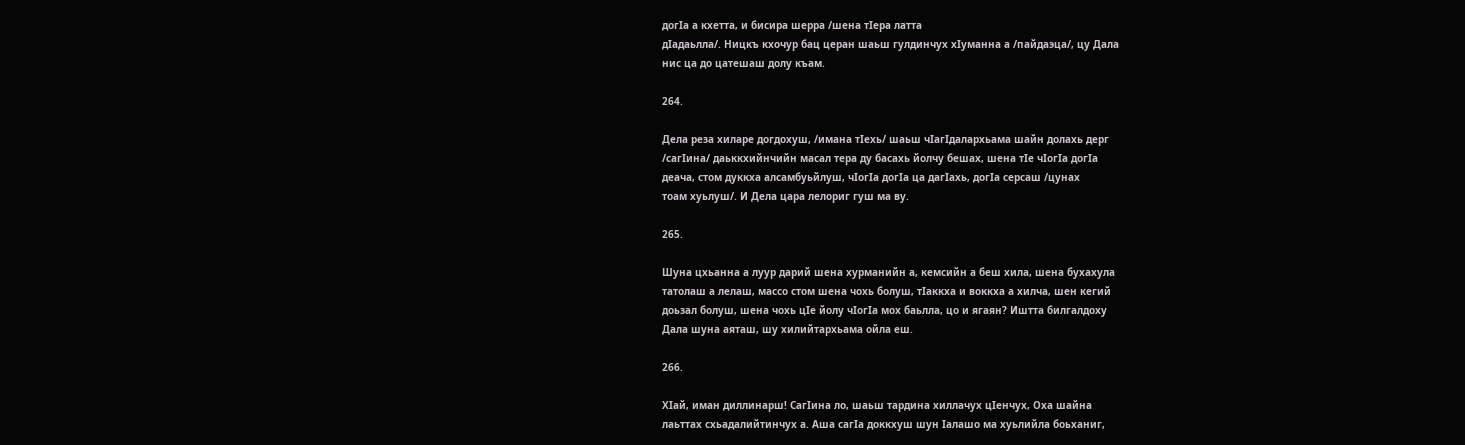догIа а кхетта‚ и бисира шерра /шена тIера латта
дIадаьлла/. Ницкъ кхочур бац церан шаьш гулдинчух хIуманна а /пайдаэца/‚ цу Дала
нис ца до цатешаш долу къам.

264.

Дела реза хиларе догдохуш, /имана тIехь/ шаьш чIагIдалархьама шайн долахь дерг
/сагIина/ даьккхийнчийн масал тера ду басахь йолчу бешах‚ шена тIе чIогIа догIа
деача‚ стом дуккха алсамбуьйлуш‚ чIогIа догIа ца дагIахь‚ догIа серсаш /цунах
тоам хуьлуш/. И Дела цара лелориг гуш ма ву.

265.

Шуна цхьанна а луур дарий шена хурманийн а‚ кемсийн а беш хила‚ шена бухахула
татолаш а лелаш‚ массо стом шена чохь болуш‚ тIаккха и воккха а хилча‚ шен кегий
доьзал болуш‚ шена чохь цIе йолу чIогIа мох баьлла‚ цо и ягаян? Иштта билгалдоху
Дала шуна аяташ‚ шу хилийтархьама ойла еш.

266.

ХIай‚ иман диллинарш! СагIина ло‚ шаьш тардина хиллачух цIенчух‚ Оха шайна
лаьттах схьадалийтинчух а. Аша сагIа доккхуш шун Iалашо ма хуьлийла боьханиг‚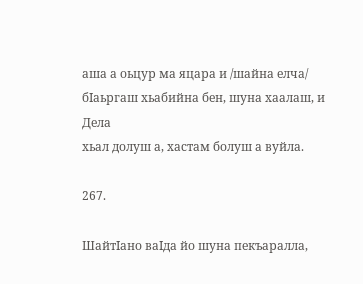аша а оьцур ма яцара и /шайна елча/ бIаьргаш хьабийна бен‚ шуна хаалаш‚ и Дела
хьал долуш а‚ хастам болуш а вуйла.

267.

ШайтIано ваIда йо шуна пекъаралла‚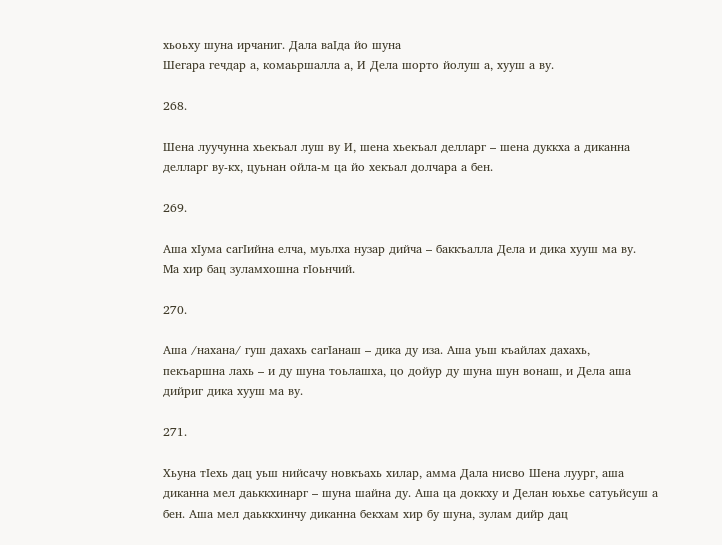хьоьху шуна ирчаниг. Дала ваIда йо шуна
Шегара гечдар а‚ комаьршалла а‚ И Дела шорто йолуш а‚ хууш а ву.

268.

Шена луучунна хьекъал луш ву И‚ шена хьекъал делларг – шена дуккха а диканна
делларг ву-кх‚ цуьнан ойла-м ца йо хекъал долчара а бен.

269.

Аша хIума сагIийна елча‚ муьлха нузар дийча – баккъалла Дела и дика хууш ма ву.
Ма хир бац зуламхошна гIоьнчий.

270.

Аша /нахана/ гуш дахахь сагIанаш – дика ду иза. Аша уьш къайлах дахахь‚
пекъаршна лахь – и ду шуна тоьлашха‚ цо дойур ду шуна шун вонаш‚ и Дела аша
дийриг дика хууш ма ву.

271.

Хьуна тIехь дац уьш нийсачу новкъахь хилар‚ амма Дала нисво Шена луург‚ аша
диканна мел даьккхинарг – шуна шайна ду. Аша ца доккху и Делан юьхье сатуьйсуш а
бен. Аша мел даьккхинчу диканна бекхам хир бу шуна‚ зулам дийр дац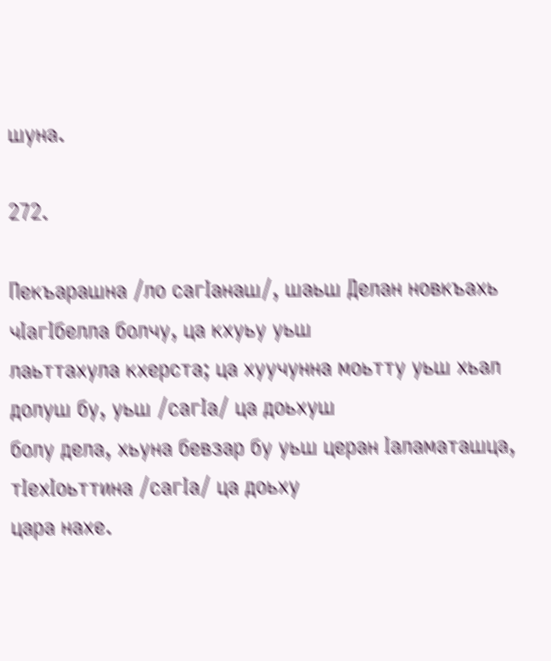шуна.

272.

Пекъарашна /ло сагIанаш/‚ шаьш Делан новкъахь чIагIбелла болчу‚ ца кхуьу уьш
лаьттахула кхерста; ца хуучунна моьтту уьш хьал долуш бу‚ уьш /сагIа/ ца доьхуш
болу дела‚ хьуна бевзар бу уьш церан Iаламаташца‚ тIехIоьттина /сагIа/ ца доьху
цара нахе.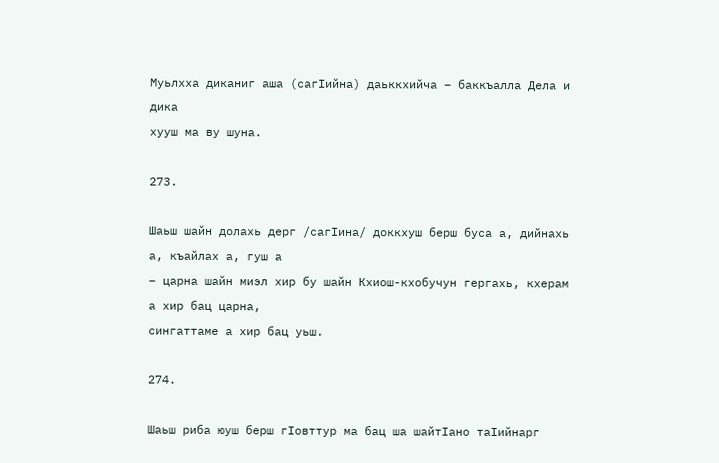Муьлхха диканиг аша (сагIийна) даьккхийча – баккъалла Дела и дика
хууш ма ву шуна.

273.

Шаьш шайн долахь дерг /сагIина/ доккхуш берш буса а‚ дийнахь а‚ къайлах а‚ гуш а
– царна шайн миэл хир бу шайн Кхиош-кхобучун гергахь‚ кхерам а хир бац царна‚
сингаттаме а хир бац уьш.

274.

Шаьш риба юуш берш гIовттур ма бац ша шайтIано таIийнарг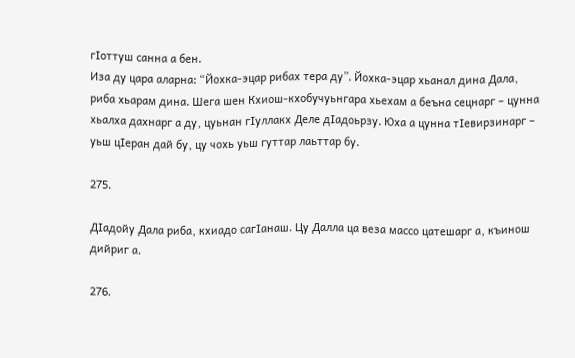гIоттуш санна а бен.
Иза ду цара аларна: “Йохка-эцар рибах тера ду”. Йохка-эцар хьанал дина Дала‚
риба хьарам дина. Шега шен Кхиош-кхобучуьнгара хьехам а беъна сецнарг – цунна
хьалха дахнарг а ду‚ цуьнан гIуллакх Деле дIадоьрзу. Юха а цунна тIевирзинарг –
уьш цIеран дай бу‚ цу чохь уьш гуттар лаьттар бу.

275.

ДIадойу Дала риба‚ кхиадо сагIанаш. Цу Далла ца веза массо цатешарг а‚ къинош
дийриг а.

276.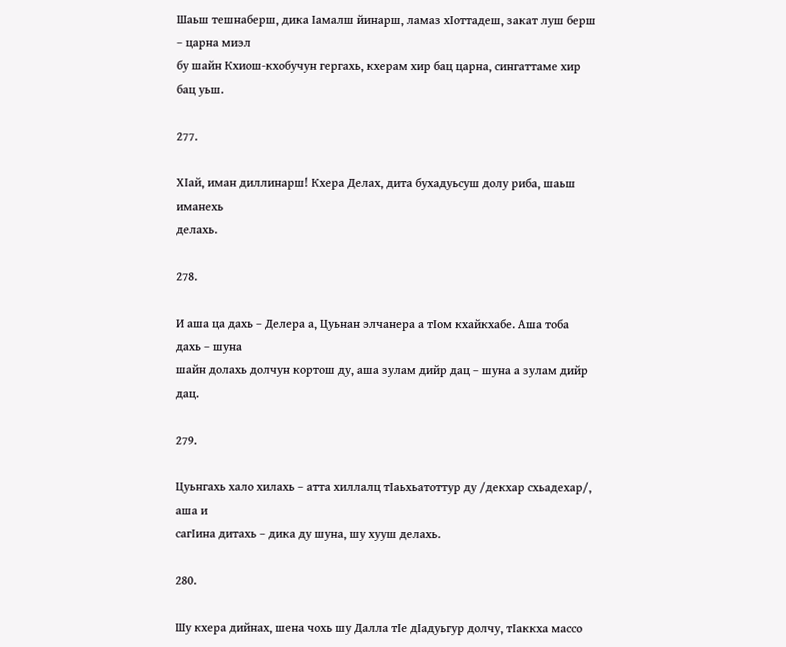Шаьш тешнаберш‚ дика Iамалш йинарш‚ ламаз хIоттадеш‚ закат луш берш – царна миэл
бу шайн Кхиош-кхобучун гергахь‚ кхерам хир бац царна‚ сингаттаме хир бац уьш.

277.

ХIай‚ иман диллинарш! Кхера Делах‚ дита бухадуьсуш долу риба‚ шаьш иманехь
делахь.

278.

И аша ца дахь – Делера а‚ Цуьнан элчанера а тIом кхайкхабе. Аша тоба дахь – шуна
шайн долахь долчун кортош ду‚ аша зулам дийр дац – шуна а зулам дийр дац.

279.

Цуьнгахь хало хилахь – атта хиллалц тIаьхьатоттур ду /декхар схьадехар/‚ аша и
сагIина дитахь – дика ду шуна‚ шу хууш делахь.

280.

Шу кхера дийнах‚ шена чохь шу Далла тIе дIадуьгур долчу‚ тIаккха массо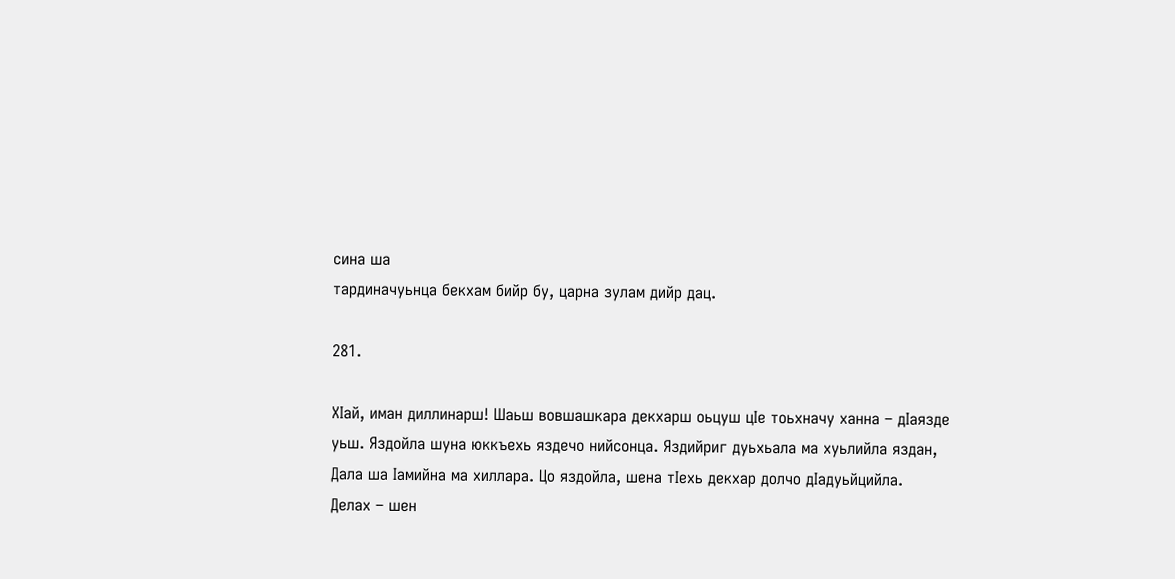сина ша
тардиначуьнца бекхам бийр бу‚ царна зулам дийр дац.

281.

ХIай‚ иман диллинарш! Шаьш вовшашкара декхарш оьцуш цIе тоьхначу ханна – дIаязде
уьш. Яздойла шуна юккъехь яздечо нийсонца. Яздийриг дуьхьала ма хуьлийла яздан‚
Дала ша Iамийна ма хиллара. Цо яздойла‚ шена тIехь декхар долчо дIадуьйцийла.
Делах – шен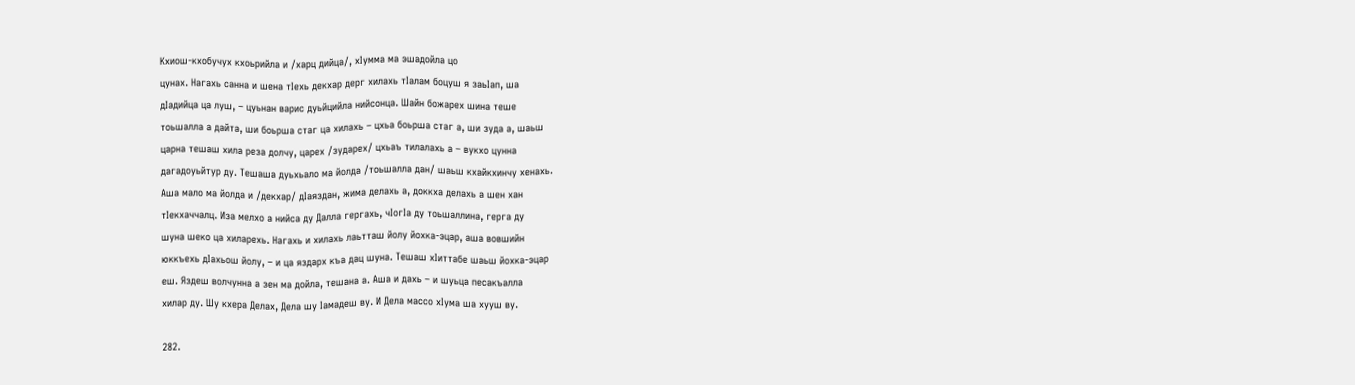Кхиош-кхобучух кхоьрийла и /харц дийца/‚ хIумма ма эшадойла цо
цунах. Нагахь санна и шена тIехь декхар дерг хилахь тIалам боцуш я заьIап‚ ша
дIадийца ца луш‚ – цуьнан варис дуьйцийла нийсонца. Шайн божарех шина теше
тоьшалла а дайта‚ ши боьрша стаг ца хилахь – цхьа боьрша стаг а‚ ши зуда а‚ шаьш
царна тешаш хила реза долчу‚ царех /зударех/ цхьаъ тилалахь а – вукхо цунна
дагадоуьйтур ду. Тешаша дуьхьало ма йолда /тоьшалла дан/ шаьш кхайкхинчу хенахь.
Аша мало ма йолда и /декхар/ дIаяздан‚ жима делахь а‚ доккха делахь а шен хан
тIекхаччалц. Иза мелхо а нийса ду Далла гергахь‚ чIогIа ду тоьшаллина‚ герга ду
шуна шеко ца хиларехь. Нагахь и хилахь лаьтташ йолу йохка-эцар‚ аша вовшийн
юккъехь дIахьош йолу‚ – и ца яздарх къа дац шуна. Тешаш хIиттабе шаьш йохка-эцар
еш. Яздеш волчунна а зен ма дойла‚ тешана а. Аша и дахь – и шуьца песакъалла
хилар ду. Шу кхера Делах‚ Дела шу Iамадеш ву. И Дела массо хIума ша хууш ву.

282.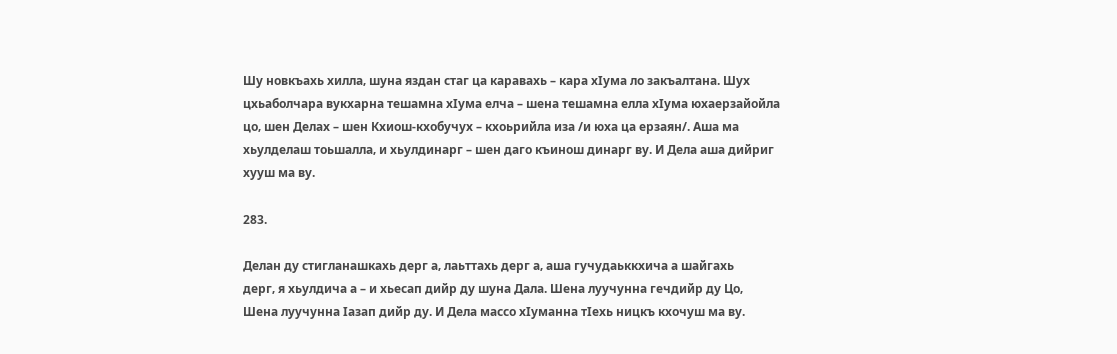Шу новкъахь хилла‚ шуна яздан стаг ца каравахь – кара хIума ло закъалтана. Шух
цхьаболчара вукхарна тешамна хIума елча – шена тешамна елла хIума юхаерзайойла
цо‚ шен Делах – шен Кхиош-кхобучух – кхоьрийла иза /и юха ца ерзаян/. Аша ма
хьулделаш тоьшалла‚ и хьулдинарг – шен даго къинош динарг ву. И Дела аша дийриг
хууш ма ву.

283.

Делан ду стигланашкахь дерг а‚ лаьттахь дерг а‚ аша гучудаьккхича а шайгахь
дерг‚ я хьулдича а – и хьесап дийр ду шуна Дала. Шена луучунна гечдийр ду Цо‚
Шена луучунна Iазап дийр ду. И Дела массо хIуманна тIехь ницкъ кхочуш ма ву.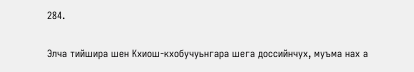284.

Элча тийшира шен Кхиош-кхобучуьнгара шега доссийнчух‚ муъма нах а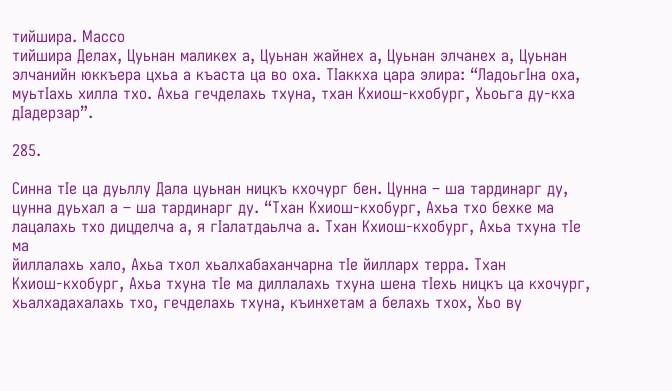тийшира. Массо
тийшира Делах‚ Цуьнан маликех а‚ Цуьнан жайнех а‚ Цуьнан элчанех а‚ Цуьнан
элчанийн юккъера цхьа а къаста ца во оха. ТIаккха цара элира: “ЛадоьгIна оха‚
муьтIахь хилла тхо. Ахьа гечделахь тхуна‚ тхан Кхиош-кхобург‚ Хьоьга ду-кха
дIадерзар”.

285.

Синна тIе ца дуьллу Дала цуьнан ницкъ кхочург бен. Цунна – ша тардинарг ду‚
цунна дуьхал а – ша тардинарг ду. “Тхан Кхиош-кхобург‚ Ахьа тхо бехке ма
лацалахь тхо дицделча а‚ я гIалатдаьлча а. Тхан Кхиош-кхобург‚ Ахьа тхуна тIе ма
йиллалахь хало‚ Ахьа тхол хьалхабаханчарна тIе йилларх терра. Тхан
Кхиош-кхобург‚ Ахьа тхуна тIе ма диллалахь тхуна шена тIехь ницкъ ца кхочург‚
хьалхадахалахь тхо‚ гечделахь тхуна‚ къинхетам а белахь тхох‚ Хьо ву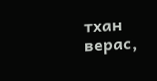тхан верас‚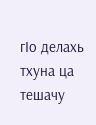гIо делахь тхуна ца тешачу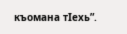къомана тIехь”.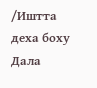/Иштта деха боху Дала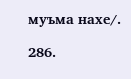муъма нахе/.

286.